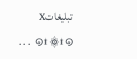تبليغاتX
... ๑۩۞۩๑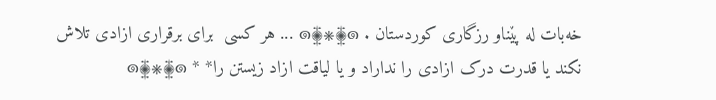خه‌بات له‌ پێناو رزگاری کوردستان . ๑۩۞۩๑ ... هر کسی ‌ برای برقراری ازادی تلاش نکند یا قدرت درک ازادی را نداراد و یا لیاقت ازاد زیستن را* * ๑۩۞۩๑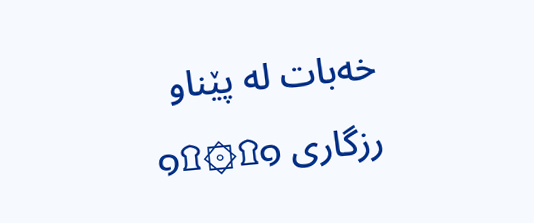خه‌بات له‌ پێناو رزگاری ๑۩۞۩๑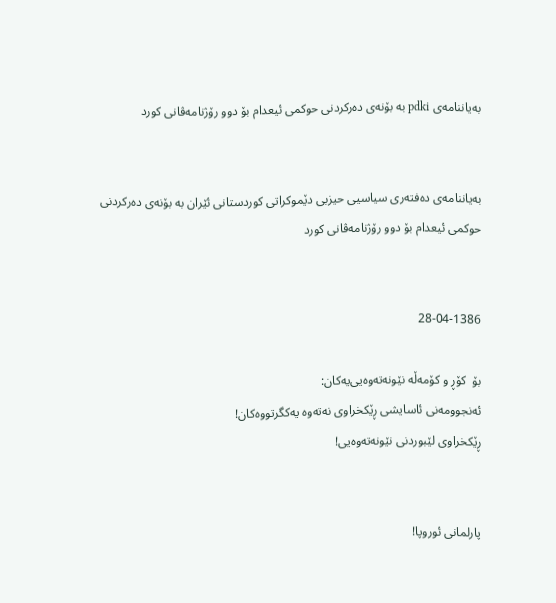به‌یاننامه‌ی pdki به‌ بۆنه‌ی ده‌ركردنی حوكمی ئیعدام بۆ دوو رۆژنامه‌ڤانی كورد


به‌یاننامه‌ی‌ ده‌فته‌ری‌ سیاسیی‌ حیزبی‌ دێموكراتی‌ كوردستانی‌ ئێران به‌ بۆنه‌ی ده‌ركردنی حوكمی ئیعدام بۆ دوو رۆژنامه‌ڤانی كورد


28-04-1386

بۆ  كۆڕ و كۆمه‌ڵه‌ نێونه‌ته‌وه‌یی‌یه‌كان:
ئه‌نجوومه‌نی‌ ئاسایشی‌ ڕێكخراوی‌ نه‌ته‌وه‌ یه‌كگرتووه‌كان!
ڕێكخراوی‌ لێبوردنی‌ نێونه‌ته‌وه‌یی‌!


پارلمانی‌ ئوروپا!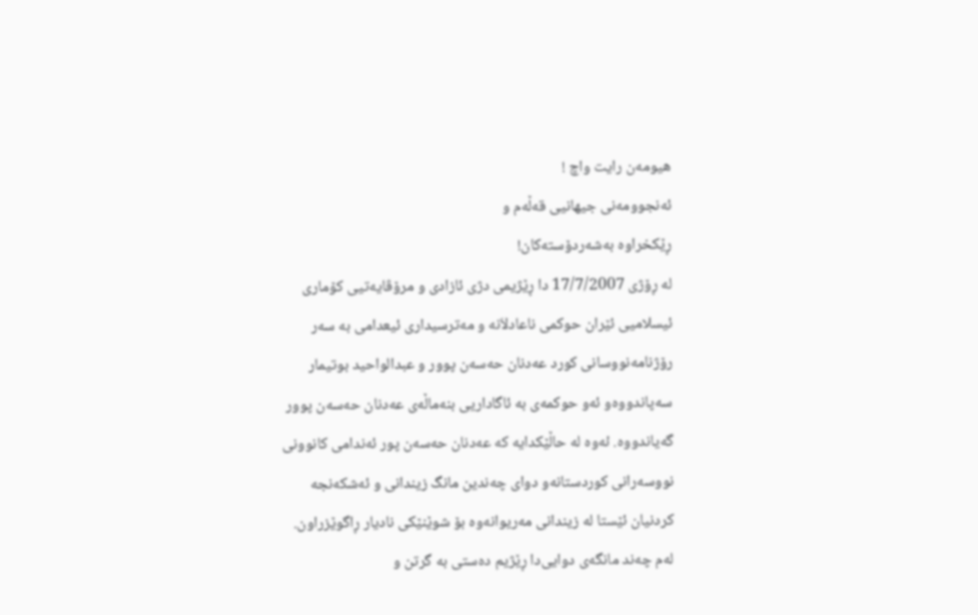هیومه‌ن رایت واچ !
ئه‌نجوومه‌نی‌ جیهانیی‌ قه‌ڵه‌م و
ڕێكخراوه‌ به‌شه‌ردۆسته‌كان!
له‌ ڕۆژی‌ 17/7/2007 دا ڕێژیمی‌ دژی‌ ئازادی‌ و مرۆڤایه‌تیی‌ كۆماری‌ ئیسلامیی‌ ئێران حوكمی‌ ناعادلاَنه‌ و مه‌ترسیداری‌ ئیعدامی‌ به‌ سه‌ر رۆژنامه‌نووسانی‌ كورد عه‌دنان حه‌سه‌ن پوور و عبدالواحید بوتیمار سه‌پاندووه‌و ئه‌و حوكمه‌ی‌ به‌ ئاگاداریی‌ بنه‌ماڵه‌ی‌ عه‌دنان حه‌سه‌ن پوور گه‌یاندووه‌. ئه‌وه‌ له‌ حاڵێكدایه‌ كه‌ عه‌دنان حه‌سه‌ن پور ئه‌ندامی‌ كانوونی‌ نووسه‌رانی‌ كوردستانه‌و دوای‌ چه‌ندین مانگ زیندانی‌ و ئه‌شكه‌نجه‌ كردنیان ئێستا له‌ زیندانی‌ مه‌ریوانه‌وه‌ بۆ شوێنێكی‌ نادیار ڕاگوێزراون.
له‌م چه‌ند مانگه‌ی‌ دوایی‌دا ڕێژیم ده‌ستی‌ به‌ گرتن و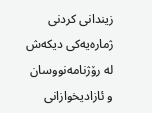زیندانی‌ كردنی‌ ژماره‌یه‌كی‌ دیكه‌ش له‌ رۆژنامه‌نووسان و ئازادیخوازانی‌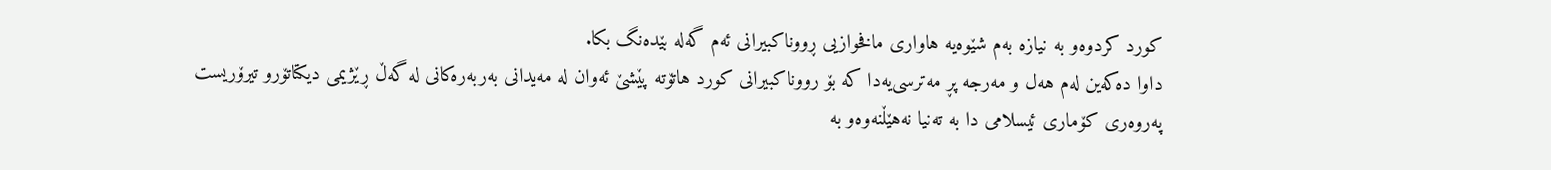كورد كردوه‌و به‌ نیازه‌ به‌م شێوه‌یه‌ هاواری‌ مافخوازیی‌ ڕووناكبیرانی‌ ئه‌م گه‌له‌ بێده‌نگ بكا.
داوا ده‌كه‌ین له‌م هه‌ل و مه‌رجه‌ پڕ مه‌ترسی‌یه‌دا كه‌ بۆ رووناكبیرانی‌ كورد هاتۆته‌ پێشێ‌ ئه‌وان له‌ مه‌یدانی‌ به‌ربه‌ره‌كانی‌ له‌ گه‌ڵ ڕێژیمی‌ دیكتاتۆرو تیرۆریست په‌روه‌ری‌ كۆماری‌ ئیسلامی‌ دا به‌ ته‌نیا نه‌هێڵنه‌وه‌و به‌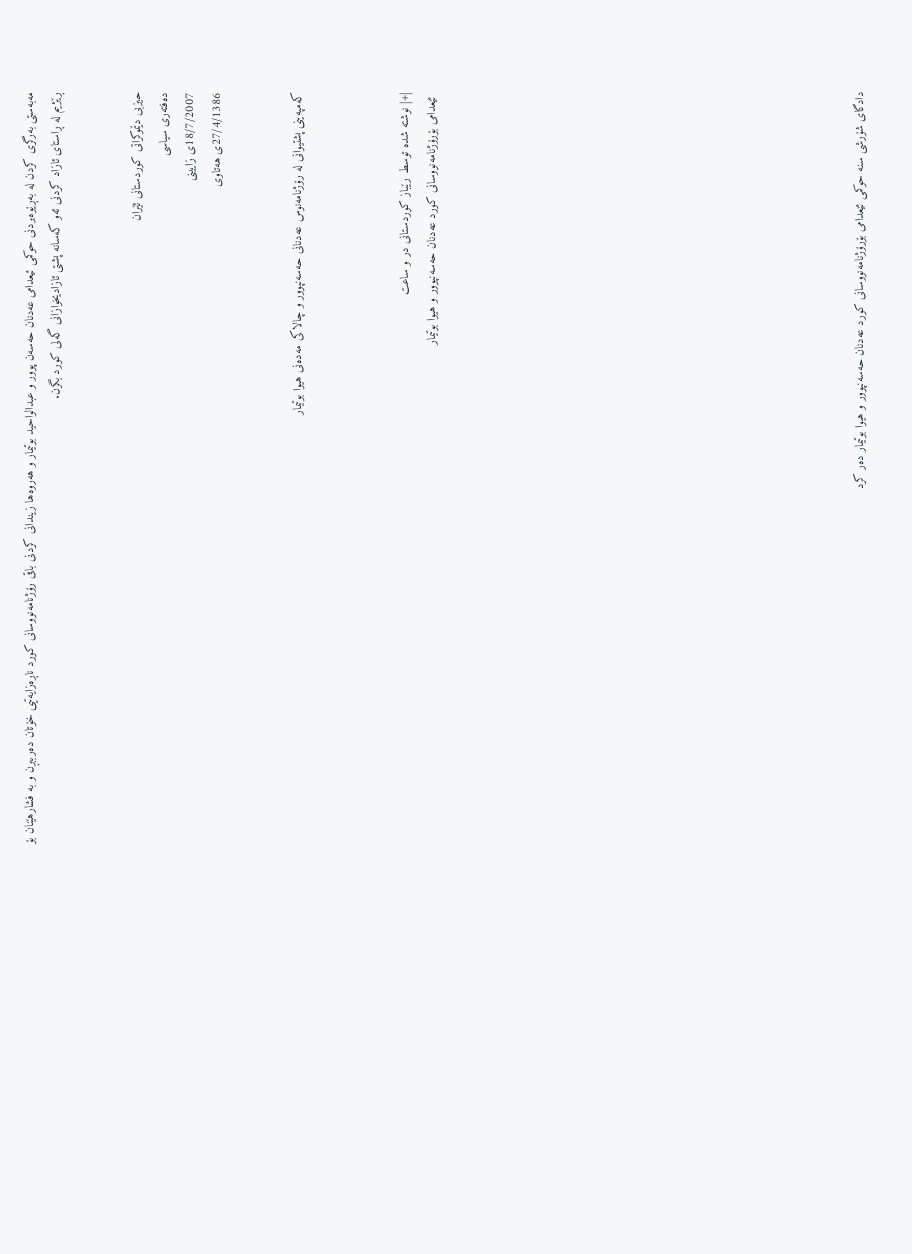مه‌به‌ستی‌ به‌رگری‌ كردن له‌ به‌ڕێوه‌بردنی‌ حوكمی‌ ئیعدامی‌ عه‌دنان حه‌سه‌ن پوور و عبدالواحید بوتیمار و هه‌روه‌ها زیندانی‌ كردنی‌ باقی‌ رۆژنامه‌نووسانی‌ كورد ناڕه‌زایه‌تیی‌ خۆتان ده‌رببڕن و به‌ فشارهێنان بۆ ڕێژیم له‌ ڕاستای‌ ئازاد كردنی‌ ئه‌و كه‌سانه‌ پشتی‌ ئازادیخوازانی‌ گه‌لی‌ كورد بگرن.


حیزبی‌ دێموكراتی‌ كوردستانی‌ ئێران
ده‌فته‌ری‌ سیاسی‌
18/7/2007ی‌ زایینی‌
27/4/1386ی‌ هه‌تاوی‌


کەمپەینی پشتیوانی لە رۆژنامەنوس عەدنانی حەسەنپوور و چالاکی مەدەنی هیوا بوتیمار



|+| نوشته شده توسط رێباز کوردستانی در و ساعت
 ئێعدامی‌ بۆرۆژنامه‌نووسانی‌ كورد عه‌دنان حه‌سه‌نپوور و هیوا بوتیمار















دادگای‌ شۆرشی‌ سنه‌ حوكمی‌ ئێعدامی‌ بۆرۆژنامه‌نووسانی‌ كورد عه‌دنان حه‌سه‌نپوور و هیوا بوتیمار ده‌ر كرد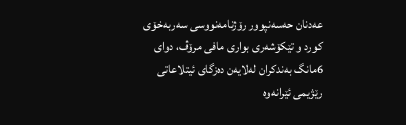عه‌دنان حه‌سه‌نپوور رۆژنامه‌نووسی سه‌ربه‌خۆی‌ كورد ‌و تێكۆشه‌ری‌ بواری‌ مافی مرۆڤ، دوای‌ 6مانگ به‌ندكران له‌لایه‌ن ده‌زگای‌ ئیتلاعاتی رێژیمی‌ ئێرانه‌وه‌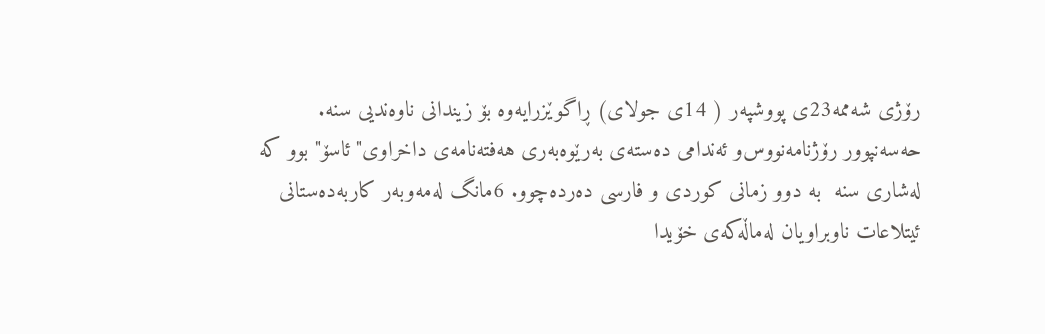رۆژی شه‌ممه‌23ی‌ پووشپه‌ر ( 14ی جولای) ڕاگوێزرایه‌وه‌ بۆ زیندانی ناوه‌ندیی سنه‌.
حه‌سه‌نپوور رۆژنامه‌نووس‌و ئه‌ندامی‌ ده‌سته‌ی به‌رێوه‌به‌ری هه‌فته‌نامه‌ی داخراوی‌" ئاسۆ" بوو كه‌ له‌شاری سنه‌  به‌ دوو زمانی‌ كوردی‌ و فارسی‌ ده‌رده‌چوو. 6مانگ له‌مه‌وبه‌ر كاربه‌ده‌ستانی‌ ئیتلاعات ناوبراویان له‌ماڵه‌كه‌ی خۆیدا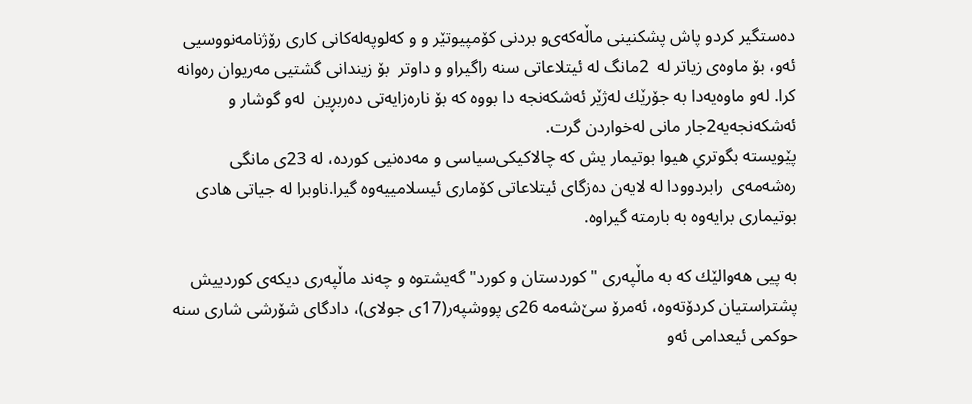ده‌ستگیر كردو پاش پشكنینی ماڵه‌كه‌ی‌و بردنی كۆمپیوتێر و و كه‌لوپه‌له‌كانی‌ كاری‌ رۆژنامه‌نووسیی‌ ئه‌و، بۆ ماوه‌ی‌ زیاتر له‌  2مانگ له‌ ئیتلاعاتی سنه‌ راگیرا‌و و داوتر  بۆ زیندانی گشتیی مه‌ریوان ره‌وانه‌  كرا. له‌و ماوه‌یه‌دا به‌ جۆرێك له‌ژێر ئه‌شكه‌نجه‌ دا بووه‌ كه‌ بۆ ناره‌زایه‌تی ده‌ربڕین  له‌و گوشار و ئه‌شكه‌نجه‌یه‌2جار مانی له‌خواردن گرت.
پێویسته‌ بگوتری‌ِ هیوا بوتیمار یش كه‌ چالاكیكی‌سیاسی‌ و مه‌ده‌نیی‌ كورده‌، له‌ 23ی‌ مانگی‌ ره‌شه‌مه‌ی‌  رابردوودا له‌ لایه‌ن ده‌زگای‌ ئیتلاعاتی‌ كۆماری‌ ئیسلامییه‌وه‌ گیرا.ناوبرا له‌ جیاتی‌ هادی‌ بوتیماری‌ برایه‌وه‌ به‌ بارمته‌ گیراوه‌.

به‌ پیی‌ هه‌والێك كه‌ به‌ ماڵپه‌ری‌ "كوردستان و كورد" گه‌یشتوه‌ و چه‌ند ماڵپه‌ری‌ دیكه‌ی‌ كوردییش پشتراستیان كردۆته‌وه‌، ئه‌مرۆ سێ‌شه‌مه‌ 26ی‌ پووشپه‌ر(17ی‌ جولای‌)، دادگای‌ شۆرشی‌ شاری‌ سنه‌ حوكمی‌ ئیعدامی‌ ئه‌و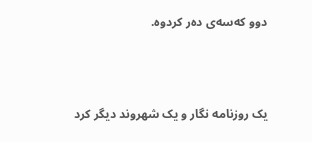دوو كه‌سه‌ی‌ ده‌ر كردوه‌.



یک روزنامه نگار و یک شهروند دیگر کرد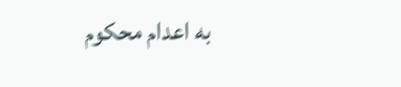به اعدام محکوم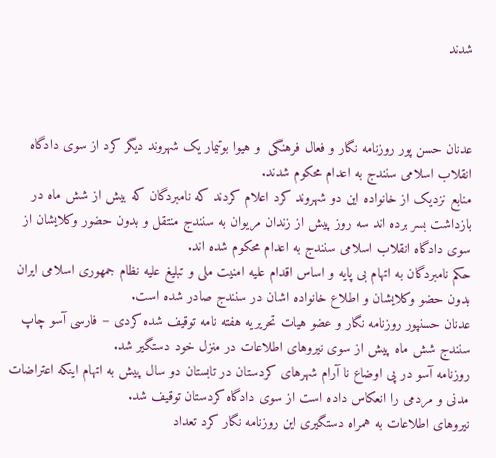شدند



عدنان حسن پور روزنامه نگار و فعال فرهنگی  و هیوا بوتیمار یک شهروند دیگر کرد از سوی دادگاه انقلاب اسلامی سنندج به اعدام محکوم شدند.
منابع نزدیک از خانواده این دو شهروند کرد اعلام کردند که نامبردگان که بیش از شش ماه در بازداشت بسر برده اند سه روز پیش از زندان مریوان به سنندج منتقل و بدون حضور وکلایشان از سوی دادگاه انقلاب اسلامی سنندج به اعدام محکوم شده اند.
حکم نامبردگان به اتهام بی پایه و اساس اقدام علیه امنیت ملی و تبلیغ علیه نظام جمهوری اسلامی ایران بدون حضو وکلایشان و اطلاع خانواده اشان در سنندج صادر شده است.
عدنان حسنپور روزنامه نگار و عضو هیات تحریریه هفته نامه توقیف شده کردی – فارسی آسو چاپ سنندج شش ماه پیش از سوی نیروهای اطلاعات در منزل خود دستگیر شد.
روزنامه آسو در پی اوضاع نا آرام شهرهای کردستان در تابستان دو سال پیش به اتهام اینکه اعتراضات مدنی و مردمی را انعکاس داده است از سوی دادگاه کردستان توقیف شد.
نیروهای اطلاعات به همراه دستگیری این روزنامه نگار کرد تعداد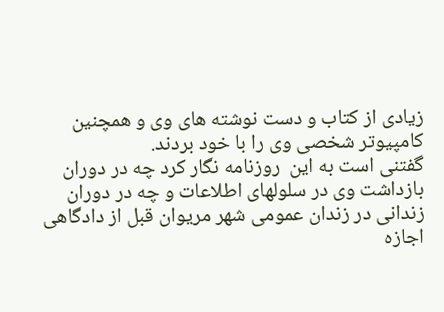زیادی از کتاب و دست نوشته های وی و همچنین کامپیوتر شخصی وی را با خود بردند.
گفتنی است به این  روزنامه نگار کرد چه در دوران بازداشت وی در سلولهای اطلاعات و چه در دوران زندانی در زندان عمومی شهر مریوان قبل از دادگاهی اجازه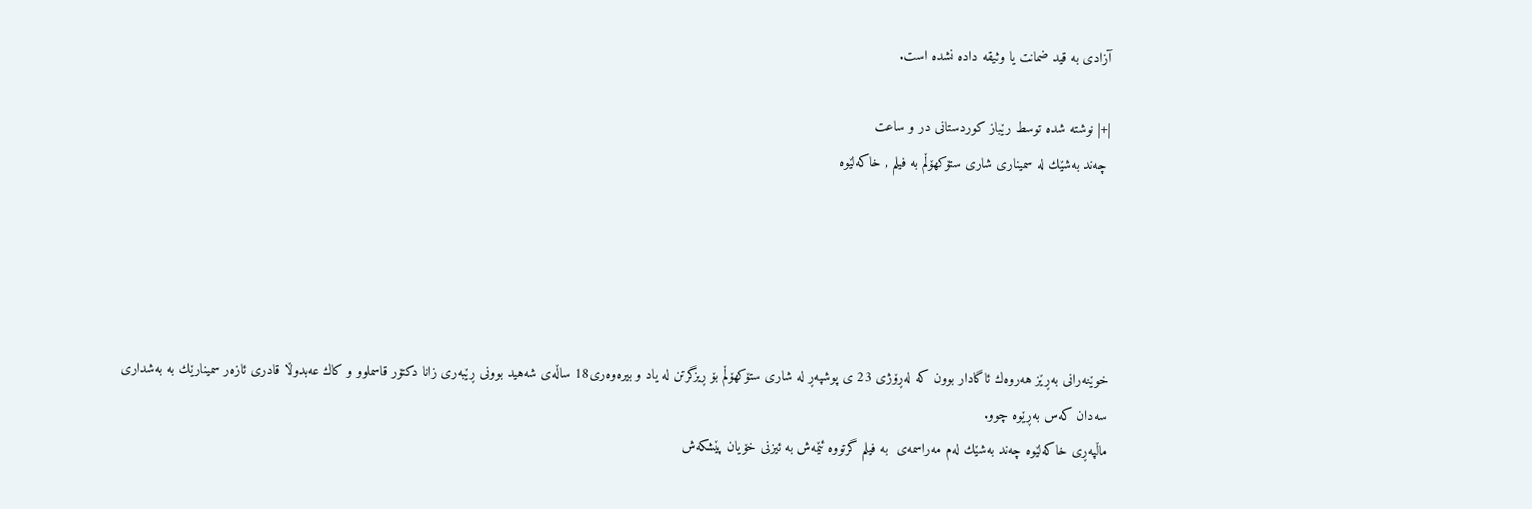آزادی به قید ضمانت یا وثیقه داده نشده است.

|+| نوشته شده توسط رێباز کوردستانی در و ساعت
 چه‌ند به‌شێك له‌ سمیناری شاری ستۆكهۆڵم به‌ فیلم , خاکه‌لێوه‌





خوێنه‌رانی به‌ڕێز هه‌روه‌ك ئاگادار بوون كه‌ له‌ڕۆژی 23 ی پوشپه‌ڕ له‌ شاری ستۆكهۆڵم بۆ ڕیزگرتن له‌ یاد و بیره‌وه‌ری18 ساڵه‌ی شه‌هید بوونی ڕێبه‌ری زانا دكتۆر قاسملوو و كاك عه‌بدوڵا قادری ئازه‌ر سمینارێك به‌ به‌شداری سه‌دان كه‌س به‌ڕێوه‌ چوو.
ماڵپه‌ڕی خاكه‌لێوه‌ چه‌ند به‌شێك له‌م مه‌راسمه‌ی ‌ به‌ فیلم گرتووه‌ ئێمه‌ش به‌ ئیزنی خۆیان پێشكه‌ش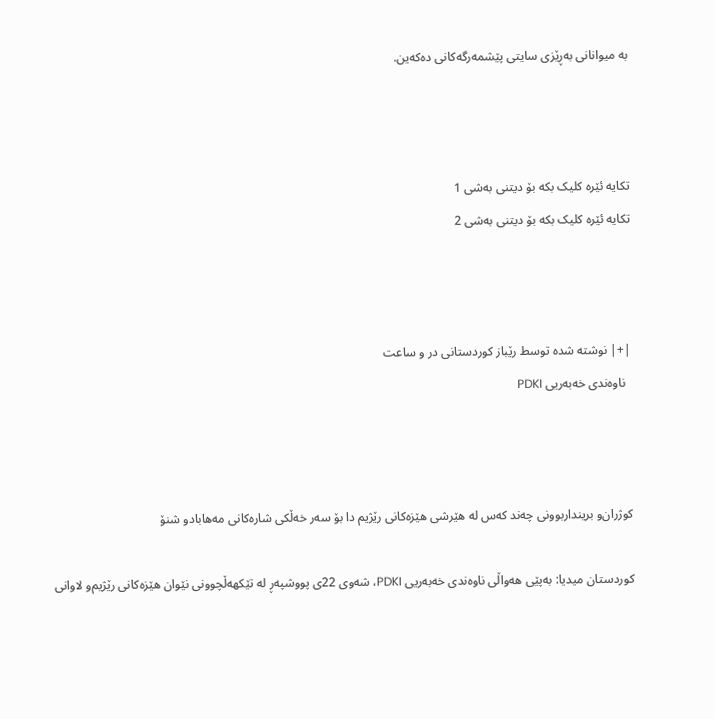به‌ میوانانی به‌ڕێزی سایتی پێشمه‌رگه‌کانی ده‌كه‌ین.



تکایه‌ ئێره‌ کلیک بکه‌ بۆ دیتنی به‌شی 1
تکایه‌ ئێره‌ کلیک بکه‌ بۆ دیتنی به‌شی 2



|+| نوشته شده توسط رێباز کوردستانی در و ساعت
  ناوه‌ندی‌ خه‌به‌ریی‌ PDKI



كوژران‌و برینداربوونی‌ چه‌ند كه‌س له‌ هێرشی‌ هێزه‌كانی‌ رێژیم دا بۆ سه‌ر خه‌ڵكی‌ شاره‌كانی‌ مه‌هاباد‌و شنۆ

كوردستان میدیا: به‌پێی‌ هه‌واڵی‌ ناوه‌ندی‌ خه‌به‌ریی‌ PDKI، شه‌وی‌ 22ی‌ پووشپه‌ڕ له‌ تێكهه‌ڵچوونی‌ نێوان هێزه‌كانی‌ رێژیم‌و لاوانی‌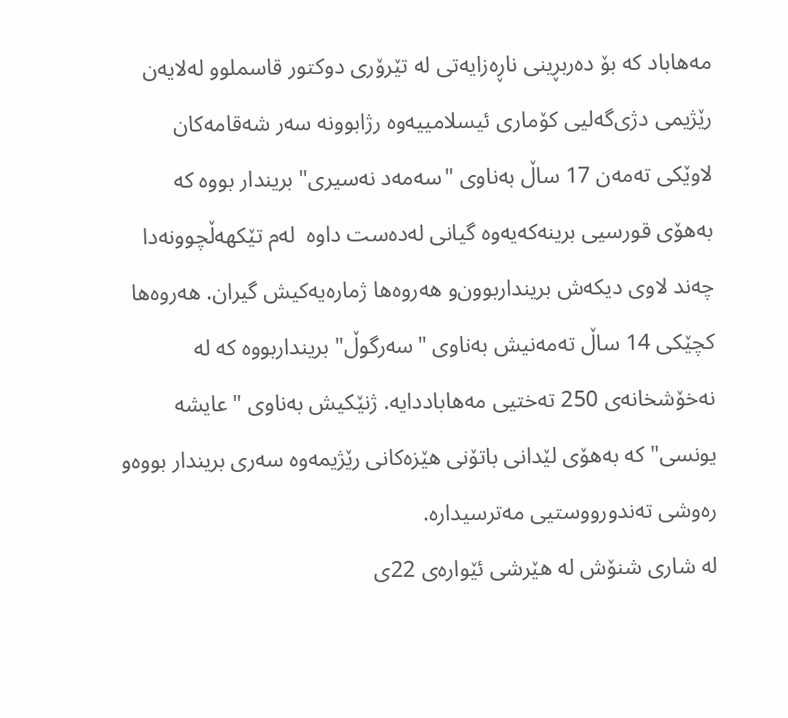مه‌هاباد كه‌ بۆ ده‌ربڕینی‌ ناڕه‌زایه‌تی‌ له‌ تێرۆری‌ دوكتور قاسملوو له‌لایه‌ن رێژیمی‌ دژی‌گه‌لیی‌ كۆماری‌ ئیسلامییه‌وه‌ رژابوونه‌ سه‌ر شه‌قامه‌كان لاوێكی‌ ته‌مه‌ن 17 ساڵ‌ به‌ناوی‌ "سه‌مه‌د نه‌سیری‌" بریندار بووه‌ كه‌ به‌هۆی‌ قورسیی‌ برینه‌كه‌یه‌وه‌ گیانی‌ له‌ده‌ست داوه‌  له‌م تێكهه‌ڵچوونه‌دا چه‌ند لاوی‌ دیكه‌ش برینداربوون‌و هه‌روه‌ها ژماره‌یه‌كیش گیران. هه‌روه‌ها كچێكی‌ 14 ساڵ‌ ته‌مه‌نیش به‌ناوی‌ "سه‌رگوڵ‌" برینداربووه‌ كه‌ له‌ نه‌خۆشخانه‌ی‌ 250 ته‌ختیی‌ مه‌هاباددایه‌. ژنێكیش به‌ناوی‌ "عایشه‌ یونسی‌" كه‌ به‌هۆی‌ لێدانی‌ باتۆنی‌ هێزه‌كانی‌ رێژیمه‌وه‌ سه‌ری‌ بریندار بووه‌‌و ره‌وشی‌ ته‌ندورووستیی‌ مه‌ترسیداره‌.
له‌ شاری‌ شنۆش له‌ هێرشی‌ ئێواره‌ی‌ 22ی‌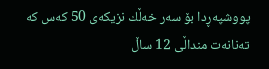پووشپه‌ڕدا بۆ سه‌ر خه‌ڵك نزیكه‌ی‌ 50 كه‌س كه‌ ته‌نانه‌ت منداڵی‌ 12 ساڵ‌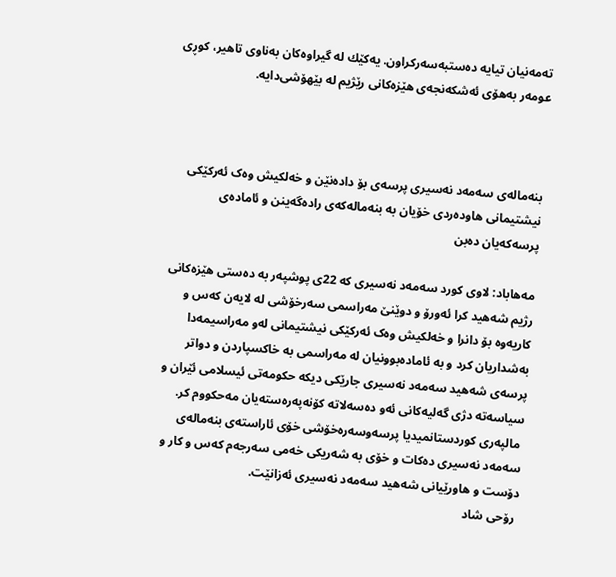ته‌مه‌نیان تیایه‌ ده‌ستبه‌سه‌ركراون. یه‌كێك له‌ گیراوه‌كان به‌ناوی‌ تاهیر، كوڕی‌ عومه‌ر به‌هۆی‌ ئه‌شكه‌نجه‌ی‌ هێزه‌كانی‌ رێژیم له‌ بێهۆشی‌دایه‌.



بنه‌ماله‌ی سه‌مه‌د نه‌سیری پرسه‌ی بۆ داده‌نێن و خه‌لکیش وه‌ک ئه‌رکێکی نیشتیمانی هاوده‌ردی خۆیان به‌ بنه‌ماله‌که‌ی راده‌گه‌ینن و ئاماده‌ی پرسه‌که‌یان ده‌بن

مه‌هاباد: لاوی کورد سه‌مه‌د نه‌سیری که‌ 22ی پوشپه‌ر به‌ ده‌ستی هێزه‌کانی رژیم شه‌هید کرا ئه‌ورۆ و دوێنێ مه‌راسمی سه‌رخۆشی له‌ لایه‌ن که‌س و کاریه‌وه‌ بۆ دانرا و خه‌لکیش وه‌ک ئه‌رکێکی نیشتیمانی له‌و مه‌راسیمه‌دا به‌شداریان کرد و به‌ ئاماده‌بوونیان له‌ مه‌راسمی به‌ خاکسپاردن و دواتر پرسه‌ی شه‌هید سه‌مه‌د نه‌سیری جارێکی دیکه‌ حکومه‌تی ئیسلامی ئێران و سیاسه‌ته‌ دژی گه‌لیه‌کانی ئه‌و ده‌سه‌لاته‌ کۆنه‌په‌ره‌سته‌یان مه‌حکووم کر.
 مالپه‌ری کوردستانمیدیا پرسه‌وسه‌ره‌خۆشی خۆی ئاراسته‌ی بنه‌ماله‌ی سه‌مه‌د نه‌سیری ده‌کات و خۆی به‌ شه‌ریکی خه‌می سه‌رجه‌م که‌س و کار و دۆست و هاورێیانی شه‌هید سه‌مه‌د نه‌سیری ئه‌زانێت.
 رۆحی شاد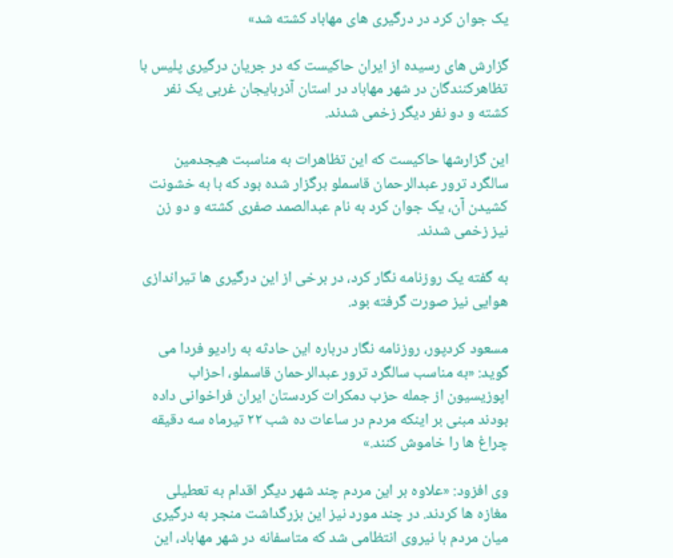یک جوان کرد در درگیری های مهاباد کشته شد»

گزارش های رسيده از ايران حاکيست که در جريان درگيری پليس با تظاهرکنندگان در شهر مهاباد در استان آذربایجان غربی يک نفر کشته و دو نفر ديگر زخمی شدند.

اين گزارشها حاکيست که اين تظاهرات به مناسبت هيجدمين سالگرد ترور عبدالرحمان قاسملو برگزار شده بود که با به خشونت کشيدن آن، يک جوان کرد به نام عبدالصمد صفری کشته و دو زن نيز زخمی شدند.

به گفته يک روزنامه نگار کرد، در برخی از اين درگيری ها تيراندازی هوايی نيز صورت گرفته بود.

مسعود کردپور، روزنامه نگار درباره اين حادثه به راديو فردا می گويد: «به مناسب سالگرد ترور عبدالرحمان قاسملو، احزاب اپوزيسيون از جمله حزب دمکرات کردستان ايران فراخوانی داده بودند مبنی بر اينکه مردم در ساعات ده شب ۲۲ تيرماه سه دقيقه چراغ ها را خاموش کنند.»

وی افزود: «علاوه بر اين مردم چند شهر ديگر اقدام به تعطيلی مغازه ها کردند. در چند مورد نيز اين بزرگداشت منجر به درگيری ميان مردم با نيروی انتظامی شد که متاسفانه در شهر مهاباد، اين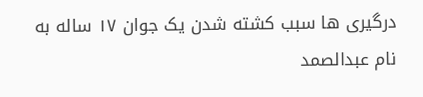درگيری ها سبب کشته شدن يک جوان ۱۷ ساله به نام عبدالصمد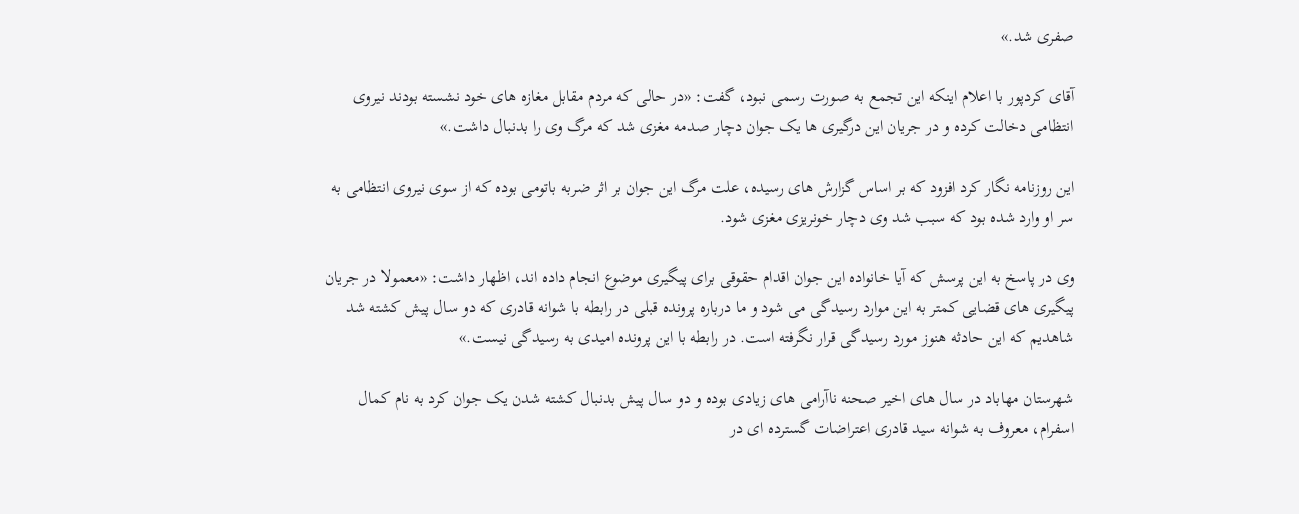صفری شد.»

آقای کردپور با اعلام اينکه اين تجمع به صورت رسمی نبود، گفت: «در حالی که مردم مقابل مغازه های خود نشسته بودند نيروی انتظامی دخالت کرده و در جريان اين درگيری ها يک جوان دچار صدمه مغزی شد که مرگ وی را بدنبال داشت.»

اين روزنامه نگار کرد افزود که بر اساس گزارش های رسيده، علت مرگ اين جوان بر اثر ضربه باتومی بوده که از سوی نيروی انتظامی به سر او وارد شده بود که سبب شد وی دچار خونريزی مغزی شود.

وی در پاسخ به اين پرسش که آيا خانواده اين جوان اقدام حقوقی برای پيگيری موضوع انجام داده اند، اظهار داشت: «معمولا در جريان پيگيری های قضايی کمتر به اين موارد رسيدگی می شود و ما درباره پرونده قبلی در رابطه با شوانه قادری که دو سال پيش کشته شد شاهديم که اين حادثه هنوز مورد رسيدگی قرار نگرفته است. در رابطه با اين پرونده اميدی به رسيدگی نيست.»

شهرستان مهاباد در سال های اخير صحنه ناآرامی های زيادی بوده و دو سال پيش بدنبال کشته شدن يک جوان کرد به نام کمال اسفرام، معروف به شوانه سيد قادری اعتراضات گسترده ای در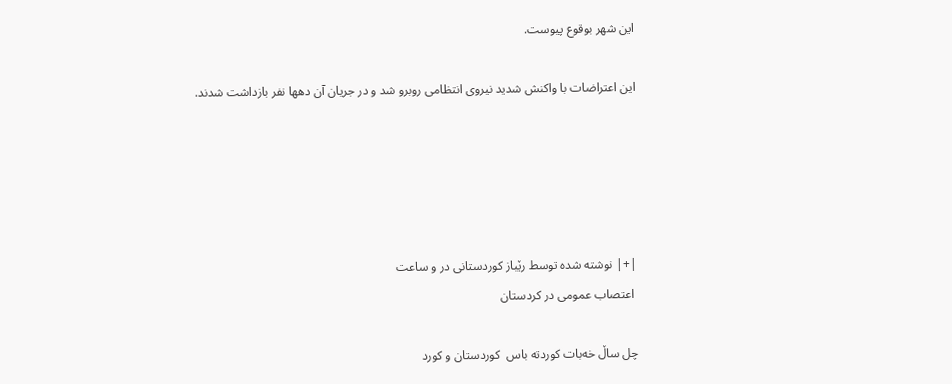اين شهر بوقوع پيوست.

اين اعتراضات با واکنش شديد نيروی انتظامی روبرو شد و در جريان آن دهها نفر بازداشت شدند.





|+| نوشته شده توسط رێباز کوردستانی در و ساعت
 اعتصاب عمومی در کردستان

چل ساڵ خه‌بات كوردته‌ باس‌  كوردستان و كورد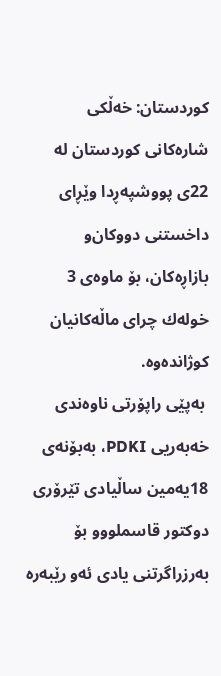کوردستان: خه‌ڵكی‌ شاره‌كانی‌ كوردستان له‌ 22ی‌ پووشپه‌ڕدا وێڕای‌ داخستنی‌ دووكان‌و بازاڕه‌كان، بۆ ماوه‌ی‌ 3 خوله‌ك چرای‌ ماڵه‌كانیان كوژانده‌وه.
 به‌پێی‌ راپۆرتی‌ ناوه‌ندی‌ خه‌به‌ریی‌ PDKI، به‌بۆنه‌ی‌ 18یه‌مین ساڵیادی‌ تێرۆری‌ دوكتور قاسملوو‌و بۆ به‌رزراگرتنی‌ یادی‌ ئه‌و رێبه‌ره‌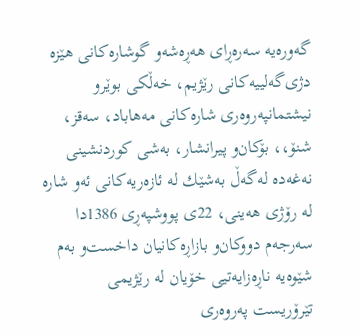گه‌وره‌یه‌ سه‌ره‌ڕای‌ هه‌ڕه‌شه‌‌و گوشاره‌كانی‌ هێزه‌ دژی‌گه‌لییه‌كانی‌ رێژیم، خه‌ڵكی‌ بوێر‌و نیشتمانپه‌روه‌ری‌ شاره‌كانی‌ مه‌هاباد، سه‌قز، شنۆ،، بۆكان‌و پیرانشار، به‌شی‌ كوردنشینی‌ نه‌غه‌ده‌ له‌گه‌ڵ‌ به‌شێك له‌ ئازه‌ریه‌كانی‌ ئه‌و شاره‌ له‌ رۆژی‌ هه‌ینی‌، 22ی‌ پووشپه‌ڕی‌ 1386دا سه‌رجه‌م دووكان‌و بازاڕه‌كانیان داخست‌و به‌م شێوه‌یه‌ ناڕه‌زایه‌تیی‌ خۆیان له‌ رێژیمی‌ تێرۆریست په‌روه‌ری‌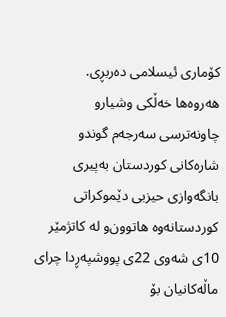كۆماری‌ ئیسلامی‌ ده‌ربڕی‌.
هه‌روه‌ها خه‌ڵكی‌ وشیار‌و چاونه‌ترسی‌ سه‌رجه‌م گوند‌و شاره‌كانی‌ كوردستان به‌پیری‌ بانگه‌وازی‌ حیزبی‌ دێموكراتی‌ كوردستانه‌وه‌ هاتوون‌و له‌ كاتژمێر 10ی‌ شه‌وی‌ 22ی‌ پووشپه‌ڕدا چرای‌ ماڵه‌كانیان بۆ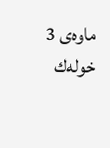ماوه‌ی‌ 3 خوله‌ك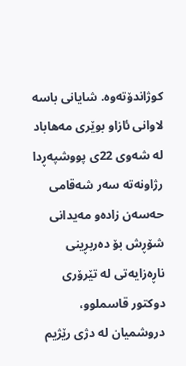كوژاندۆته‌وه‌. شایانی‌ باسه‌ لاوانی‌ ئازاو بوێری‌ مه‌هاباد له‌ شه‌وی‌ 22ی‌ پووشپه‌ڕدا رژاونه‌ته‌ سه‌ر شه‌قامی‌ حه‌سه‌ن زاده‌‌و مه‌یدانی‌ شۆڕش بۆ ده‌ربڕینی‌ ناڕه‌زایه‌تی‌ له‌ تێرۆری‌ دوكتور قاسملوو، دروشمیان له‌ دژی‌ رێژیم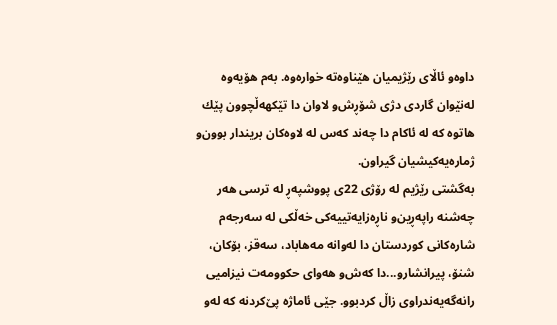داوه‌و ئاڵای‌ رێژیمیان هێناوه‌ته‌ خواره‌وه‌. به‌م هۆیه‌وه‌ له‌نێوان گاردی‌ دژی‌ شۆڕش‌و لاوان دا تێكهه‌ڵچوون پێك هاتوه‌ كه‌ له‌ ئاكام دا چه‌ند كه‌س له‌ لاوه‌كان بریندار بوون‌و ژماره‌یه‌كیشیان گیراون.
به‌گشتی‌ رێژیم له‌ رۆژی‌ 22ی‌ پووشپه‌ڕ له‌ ترسی‌ هه‌ر چه‌شنه‌ راپه‌ڕین‌و ناڕه‌زایه‌تییه‌كی‌ خه‌ڵكی‌ له‌ سه‌رجه‌م شاره‌كانی‌ كوردستان دا له‌وانه‌ مه‌هاباد، سه‌قز، بۆكان، شنۆ، پیرانشار‌و...دا كه‌ش‌و هه‌وای‌ حكوومه‌ت نیزامیی‌ رانه‌گه‌یه‌ندراوی‌ زاڵ‌ كردبوو. جێی‌ ئاماژه‌ پێ‌كردنه‌ كه‌ له‌و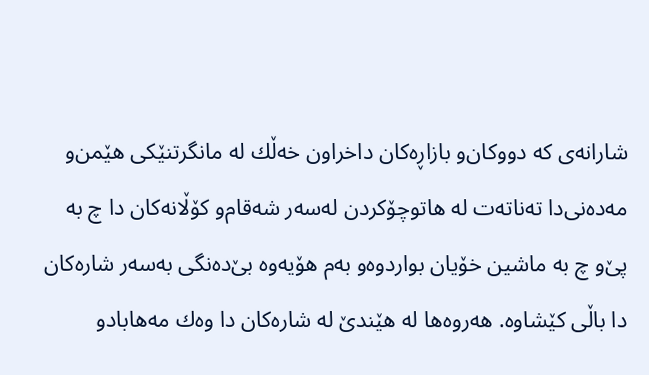شارانه‌ی‌ كه‌ دووكان‌و بازاڕه‌كان داخراون خه‌ڵك له‌ مانگرتنێكی‌ هێمن‌و مه‌ده‌نی‌دا ته‌ناته‌ت له‌ هاتوچۆكردن له‌سه‌ر شه‌قام‌و كۆڵانه‌كان دا چ به‌ پێ‌‌و چ به‌ ماشین خۆیان بواردوه‌و به‌م هۆیه‌وه‌ بێ‌ده‌نگی‌ به‌سه‌ر شاره‌كان دا باڵی‌ كێشاوه‌. هه‌روه‌ها له‌ هێندێ‌ له‌ شاره‌كان دا وه‌ك مه‌هاباد‌و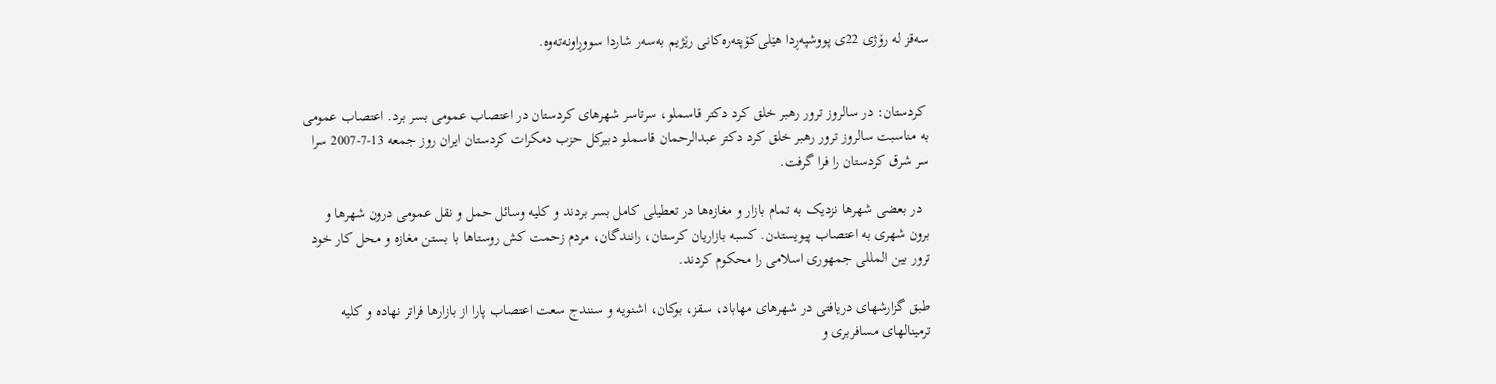سه‌قز له‌ رۆژی‌ 22ی‌ پووشپه‌ڕدا هێلی‌كۆپته‌ره‌كانی‌ رێژیم به‌سه‌ر شاردا سووڕاونه‌ته‌وه‌.


 کردستان: در سالروز ترور رهبر خلق کرد دکتر قاسملو، سرتاسر شهرهای کردستان در اعتصاب عمومی بسر برد. اعتصاب عمومی به‌ مناسبت سالروز ترور رهبر خلق کرد دکتر عبدالرحمان قاسملو دبیرکل حزب دمکرات کردستان ایران روز جمعه‌ 13-7-2007 سرا سر شرق کردستان را فرا گرفت.

  در بعضی شهرها نزدیک به‌ تمام بازار و مغازه‌ها در تعطیلی کامل بسر بردند و کلیه‌ وسائل حمل و نقل عمومی درون شهرها و برون شهری به‌ اعتصاب پیویستدن. کسبه‌ بازاریان کرستان، رانندگان، مردم زحمت کش روستاها با بستن مغازه‌ و محل کار خود ترور بین المللی جمهوری اسلامی را محکوم کردند.

طبق گزارشهای دریافتی در شهرهای مهاباد، سقز، بوکان، اشنویه‌ و سنندج سعت اعتصاب پارا از بازارها فراتر نهاده‌ و کلیه‌ ترمینالهای مسافربری و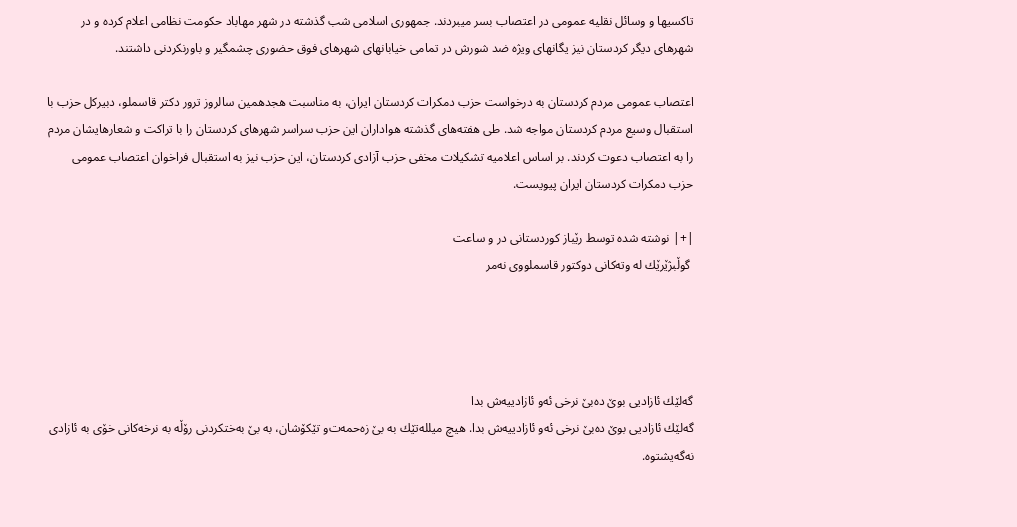تاکسیها و وسائل نقلیه‌ عمومی در اعتصاب بسر میبردند. جمهوری اسلامی شب گذشته‌ در شهر مهاباد حکومت نظامی اعلام کرده‌ و در شهرهای دیگر کردستان نیز یگانهای ویژه‌ ضد شورش در تمامی خیابانهای شهرهای فوق حضوری چشمگیر و باورنکردنی داشتند.

اعتصاب عمومی مردم کردستان به‌ درخواست حزب دمکرات کردستان ایران، به‌ مناسبت هجدهمین سالروز ترور دکتر قاسملو، دبیرکل حزب با استقبال وسیع مردم کردستان مواجه‌ شد. طی هفته‌های گذشته‌ هواداران این حزب سراسر شهرهای کردستان را با تراکت و شعارهایشان مردم را به‌ اعتصاب دعوت کردند. بر اساس اعلامیه‌ تشکیلات مخفی حزب آزادی کردستان، این حزب نیز به‌ استقبال فراخوان اعتصاب عمومی حزب دمکرات کردستان ایران پیویست.

|+| نوشته شده توسط رێباز کوردستانی در و ساعت
 گوڵبژێرێك له‌ وته‌كانی‌ دوكتور قاسملووی‌ نه‌مر




گه‌لێك ئازادیی‌ بوێ‌ ده‌بێ‌ نرخی‌ ئه‌و ئازادییه‌ش بدا
گه‌لێك ئازادیی‌ بوێ‌ ده‌بێ‌ نرخی‌ ئه‌و ئازادییه‌ش بدا. هیچ میلله‌تێك به‌ بێ‌ زه‌حمه‌ت‌و تێكۆشان، به‌ بێ‌ به‌ختكردنی‌ رۆڵه‌ به‌ نرخه‌كانی‌ خۆی‌ به‌ ئازادی‌ نه‌گه‌یشتوه‌.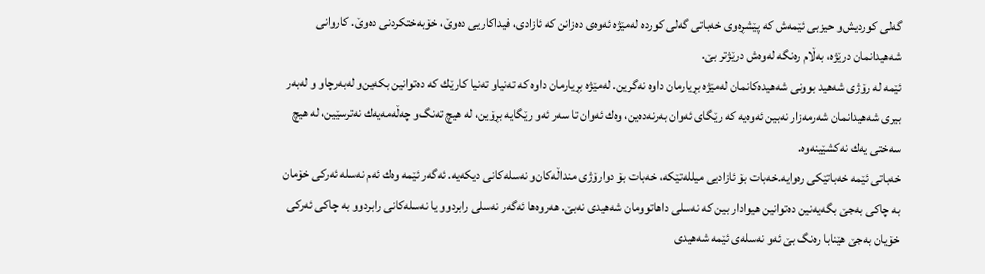گه‌لی‌ كوردیش‌و حیزبی‌ ئێمه‌ش كه‌ پێشڕه‌وی‌ خه‌باتی‌ گه‌لی‌ كورده‌ له‌مێژه‌ ئه‌وه‌ی‌ ده‌زانن كه‌ ئازادی‌، فیداكاریی‌ ده‌وێ‌، خۆبه‌ختكردنی‌ ده‌وێ‌. كاروانی‌ شه‌هیدانمان درێژه‌، به‌ڵام ره‌نگه‌ له‌وه‌ش درێژتر بێ‌.
ئێمه‌ له‌ رۆژی‌ شه‌هید بوونی‌ شه‌هیده‌كانمان له‌مێژه‌ بڕیارمان داوه‌ نه‌گرین. له‌مێژه‌ بڕیارمان داوه‌ كه‌ ته‌نیا‌و ته‌نیا كارێك كه‌ ده‌توانین بكه‌ین‌و له‌به‌رچاو و له‌به‌ر بیری‌ شه‌هیدانمان شه‌رمه‌زار نه‌بین ئه‌وه‌یه‌ كه‌ رێگای‌ ئه‌وان به‌رنه‌ده‌ین، وه‌ك ئه‌وان تا سه‌ر ئه‌و رێگایه‌ بڕۆین، له‌ هیچ ته‌نگ‌و چه‌ڵه‌مه‌یه‌ك نه‌ترسێین، له‌ هیچ سه‌ختی یه‌ك نه‌كشێینه‌وه‌.
خه‌باتی‌ ئێمه‌ خه‌باتێكی‌ ره‌وایه‌.خه‌بات بۆ ئازادیی‌ میلله‌تێكه‌، خه‌بات بۆ دوارۆژی‌ منداڵه‌كان‌و نه‌سله‌كانی‌ دیكه‌یه‌. ئه‌گه‌ر ئێمه‌ وه‌ك ئه‌م نه‌سله‌ ئه‌ركی‌ خۆمان به‌ چاكی‌ به‌جێ‌ بگه‌یه‌نین ده‌توانین هیوادار بین كه‌ نه‌سلی‌ داهاتوومان شه‌هیدی‌ نه‌بێ‌. هه‌روه‌ها ئه‌گه‌ر نه‌سلی‌ رابردوو یا نه‌سله‌كانی‌ رابردوو به‌ چاكی‌ ئه‌ركی‌ خۆیان به‌جێ‌ هێنابا ره‌نگ بێ‌ ئه‌و نه‌سله‌ی‌ ئێمه‌ شه‌هیدی‌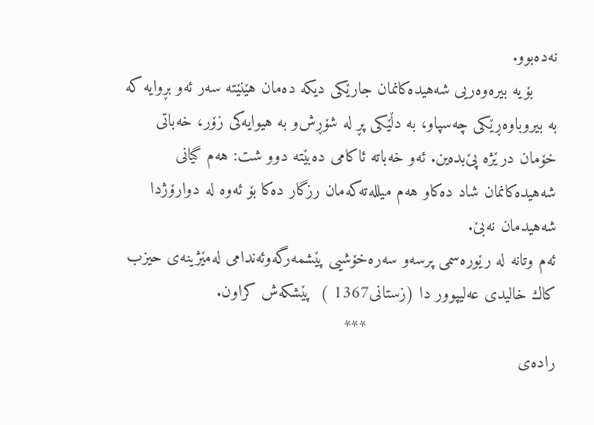نه‌ده‌بوو.
     بۆیه‌ بیره‌وه‌ریی‌ شه‌هیده‌كانمان جارێكی‌ دیكه‌ ده‌مان هێنێته‌ سه‌ر ئه‌و بڕوایه‌ كه‌ به‌ بیر‌وباوه‌ڕێكی‌ چه‌سپاو، به‌ دڵێكی‌ پڕ له‌ شۆڕش‌و به‌ هیوایه‌كی‌ زۆر، خه‌باتی‌ خۆمان درێژه‌ پێ‌بده‌ین. ئه‌و خه‌باته‌ ئاكامی‌ ده‌بێته‌ دوو شت: هه‌م گیانی‌ شه‌هیده‌كانمان شاد ده‌كا‌و هه‌م میلله‌ته‌كه‌مان رزگار ده‌كا بۆ ئه‌وه‌ له‌ دوارۆژدا شه‌هیدمان نه‌بێ‌.
ئه‌م وتانه‌ له‌ رێوره‌سمی‌ پرسه‌و سه‌ره‌خۆشیی‌ پێشمه‌رگه‌وئه‌ندامی‌ له‌مێژینه‌ی‌ حیزب  كاك خالیدی‌ عه‌لیپوور دا (زستانی‌1367 )  پێشكه‌ش كراون.
                                      ***
راده‌ی‌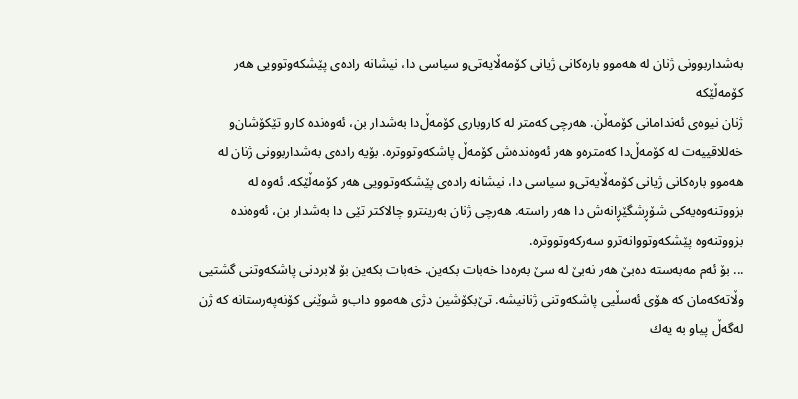به‌شداربوونی‌ ژنان له‌ هه‌موو باره‌كانی‌ ژیانی‌ كۆمه‌ڵایه‌تی‌‌و سیاسی‌ دا، نیشانه‌ راده‌ی‌ پێشكه‌وتوویی‌ هه‌ر كۆمه‌ڵێكه‌
ژنان نیوه‌ی‌ ئه‌ندامانی‌ كۆمه‌ڵن. هه‌رچی‌ كه‌متر له‌ كاروباری‌ كۆمه‌ڵ‌دا به‌شدار بن، ئه‌وه‌نده‌ كار‌و تێكۆشان‌و خه‌للاقییه‌ت له‌ كۆمه‌ڵ‌دا كه‌متره‌‌و هه‌ر ئه‌وه‌نده‌ش كۆمه‌ڵ‌ پاشكه‌وتووتره‌. بۆیه‌ راده‌ی‌ به‌شداربوونی‌ ژنان له‌ هه‌موو باره‌كانی‌ ژیانی‌ كۆمه‌ڵایه‌تی‌‌و سیاسی‌ دا، نیشانه‌ راده‌ی‌ پێشكه‌وتوویی‌ هه‌ر كۆمه‌ڵێكه‌. ئه‌وه‌ له‌ بزووتنه‌وه‌یه‌كی‌ شۆڕشگێڕانه‌ش دا هه‌ر راسته‌. هه‌رچی‌ ژنان به‌رینتر‌و چالاكتر تێی‌ دا به‌شدار بن، ئه‌وه‌نده‌ بزووتنه‌وه‌ پێشكه‌وتووانه‌تر‌و سه‌ركه‌وتووتره‌.
... بۆ ئه‌م مه‌به‌سته‌ ده‌بێ‌ هه‌ر نه‌بێ‌ له‌ سێ‌ به‌ره‌دا خه‌بات بكه‌ین. خه‌بات بكه‌ین بۆ لابردنی‌ پاشكه‌وتنی‌ گشتیی‌ وڵاته‌كه‌مان كه‌ هۆی‌ ئه‌سڵیی‌ پاشكه‌وتنی‌ ژنانیشه‌. تێ‌بكۆشین دژی‌ هه‌موو داب‌و شوێنی‌ كۆنه‌په‌رستانه‌ كه‌ ژن له‌گه‌ڵ‌ پیاو به‌ یه‌ك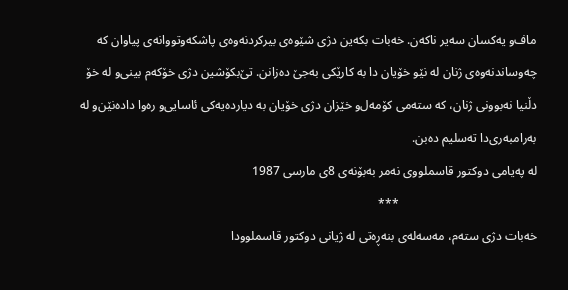ماف‌و یه‌كسان سه‌یر ناكه‌ن. خه‌بات بكه‌ین دژی‌ شێوه‌ی‌ بیركردنه‌وه‌ی‌ پاشكه‌وتووانه‌ی‌ پیاوان كه‌ چه‌وساندنه‌وه‌ی‌ ژنان له‌ نێو خۆیان دا به‌ كارێكی‌ به‌جێ‌ ده‌زانن. تێ‌بكۆشین دژی‌ خۆكه‌م بینی‌‌و له‌ خۆ دڵنیا نه‌بوونی‌ ژنان، كه‌ سته‌می‌ كۆمه‌ل‌و خێزان دژی‌ خۆیان به‌ دیارده‌یه‌كی‌ ئاسایی‌‌و ره‌وا داده‌نێن‌و له‌ به‌رامبه‌ری‌دا ته‌سلیم ده‌بن.
له‌ په‌یامی‌ دوكتور قاسملووی‌ نه‌مر به‌بۆنه‌ی‌ 8ی‌ مارسی‌ 1987
                                            ***
خه‌بات دژی‌ سته‌م، مه‌سه‌له‌ی‌ بنه‌ڕه‌تی‌ له‌ ژیانی‌ دوكتور قاسملوودا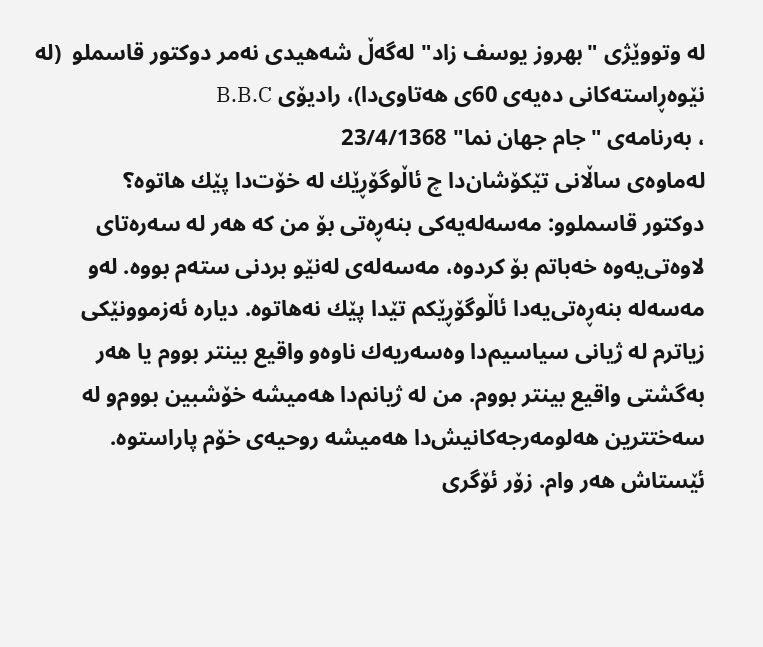له‌ وتووێژی‌ "بهروز یوسف زاد" له‌گه‌ڵ‌ شه‌هیدی‌ نه‌مر دوكتور قاسملو  (له‌ نێوه‌ڕاسته‌كانی‌ ده‌یه‌ی‌ 60ی‌ هه‌تاوی‌دا)، رادیۆی‌ B.B.C
، به‌رنامه‌ی‌ "جام جهان نما" 23/4/1368
له‌ماوه‌ی‌ ساڵانی‌ تێكۆشان‌دا چ ئاڵوگۆڕێك له‌ خۆت‌دا پێك هاتوه‌؟
دوكتور قاسملوو: مه‌سه‌له‌یه‌كی‌ بنه‌ڕه‌تی‌ بۆ من كه‌ هه‌ر له‌ سه‌ره‌تای‌ لاوه‌تی‌یه‌وه‌ خه‌باتم بۆ كردوه‌، مه‌سه‌له‌ی‌ له‌نێو بردنی‌ سته‌م بووه‌. له‌و مه‌سه‌له‌ بنه‌ڕه‌تی‌یه‌دا ئاڵوگۆڕێكم تێدا پێك نه‌هاتوه‌. دیاره‌ ئه‌زموونێكی‌ زیاترم له‌ ژیانی‌ سیاسیم‌دا وه‌سه‌ریه‌ك ناوه‌‌و واقیع بینتر‌ بووم یا هه‌ر به‌گشتی‌ واقیع بینتر بووم. من له‌ ژیانم‌دا هه‌میشه‌ خۆشبین بووم‌و له‌ سه‌ختترین هه‌لومه‌رجه‌كانیش‌دا هه‌میشه‌ روحیه‌ی‌ خۆم پاراستوه‌. ئێستاش هه‌ر وام. زۆر ئۆگری‌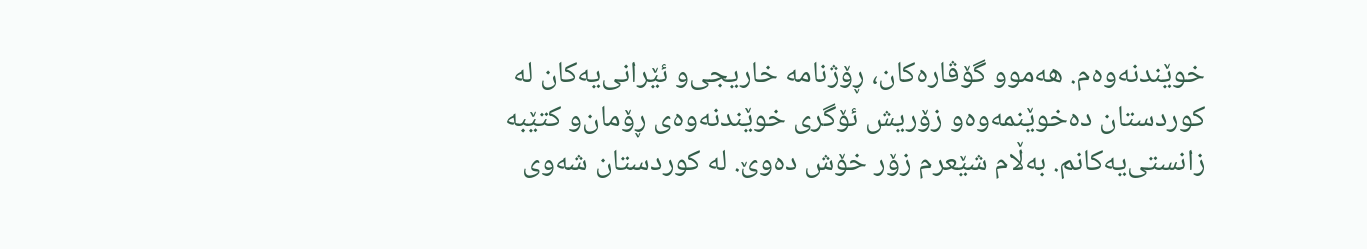خوێندنه‌وه‌م. هه‌موو گۆڤاره‌كان، ڕۆژنامه‌ خاریجی‌‌و ئێرانی‌یه‌كان له‌ كوردستان ده‌خوێنمه‌وه‌‌و زۆریش ئۆگری‌ خوێندنه‌وه‌ی‌ ڕۆمان‌و كتێبه‌ زانستی‌یه‌كانم. به‌ڵام شێعرم زۆر خۆش ده‌وێ‌. له‌ كوردستان شه‌وی‌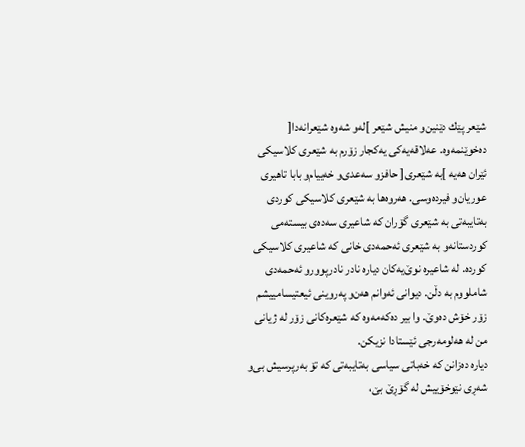شێعر پێك دێنین‌و منیش شێعر ]له‌و شه‌وه‌ شێعرانه‌دا[ ده‌خوێنمه‌وه‌. عه‌لاقه‌یه‌كی‌ یه‌كجار زۆرم به‌ شێعری‌ كلاسیكی‌ ئێران هه‌یه‌ ]به‌ شێعری‌[ حافز‌و سه‌عدی‌‌و خه‌ییام‌و بابا تاهیری‌ عوریان‌و فیرده‌وسی‌. هه‌روه‌ها به‌ شێعری‌ كلاسیكی‌ كوردی‌ به‌تایبه‌تی‌ به‌ شێعری‌ گۆران كه‌ شاعیری‌ سه‌ده‌ی‌ بیسته‌می‌ كوردستانه‌‌و به‌ شێعری‌ ئه‌حمه‌دی‌ خانی‌ كه‌ شاعیری‌ كلاسیكی‌ كورده‌. له‌ شاعیره‌ نوێ‌یه‌كان دیاره‌ نادر نادرپوور‌و ئه‌حمه‌دی‌ شاملووم به‌ دڵن. دیوانی‌ ئه‌وانم هه‌ن‌و په‌روینی‌ ئیعتیسامییشم زۆر خۆش ده‌وێ‌. وا بیر ده‌كه‌مه‌وه‌ كه‌ شێعره‌كانی‌ زۆر له‌ ژیانی‌ من له‌ هه‌لومه‌رجی‌ ئێستادا نزیكن.
دیاره‌ ده‌زانن كه‌ خه‌باتی‌ سیاسی‌ به‌تایبه‌تی‌ كه‌ تۆ به‌رپرسیش بی‌‌و شه‌ڕی‌ نێوخۆییش له‌ گۆڕێ‌ بێ‌،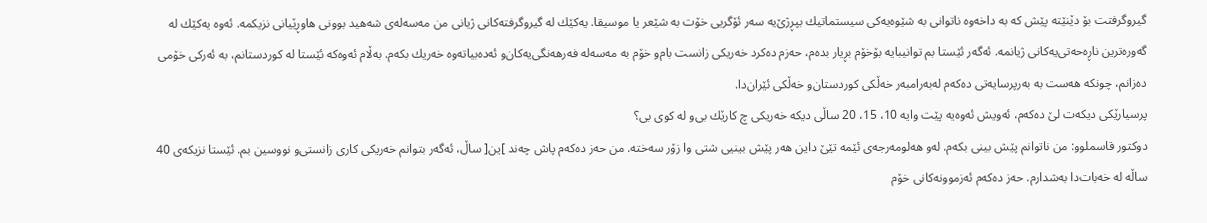گیر‌وگرفتت بۆ دێنێته‌ پێش كه‌ به‌ داخه‌وه‌ ناتوانی‌ به‌ شێوه‌یه‌كی‌ سیستماتیك بپڕژێ‌یه‌ سه‌ر ئۆگریی‌ خۆت به‌ شێعر یا موسیقا. یه‌كێك له‌ گیروگرفته‌كانی‌ ژیانی‌ من مه‌سه‌له‌ی‌ شه‌هید بوونی‌ هاوڕێیانی‌ نزیكمه‌. ئه‌وه‌ یه‌كێك له‌ گه‌وره‌ترین ناڕه‌حه‌تی‌یه‌كانی‌ ژیانمه‌. ئه‌گه‌ر ئێستا بم توانیبایه‌ بۆخۆم بڕیار بده‌م، حه‌زم ده‌كرد خه‌ریكی‌ زانست بام‌و خۆم به‌ مه‌سه‌له‌ فه‌رهه‌نگی‌یه‌كان‌و ئه‌ده‌بیاته‌وه‌ خه‌ریك بكه‌م. به‌ڵام ئه‌وه‌كه‌ ئێستا له‌ كوردستانم، به‌ ئه‌ركی‌ خۆمی‌ ده‌زانم، چونكه‌ هه‌ست به‌ به‌رپرسایه‌تی‌ ده‌كه‌م له‌به‌رامبه‌ر خه‌ڵكی‌ كوردستان‌و خه‌ڵكی‌ ئێران‌دا.
پرسیارێكی‌ دیكه‌ت لێ‌ ده‌كه‌م، ئه‌ویش ئه‌وه‌یه‌ پێت وایه‌ 10، 15، 20 ساڵی‌ دیكه‌ خه‌ریكی‌ چ كارێك بی‌‌و له‌ كوی‌ بی‌؟
دوكتور قاسملوو: من ناتوانم پێش بینی‌ بكه‌م. له‌و هه‌لومه‌رجه‌ی‌ ئێمه‌ تێێ‌ داین هه‌ر پێش بینیی‌ شتی‌ وا زۆر سه‌خته‌. من حه‌ز ده‌كه‌م پاش چه‌ند ]ین[ ساڵ‌، ئه‌گه‌ر بتوانم خه‌ریكی‌ كاری‌ زانستی‌‌و نووسین بم. ئێستا نزیكه‌ی‌ 40 ساڵه‌ له‌ خه‌بات‌دا به‌شدارم. حه‌ز ده‌كه‌م ئه‌زموونه‌كانی‌ خۆم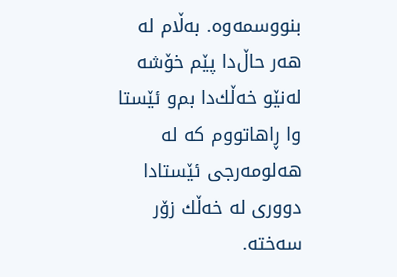بنووسمه‌وه‌. به‌ڵام له‌ هه‌ر حاڵ‌دا پێم خۆشه‌ له‌نێو خه‌ڵك‌دا بم‌و ئێستا وا ڕاهاتووم كه‌ له‌ هه‌لومه‌رجی‌ ئێستادا دووری‌ له‌ خه‌ڵك زۆر سه‌خته‌.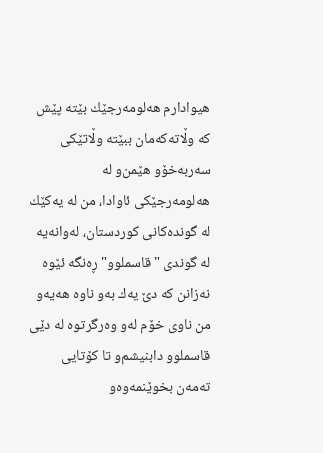هیوادارم هه‌لومه‌رجێك بێته‌ پێش كه‌ وڵاته‌كه‌مان ببێته‌ وڵاتێكی‌ سه‌ربه‌خۆ‌و هێمن‌و له‌ هه‌لومه‌رجێكی‌ ئاوادا، من له‌ یه‌كێك له‌ گونده‌كانی‌ كوردستان، له‌وانه‌یه‌ له‌ گوندی‌ "قاسملوو" ڕه‌نگه‌ ئێوه‌ نه‌زانن كه‌ دێ‌ یه‌ك به‌و ناوه‌ هه‌یه‌‌و من ناوی‌ خۆم له‌و وه‌رگرتوه‌ له‌ دێی‌ قاسملوو دابنیشم‌و تا كۆتایی‌ ته‌مه‌ن بخوێنمه‌وه‌‌و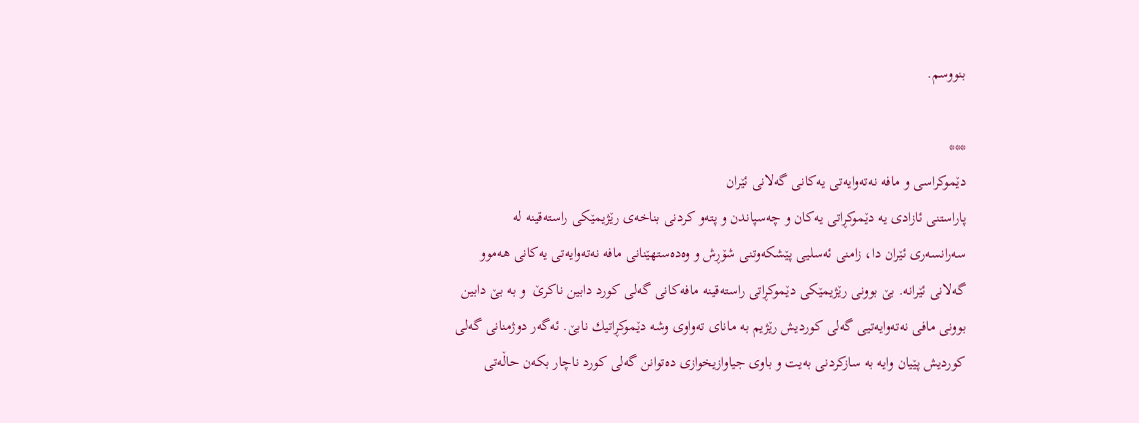بنووسم.

***
دێموكراسی و مافه‌ نه‌ته‌وایه‌تی یه‌كانی‌ گه‌لانی‌ ئێران
پاراستنی ئازادی یه‌ دێموكڕاتی یه‌كان و چه‌سپاندن و پته‌و كردنی‌ بناخه‌ی‌ رێژیمێكی راسته‌قینه‌ له‌ سه‌رانسه‌ری‌ ئێران دا، زامنی‌ ئه‌سلیی پێشكه‌وتنی شۆڕش و وه‌ده‌ستهێنانی‌ مافه‌ نه‌ته‌وایه‌تی‌ یه‌كانی هه‌موو گه‌لانی ئێرانه‌. بێ‌ بوونی‌ رێژیمێكی دێموكڕاتی راسته‌قینه‌ مافه‌كانی‌ گه‌لی‌ كورد دابین ناكرێ‌  و به‌ بێ‌ دابین بوونی‌ مافی نه‌ته‌وایه‌تیی‌ گه‌لی‌ كوردیش رێژیم به‌ مانای‌ ته‌واوی‌ وشه‌ دێموكڕاتیك نابێ‌. ئه‌گه‌ر دوژمنانی‌ گه‌لی‌ كوردیش پێیان وایه‌ به‌ سازكردنی به‌یت و باوی‌ جیاوازیخوازی‌ ده‌توانن گه‌لی‌ كورد ناچار بكه‌ن حاڵه‌تی‌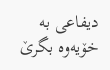دیفاعی به‌ خۆیه‌وه‌ بگرێ‌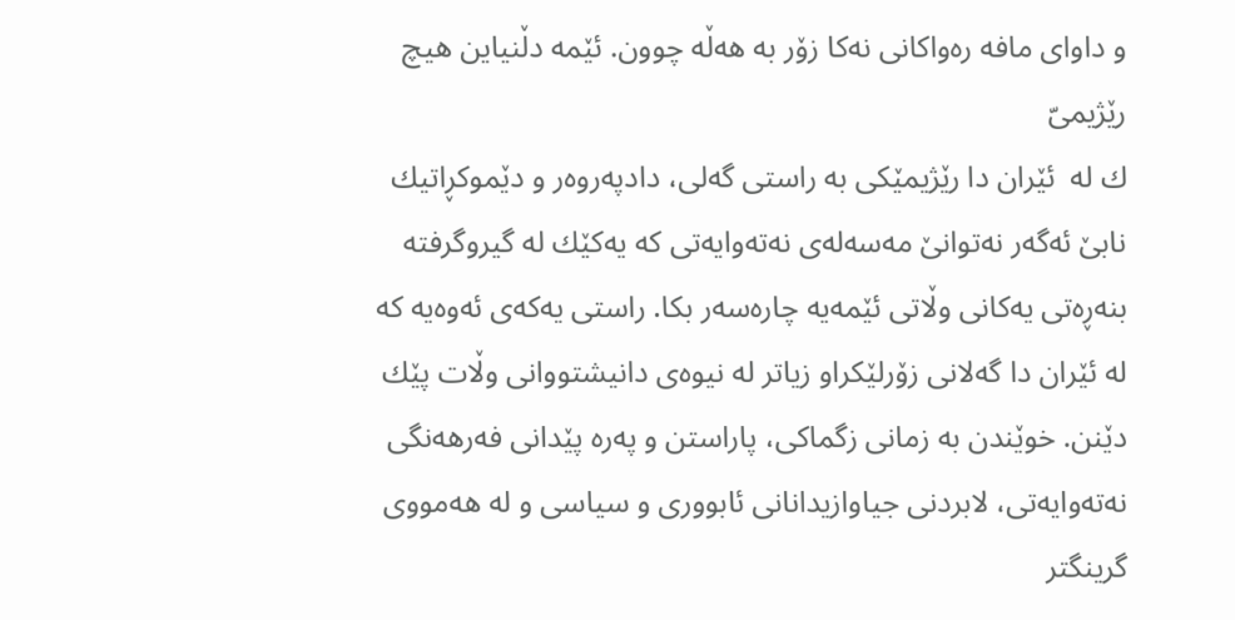و داوای‌ مافه‌ ره‌واكانی‌ نه‌كا زۆر به‌ هه‌ڵه‌ چوون. ئێمه‌ دڵنیاین هیچ رێژیمیّ
ك له‌  ئێران دا رێژیمێكی‌ به‌ راستی‌ گه‌لی‌، دادپه‌روه‌ر و دێموكڕاتیك نابێ‌ ئه‌گه‌ر نه‌توانێ‌ مه‌سه‌له‌ی‌ نه‌ته‌وایه‌تی‌ كه‌ یه‌كێك له‌ گیروگرفته‌ بنه‌ڕه‌تی یه‌كانی‌ وڵاتی‌ ئێمه‌یه‌ چاره‌سه‌ر بكا. راستی یه‌كه‌ی‌ ئه‌وه‌یه‌ كه‌ له‌ ئێران دا گه‌لانی‌ زۆرلێكراو زیاتر له‌ نیوه‌ی‌ دانیشتووانی‌ وڵات پێك دێنن. خوێندن به‌ زمانی‌ زگماكی‌، پاراستن و په‌ره‌ پێدانی‌ فه‌رهه‌نگی‌ نه‌ته‌وایه‌تی‌، لابردنی‌ جیاوازیدانانی‌ ئابووری‌ و سیاسی و له‌ هه‌مووی‌ گرینگتر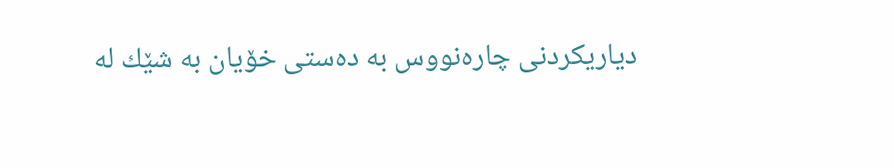دیاریكردنی‌ چاره‌نووس به‌ ده‌ستی خۆیان به‌ شێك له‌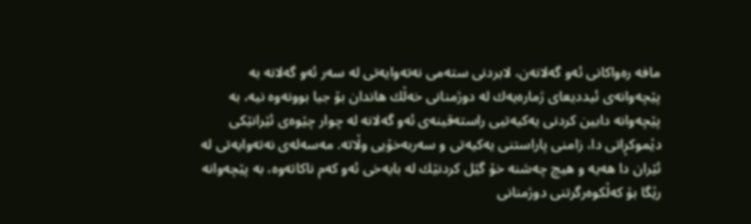مافه‌ ره‌واكانی‌ ئه‌و گه‌لانه‌ن، لابردنی‌ سته‌می‌ نه‌ته‌وایه‌تی‌ له‌ سه‌ر ئه‌و گه‌لانه‌ به‌ پێچه‌وانه‌ی‌ ئیددیعای‌ ژماره‌یه‌ك له‌ دوژمنانی‌ خه‌ڵك هاندان بۆ جیا بوونه‌وه‌ نیه‌، به‌ پێچه‌وانه‌ دابین كردنی‌ یه‌كیه‌تیی راسته‌قینه‌ی‌ ئه‌و گه‌لانه‌ له‌ چوار چێوه‌ی‌ ئێرانێكی‌ دێموكڕاتی‌ دا، زامنی‌ پاراستنی‌ یه‌كیه‌تی و سه‌ربه‌خۆیی وڵاته‌. مه‌سه‌له‌ی‌ نه‌ته‌وایه‌تی‌ له‌ ئێران دا هه‌یه‌ و هیچ چه‌شنه‌ خۆ گێل كردنێك له‌ بایه‌خی ئه‌و كه‌م ناكاته‌وه‌، به‌ پێچه‌وانه‌ رێگا بۆ كه‌ڵكوه‌رگرتنی‌ دوژمنانی‌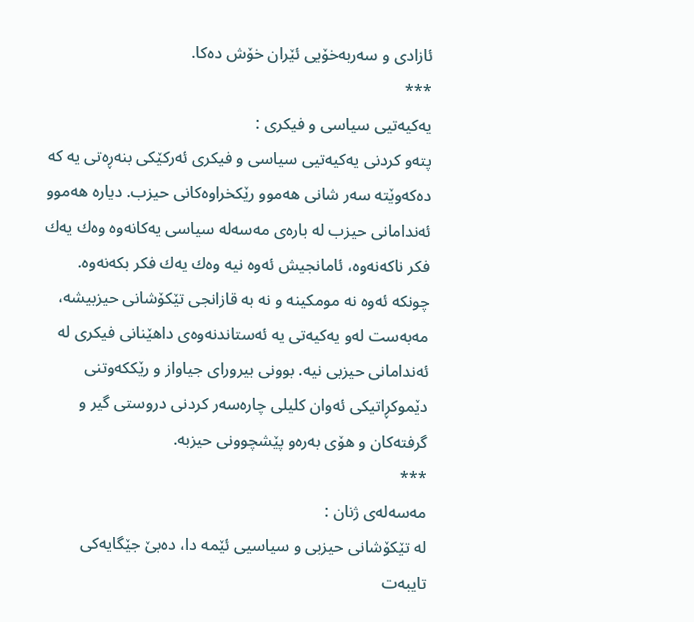ئازادی‌ و سه‌ربه‌خۆیی ئێران خۆش ده‌كا.
***
یه‌كیه‌تیی سیاسی و فیكری‌ :
پته‌و كردنی‌ یه‌كیه‌تیی سیاسی و فیكری‌ ئه‌ركێكی‌ بنه‌ڕه‌تی یه‌ كه‌ ده‌كه‌وێته‌ سه‌ر شانی‌ هه‌موو رێكخراوه‌كانی‌ حیزب. دیاره‌ هه‌موو ئه‌ندامانی‌ حیزب له‌ باره‌ی‌ مه‌سه‌له‌ سیاسی یه‌كانه‌وه‌ وه‌ك یه‌ك فكر ناكه‌نه‌وه‌، ئامانجیش ئه‌وه‌ نیه‌ وه‌ك یه‌ك فكر بكه‌نه‌وه‌. چونكه‌ ئه‌وه‌ نه‌ مومكینه‌ و نه‌ به‌ قازانجی‌ تێكۆشانی‌ حیزبیشه‌، مه‌به‌ست له‌و یه‌كیه‌تی‌ یه‌ ئه‌ستاندنه‌وه‌ی‌ داهێنانی‌ فیكری‌ له‌ ئه‌ندامانی‌ حیزبی نیه‌. بوونی‌ بیرورای جیاواز و رێككه‌وتنی‌ دێموكڕاتیكی‌ ئه‌وان كلیلی چاره‌سه‌ر كردنی‌ دروستی گیر و گرفته‌كان و هۆی به‌ره‌و پێشچوونی‌ حیزبه‌.
***
مه‌سه‌له‌ی‌ ژنان :
له‌ تێكۆشانی‌ حیزبی و سیاسیی ئێمه‌ دا، ده‌بێ‌ جێگایه‌كی‌ تایبه‌ت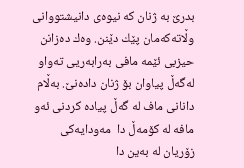بدرێ‌ به‌ ژنان كه‌ نیوه‌ی‌ دانیشتووانی‌ وڵاته‌كه‌مان پێك دێنن. وه‌ك ده‌زانن حیزبی ئێمه‌ مافی به‌رابه‌ریی‌ ته‌واو له‌گه‌ڵ‌ پیاوان بۆ ژنان داده‌نێ‌. به‌ڵام دانانی‌ ماف له‌ گه‌ڵ‌ پیاده‌ كردنی‌ ئه‌و مافه‌ له‌ كۆمه‌ڵ‌ دا  مه‌ودایه‌كی‌ زۆریان له‌ به‌ین دا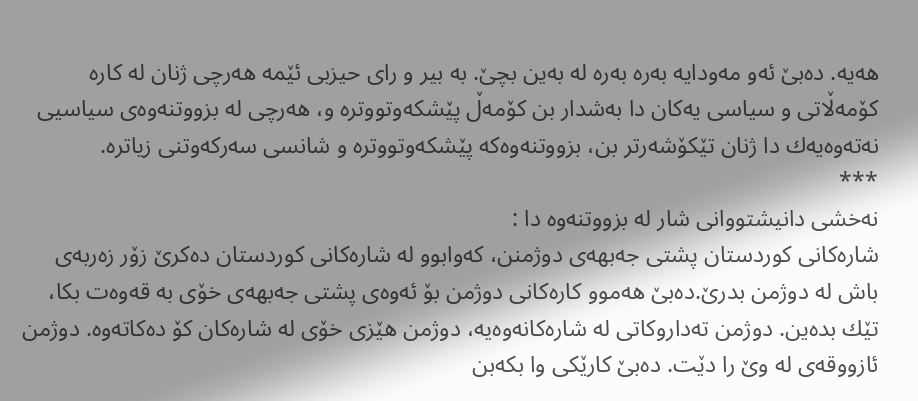هه‌یه‌. ده‌بێ‌ ئه‌و مه‌ودایه‌ به‌ره‌ به‌ره‌ له‌ به‌ین بچێ‌. به‌ بیر و رای‌ حیزبی ئێمه‌ هه‌رچی ژنان له‌ كاره‌ كۆمه‌ڵاتی‌ و سیاسی یه‌كان دا به‌شدار بن كۆمه‌ڵ‌ پێشكه‌وتووتره‌ و، هه‌رچی له‌ بزووتنه‌وه‌ی‌ سیاسیی نه‌ته‌وه‌یه‌ك دا ژنان تێكۆشه‌رتر بن، بزووتنه‌وه‌كه‌ پێشكه‌وتووتره‌ و شانسی سه‌ركه‌وتنی‌ زیاتره‌.
***
نه‌خشی دانیشتووانی‌ شار له‌ بزووتنه‌وه‌ دا :
شاره‌كانی‌ كوردستان پشتی‌ جه‌بهه‌ی‌ دوژمنن، كه‌وابوو له‌ شاره‌كانی‌ كوردستان ده‌كرێ‌ زۆر زه‌ربه‌ی‌ باش له‌ دوژمن بدرێ‌.ده‌بێ هه‌موو كاره‌كانی‌ دوژمن بۆ ئه‌وه‌ی‌ پشتی جه‌بهه‌ی‌ خۆی به‌ قه‌وه‌ت بكا، تێك بده‌ین. دوژمن ته‌داروكاتی‌ له‌ شاره‌كانه‌وه‌یه‌، دوژمن هێزی‌ خۆی له‌ شاره‌كان كۆ ده‌كاته‌وه‌. دوژمن ئازووقه‌ی‌ له‌ وێ‌ را دێت. ده‌بێ‌ كارێكی‌ وا بكه‌بن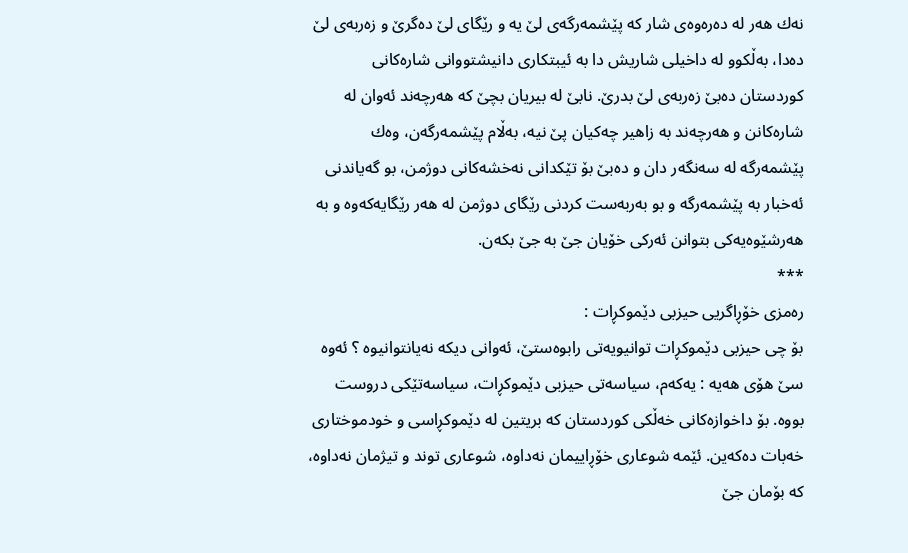نه‌ك هه‌ر له‌ ده‌ره‌وه‌ی‌ شار كه‌ پێشمه‌رگه‌ی‌ لێ یه‌ و رێگای‌ لێ ده‌گرێ‌ و زه‌ربه‌ی‌ لێ ده‌دا، به‌ڵكوو له‌ داخیلی شاریش دا به‌ ئیبتكاری‌ دانیشتووانی‌ شاره‌كانی‌ كوردستان ده‌بێ‌ زه‌ربه‌ی‌ لێ بدرێ‌. نابێ‌ له‌ بیریان بچێ‌ كه‌ هه‌رچه‌ند ئه‌وان له‌ شاره‌كانن و هه‌رچه‌ند به‌ زاهیر چه‌كیان پێ نیه‌، به‌ڵام پێشمه‌رگه‌ن، وه‌ك پێشمه‌رگه‌ له‌ سه‌نگه‌ر دان و ده‌بێ‌ بۆ تێكدانی‌ نه‌خشه‌كانی‌ دوژمن، بو گه‌یاندنی ئه‌خبار به‌ پێشمه‌رگه‌ و بو به‌ربه‌ست كردنی‌ رێگای‌ دوژمن له‌ هه‌ر رێگایه‌كه‌وه‌ و به‌ هه‌رشێوه‌یه‌كی بتوانن ئه‌ركی‌ خۆیان جێ به‌ جێ‌ بكه‌ن.
***
ره‌مزی‌ خۆڕاگریی‌ حیزبی دێموكڕات :
بۆ چی حیزبی دێموكڕات توانیویه‌تی‌ رابوه‌ستێ‌، ئه‌وانی‌ دیكه‌ نه‌یانتوانیوه‌ ؟ ئه‌وه‌ سێ‌ هۆی‌ هه‌یه‌ : یه‌كه‌م، سیاسه‌تی‌ حیزبی دێموكڕات، سیاسه‌تێكی‌ دروست بووه‌. بۆ داخوازه‌كانی‌ خه‌ڵكی‌ كوردستان كه‌ بریتین له‌ دێموكڕاسی و خودموختاری خه‌بات ده‌كه‌ین. ئێمه‌ شوعاری‌ خۆڕاییمان نه‌داوه‌، شوعاری‌ توند و تیژمان نه‌داوه‌، كه‌ بۆمان جێ‌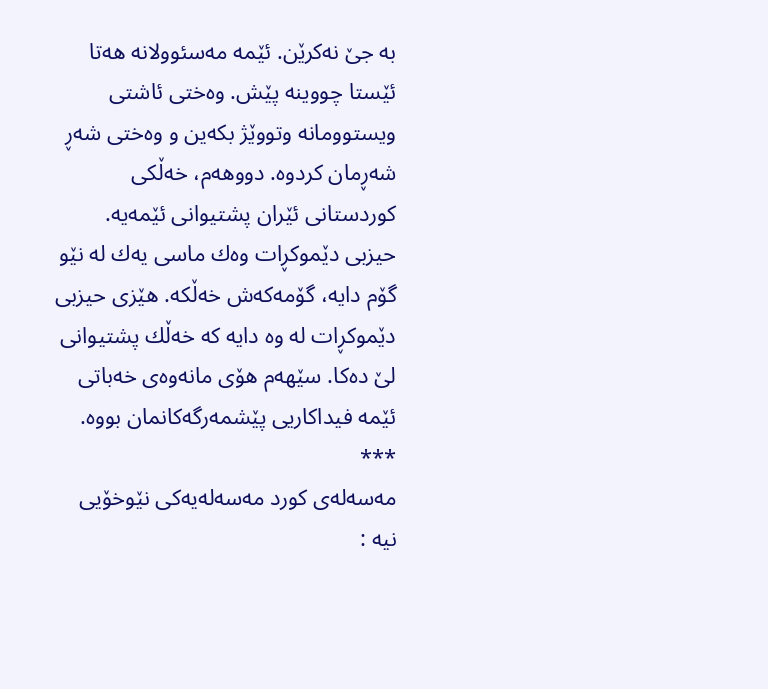به‌ جێ‌ نه‌كرێن. ئێمه‌ مه‌سئوولانه‌ هه‌تا ئێستا چووینه‌ پێش. وه‌ختی ئاشتی‌ ویستوومانه‌ وتووێژ بكه‌ین و وه‌ختی شه‌ڕ شه‌ڕمان كردوه‌. دووهه‌م، خه‌ڵكی‌ كوردستانی‌ ئێران پشتیوانی‌ ئێمه‌یه‌. حیزبی دێموكڕات وه‌ك ماسی یه‌ك له‌ نێو گۆم دایه‌، گۆمه‌كه‌ش خه‌ڵكه‌. هێزی‌ حیزبی دێموكڕات له‌ وه‌ دایه‌ كه‌ خه‌ڵك پشتیوانی‌ لێ ده‌كا. سێهه‌م هۆی مانه‌وه‌ی‌ خه‌باتی  ئێمه‌ فیداكاریی‌ پێشمه‌رگه‌كانمان بووه‌.
***
مه‌سه‌له‌ی‌ كورد مه‌سه‌له‌یه‌كی‌ نێوخۆیی نیه‌ :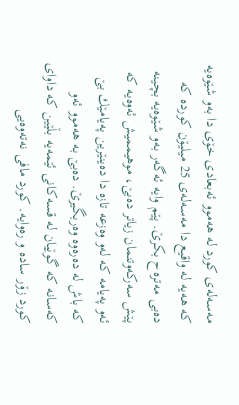مه‌سه‌له‌ی‌ كورد له‌ هه‌موو ئه‌بعادی‌ خۆی دا به‌و شێوه‌یه‌ كه‌ هه‌یه‌ له‌ واقیع دا مه‌سه‌له‌ی‌ 25 میلیۆن كورده‌ كه‌ ده‌بی‌ مه‌تره‌ح بكرێ‌. پێم وایه‌ ئه‌گه‌ر به‌و شێوه‌یه‌ بچینه‌ پێش سه‌ركه‌وتنمان زیاتر ده‌بێ‌، موهیممیش ئه‌وه‌یه‌ كه‌ ئه‌و په‌یامه‌ كه‌ له‌و وه‌زعه‌ تازه‌ دا ده‌ینێرین په‌یامێك بێ كه‌ باش له‌ ده‌ره‌وه‌ وه‌ربگیرێ‌. ده‌بێ‌ به‌ هه‌موو ئه‌و كه‌سانه‌ كه‌ گوێیان له‌ قسه‌كانی‌ ئێمه‌یه‌ بڵێین كه‌ داوای‌ كورد زۆر ساده‌ و ره‌وایه‌. كورد مافی نه‌ته‌وه‌یی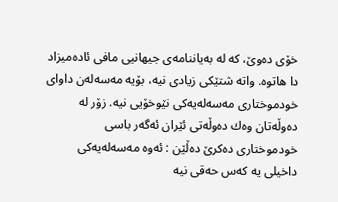خۆی ده‌وێ‌، كه‌ له‌ به‌یاننامه‌ی‌ جیهانیی مافی ئاده‌میزاد دا هاتوه‌. واته‌ شتێكی‌ زیادی‌ نیه‌، بۆیه‌ مه‌سه‌له‌ن داوای‌ خودموختاری‌ مه‌سه‌له‌یه‌كی‌ نێوخۆیی نیه‌. زۆر له‌ ده‌وڵه‌تان وه‌ك ده‌وڵه‌تی‌ ئێران ئه‌گه‌ر باسی خودموختاری‌ ده‌كرێ‌ ده‌ڵێن : ئه‌وه‌ مه‌سه‌له‌یه‌كی‌ داخیلی‌ یه‌ كه‌س حه‌قی نیه‌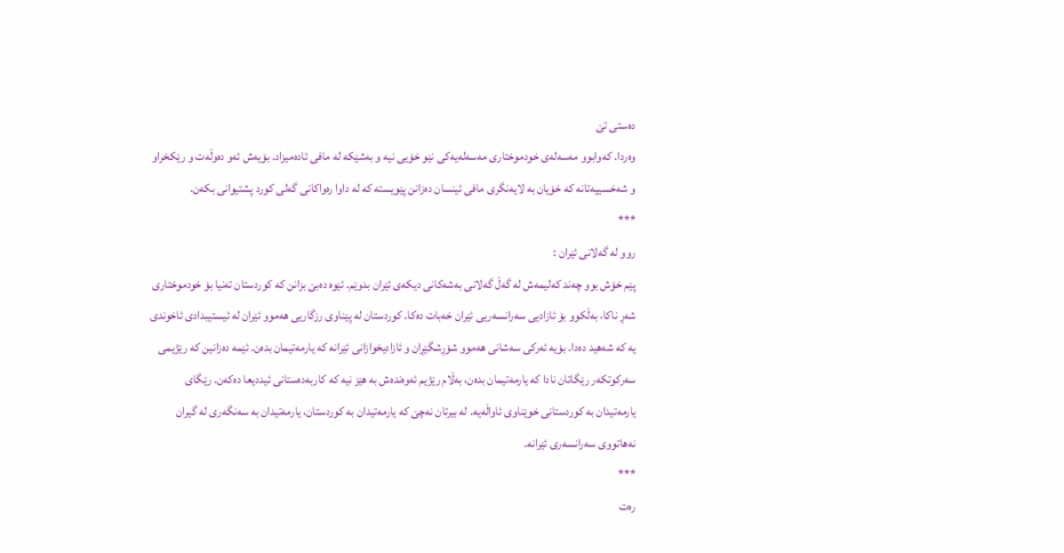ده‌ستی‌ تێ
وه‌ردا. كه‌وابوو مه‌سه‌له‌ی‌ خودموختاری‌ مه‌سه‌له‌یه‌كی‌ نێو خۆیی نیه‌ و به‌شێكه‌ له‌ مافی‌ ئاده‌میزاد. بۆیه‌ش ئه‌و ده‌وڵه‌ت و رێكخراو و شه‌خسییه‌تانه‌ كه‌ خۆیان به‌ لایه‌نگری‌ مافی‌ ئینسان ده‌زانن پێویسته‌ كه‌ له‌ داوا ره‌واكانی‌ گه‌لی‌ كورد پشتیوانی‌ بكه‌ن.
***
روو له‌ گه‌لانی‌ ئێران :
پێم خۆش بوو چه‌ند كه‌لیمه‌ش له‌ گه‌ڵ‌ گه‌لانی‌ به‌شه‌كانی‌ دیكه‌ی‌ ئێران بدوێم. ئێوه‌ ده‌بێ بزانن كه‌ كوردستان ته‌نیا بۆ خودموختاری‌ شه‌ڕ ناكا، به‌ڵكوو بۆ ئازادیی سه‌رانسه‌ریی ئێران خه‌بات ده‌كا. كوردستان له‌ پێناوی‌ رزگاریی‌ هه‌موو ئێران له‌ ئیستیبدادی‌ ئاخوندی یه‌ كه‌ شه‌هید ده‌دا. بۆیه‌ ئه‌ركی‌ سه‌شانی‌ هه‌موو شۆڕشگێڕان و ئازادیخوازانی‌ ئێرانه‌ كه‌ یارمه‌تیمان بده‌ن. ئێمه‌ ده‌زانین كه‌ رێژیمی‌ سه‌ركوتكه‌ر رێگاتان نادا كه‌ یارمه‌تیمان بده‌ن، به‌ڵام رێژیم ئه‌وه‌نده‌ش به‌ هێز نیه‌ كه‌ كاربه‌ده‌ستانی ئیددیعا ده‌كه‌ن. رێگای‌ یارمه‌تیدان به‌ كوردستانی‌ خوێناوی‌ ئاواڵه‌یه‌. له‌ بیرتان نه‌چێ‌ كه‌ یارمه‌تیدان به‌ كوردستان، یارمه‌تیدان به‌ سه‌نگه‌ری‌ له‌ گیران نه‌هاتووی‌ سه‌رانسه‌ری ئێرانه‌.
***
ره‌ت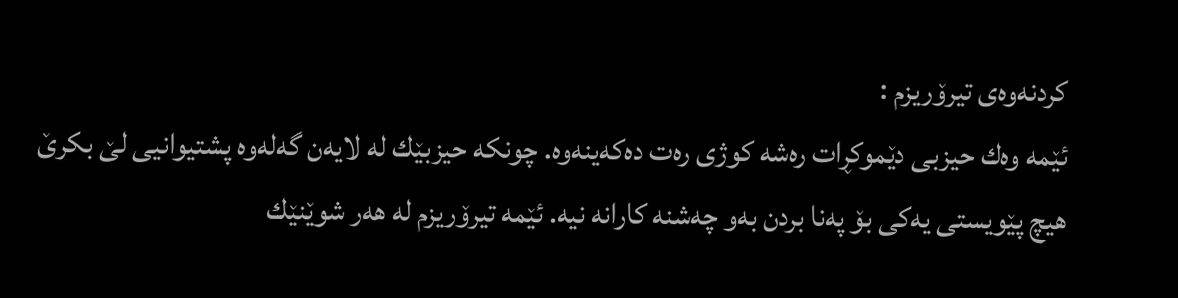كردنه‌وه‌ی‌ تیرۆریزم :
ئێمه‌ وه‌ك حیزبی دێموكڕات ره‌شه‌ كوژی ره‌ت ده‌كه‌ینه‌وه‌. چونكه‌ حیزبێك له‌ لایه‌ن گه‌له‌وه‌ پشتیوانیی‌ لێ بكرێ‌ هیچ پێویستی‌ یه‌كی‌ بۆ په‌نا بردن به‌و چه‌شنه‌ كارانه‌ نیه‌. ئێمه‌ تیرۆریزم له‌ هه‌ر شوێنێك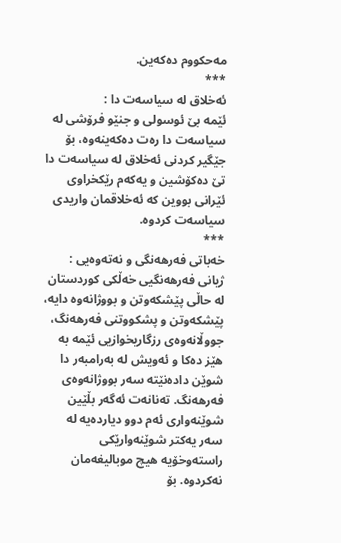مه‌حكووم ده‌كه‌ین.
***
ئه‌خلاق له‌ سیاسه‌ت دا :
ئێمه‌ بێ ئوسولی‌ و جنێو فرۆشی له‌ سیاسه‌ت دا ره‌ت ده‌كه‌ینه‌وه‌، بۆ جێگیر كردنی‌ ئه‌خلاق له‌ سیاسه‌ت دا تێ ده‌كۆشین و یه‌كه‌م رێكخراوی‌ ئێرانی‌ بووین كه‌ ئه‌خلاقمان واریدی‌ سیاسه‌ت كردوه‌.
***
خه‌باتی فه‌رهه‌نگی‌ و نه‌ته‌وه‌یی‌ :
ژیانی فه‌رهه‌نگیی خه‌ڵكی‌ كوردستان له‌ حاڵی‌ پێشكه‌وتن و بووژانه‌وه‌ دایه‌، پێشكه‌وتن و پشكووتنی‌ فه‌رهه‌نگ، جووڵانه‌وه‌ی‌ رزگاریخوازیی‌ ئێمه‌ به‌ هێز ده‌كا و ئه‌ویش له‌ به‌رامبه‌ر دا شوێن داده‌نێته‌ سه‌ر بووژانه‌وه‌ی‌ فه‌رهه‌نگ. ته‌نانه‌ت ئه‌گه‌ر بڵێین شوێنه‌واری‌ ئه‌م دوو دیارده‌یه‌ له‌ سه‌ر یه‌كتر شوێنه‌وارێكی‌ راسته‌وخۆیه‌ هیچ موبالیغه‌مان نه‌كردوه‌. بۆ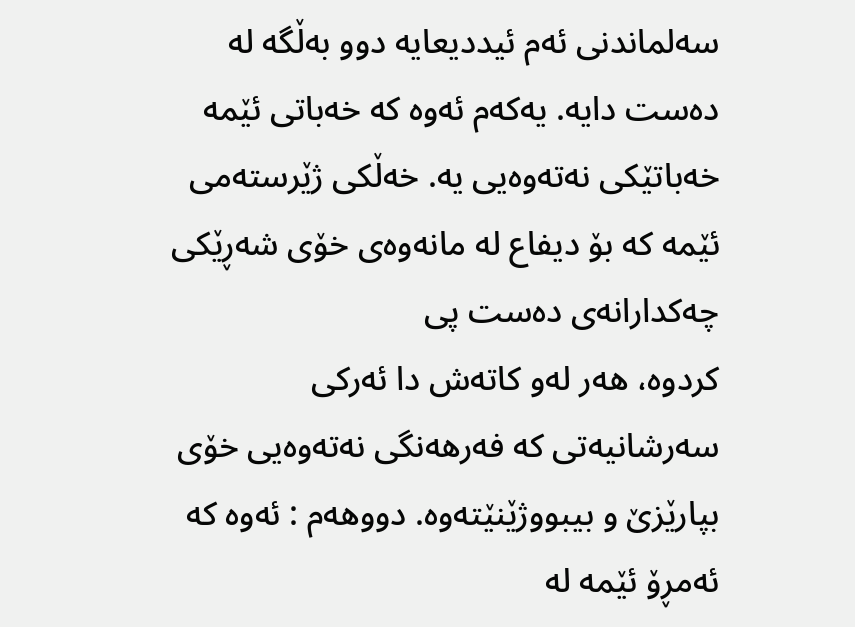سه‌لماندنی‌ ئه‌م ئیددیعایه‌ دوو به‌ڵگه‌ له‌ ده‌ست دایه‌. یه‌كه‌م ئه‌وه‌ كه‌ خه‌باتی‌ ئێمه‌ خه‌باتێكی‌ نه‌ته‌وه‌یی یه‌. خه‌ڵكی ژێرسته‌می‌ ئێمه‌ كه‌ بۆ دیفاع له‌ مانه‌وه‌ی‌ خۆی شه‌ڕێكی‌ چه‌كدارانه‌ی‌ ده‌ست پی
كردوه‌، هه‌ر له‌و كاته‌ش دا ئه‌ركی‌ سه‌رشانیه‌تی‌ كه‌ فه‌رهه‌نگی‌ نه‌ته‌وه‌یی خۆی بپارێزێ‌ و بیبووژێنێته‌وه‌. دووهه‌م : ئه‌وه‌ كه‌ ئه‌مڕۆ ئێمه‌ له‌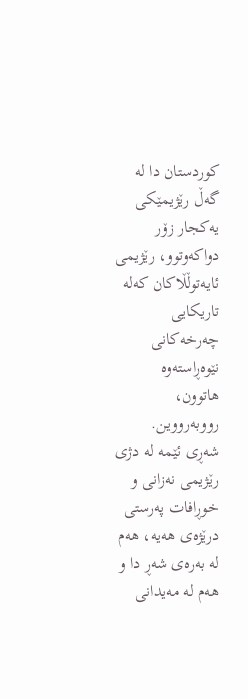كوردستان دا له‌ گه‌ڵ‌ رێژیمێكی‌ یه‌كجار زۆر دواكه‌وتوو، رێژیمی ئایه‌توڵڵاكان كه‌له‌ تاریكایی چه‌رخه‌كانی‌ نێوه‌ڕاسته‌وه‌ هاتوون، رووبه‌رووین. شه‌ڕی ئێمه‌ له‌ دژی رێژیمی‌ نه‌زانی‌ و خوڕافات په‌رستی درێژه‌ی‌ هه‌یه‌، هه‌م له‌ به‌ره‌ی‌ شه‌ڕ دا و هه‌م له‌ مه‌یدانی‌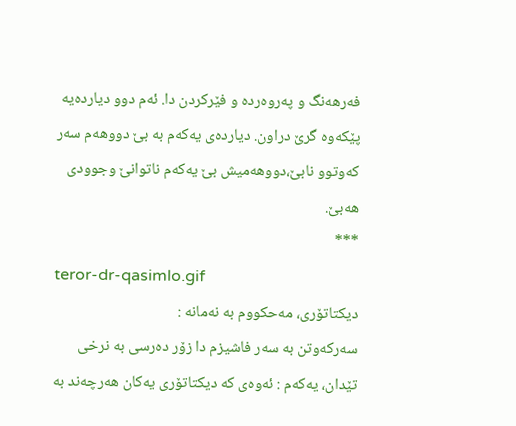فه‌رهه‌نگ و په‌روه‌رده‌ و فێركردن دا. ئه‌م دوو دیارده‌یه‌ پێكه‌وه‌ گرێ‌ دراون. دیارده‌ی یه‌كه‌م به‌ بێ‌ دووهه‌م سه‌ر كه‌وتوو نابێ‌،دووهه‌میش بێ‌ یه‌كه‌م ناتوانێ‌ وجوودی‌ هه‌بێ‌.
***
teror-dr-qasimlo.gif
دیكتاتۆری، مه‌حكووم به‌ نه‌مانه‌ :
سه‌ركه‌وتن به‌ سه‌ر فاشیزم دا زۆر ده‌رسی‌ به‌ نرخی‌ تێدان، یه‌كه‌م : ئه‌وه‌ی‌ كه‌ دیكتاتۆری یه‌كان هه‌رچه‌ند به‌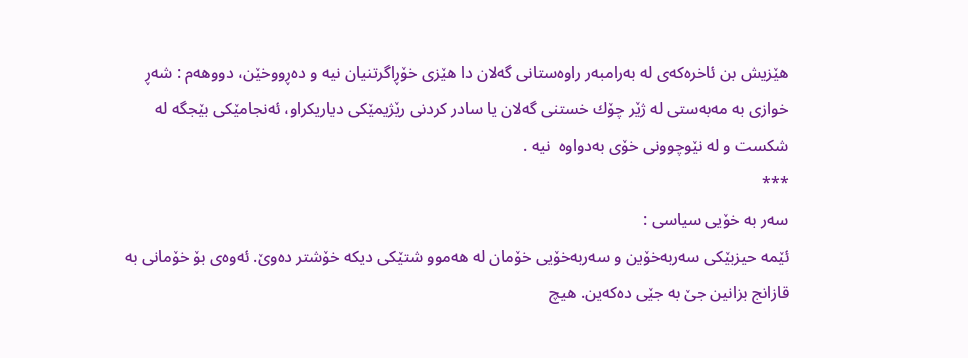هێزیش بن ئاخره‌كه‌ی‌ له‌ به‌رامبه‌ر راوه‌ستانی‌ گه‌لان دا هێزی‌ خۆڕاگرتنیان نیه‌ و ده‌ڕووخێن، دووهه‌م : شه‌ڕ خوازی‌ به‌ مه‌به‌ستی‌ له‌ ژێر چۆك خستنی‌ گه‌لان یا سادر كردنی‌ رێژیمێكی‌ دیاریكراو، ئه‌نجامێكی‌ بێجگه‌ له‌ شكست و له‌ نێوچوونی‌ خۆی به‌دواوه‌  نیه‌ .
***
سه‌ر به‌ خۆیی سیاسی :
ئێمه‌ حیزبێكی‌ سه‌ربه‌خۆین و سه‌ربه‌خۆیی خۆمان له‌ هه‌موو شتێكی دیكه‌ خۆشتر ده‌وێ‌. ئه‌وه‌ی‌ بۆ خۆمانی‌ به‌ قازانج بزانین جێ‌ به‌ جێی ده‌كه‌ین. هیچ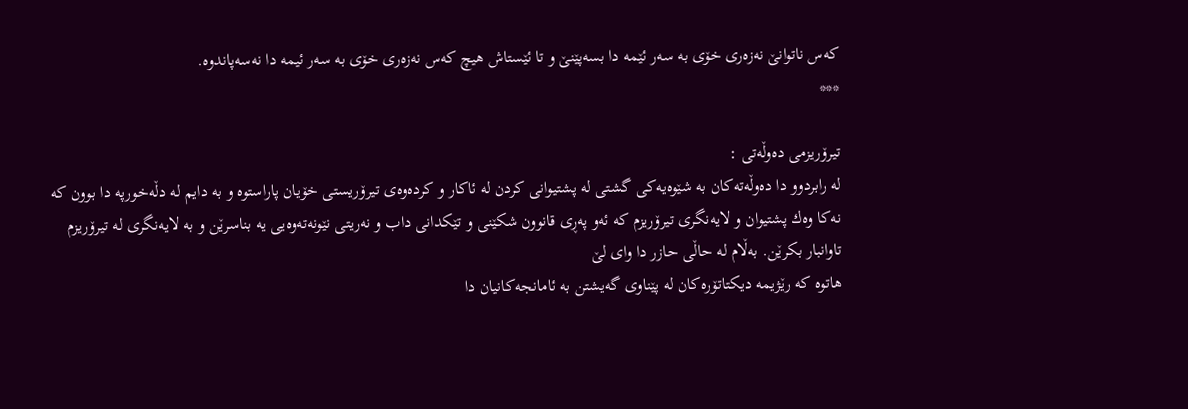كه‌س ناتوانێ‌ نه‌زه‌ری‌ خۆی‌ به‌ سه‌ر ئێمه‌ دا بسه‌پێنێ‌ و تا ئێستاش هیچ كه‌س نه‌زه‌ری‌ خۆی به‌ سه‌ر ئیمه‌ دا نه‌سه‌پاندوه‌.
***

تیرۆریزمی‌ ده‌وڵه‌تی‌ :
له‌ رابردوو دا ده‌وڵه‌ته‌كان به‌ شێوه‌یه‌كی‌ گشتی‌ له‌ پشتیوانی‌ كردن له‌ ئاكار و كرده‌وه‌ی‌ تیرۆریستی‌ خۆیان پاراستوه‌ و به‌ دایم له‌ دڵه‌خورپه‌ دا بوون كه‌ نه‌كا وه‌ك پشتیوان و لایه‌نگری‌ تیرۆریزم كه‌ ئه‌و په‌ڕی‌ قانوون شكێنی‌ و تێكدانی‌ داب و نه‌ریتی‌ نێونه‌ته‌وه‌یی یه‌ بناسرێن و به‌ لایه‌نگری‌ له‌ تیرۆریزم تاوانبار بكرێن. به‌ڵام له‌ حاڵی حازر دا وای‌ لێ
هاتوه‌ كه‌ رێژیمه‌ دیكتاتۆره‌كان له‌ پێناوی‌ گه‌یشتن به‌ ئامانجه‌كانیان دا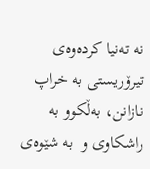نه‌ ته‌نیا كرده‌وه‌ی‌ تیرۆریستی به‌ خراپ نازانن، به‌ڵكوو به‌ راشكاوی‌ و  به‌ شێوه‌ی‌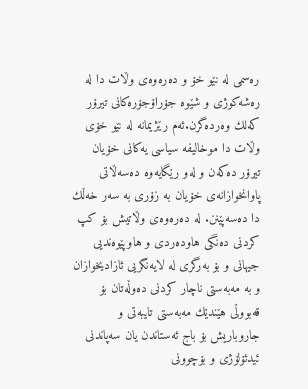ره‌سمی له‌ نێو خۆ و ده‌ره‌وه‌ی‌ وڵات دا له‌ ره‌شه‌كوژی و شێوه‌ جۆراۆجۆره‌كانی‌ تیرۆر كه‌لك وه‌رده‌گرن.ئه‌م رێژیمانه‌ له‌ نێو خۆی وڵات دا موخالیفه‌ سیاسی یه‌كانی‌ خۆیان تیرۆر ده‌كه‌ن و له‌و رێگایه‌وه‌ ده‌سه‌ڵاتی‌ پاوانخوازانه‌ی‌ خۆیان به‌ زۆری‌ به‌ سه‌ر خه‌ڵك دا ده‌سه‌پێنن. له‌ ده‌ره‌وه‌ی‌ وڵاتیش بۆ كپ كردنی‌ ده‌نگی‌ هاوده‌ردی‌ و هاوپێوه‌ندیی‌ جیهانی‌ و بۆ به‌رگری‌ له‌ لایه‌نگریی‌ ئازادیخوازان و به‌ مه‌به‌ستی‌ ناچار كردنی‌ ده‌وڵه‌تان بۆ قه‌بووڵی هێندێك مه‌به‌ستی تایبه‌تی‌ و جاروباریش بۆ باج ئه‌ستاندن یان سه‌پاندنی‌ ئیدئۆلۆژی‌ و بۆچوونی‌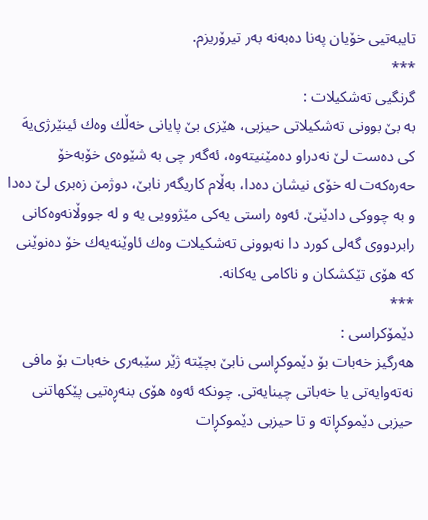تایبه‌تیی‌ خۆیان په‌نا ده‌به‌نه‌ به‌ر تیرۆریزم.
***
گرنگیی ته‌شكیلات :
به‌ بێ‌ بوونی‌ ته‌شكیلاتی‌ حیزبی، هێزی‌ بێ‌ پایانی‌ خه‌ڵك وه‌ك ئینێرژی‌یه‌َ
كی‌ ده‌ست لێ نه‌دراو ده‌مێنیته‌وه‌، ئه‌گه‌ر چی‌ به‌ شێوه‌ی‌ خۆبه‌خۆ حه‌ره‌كه‌ت له‌ خۆی نیشان ده‌دا، به‌ڵام كاریگه‌ر نابێ‌، دوژمن زه‌بری‌ لێ ده‌دا و به‌ چووكی‌ دادێنێ‌. ئه‌وه‌ راستی یه‌كی‌ مێژوویی یه‌ و له‌ جووڵانه‌وه‌كانی‌ رابردووی‌ گه‌لی‌ كورد دا نه‌بوونی ته‌شكیلات وه‌ك ئاوێنه‌یه‌ك خۆ ده‌نوێنی‌ كه‌ هۆی‌ تێكشكان و ناكامی‌ یه‌كانه‌.
***
دێمۆكراسی :
هه‌رگیز خه‌بات بۆ دێموكڕاسی نابێ‌ بچێته‌ ژێر سێبه‌ری‌ خه‌بات بۆ مافی نه‌ته‌وایه‌تی‌ یا خه‌باتی‌ چینایه‌تی‌. چونكه‌ ئه‌وه‌ هۆی بنه‌ڕه‌تیی پێكهاتنی‌ حیزبی دێموكڕاته‌ و تا حیزبی دێموكڕات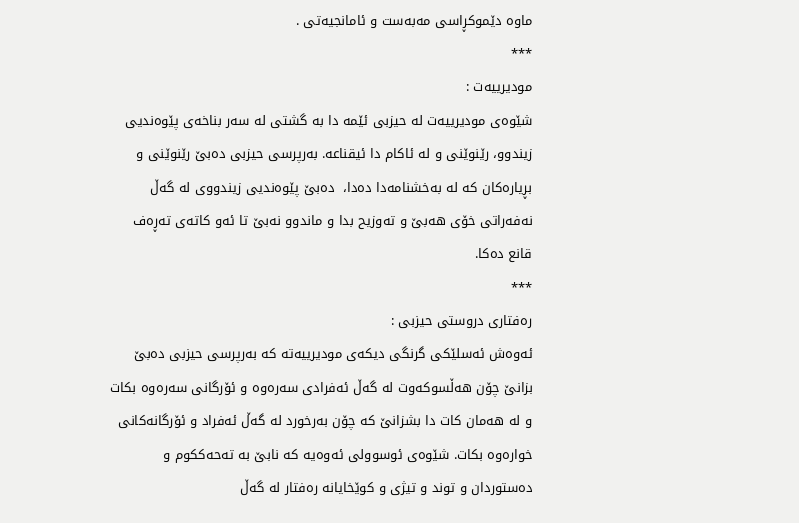ماوه‌ دێموكڕاسی مه‌به‌ست و ئامانجیه‌تی‌ .
***
مودیرییه‌ت :
شێوه‌ی‌ مودیرییه‌ت له‌ حیزبی ئێمه‌ دا به‌ گشتی له‌ سه‌ر بناخه‌ی‌ پێوه‌ندیی زیندوو، رێنوێنی‌ و له‌ ئاكام دا ئیقناعه‌. به‌رپرسی حیزبی ده‌بێ‌ رێنوێنی‌ و بڕیاره‌كان كه‌ له‌ به‌خشنامه‌دا ده‌دا،  ده‌بێ‌ پێوه‌ندیی‌ زیندووی‌ له‌ گه‌ڵ‌ نه‌فه‌راتی‌ خۆی هه‌بێ‌ و ته‌وزیح بدا و ماندوو نه‌بێ‌ تا ئه‌و كاته‌ی‌ ته‌ڕه‌ف قانع ده‌كا.
***
ره‌فتاری‌ دروستی‌ حیزبی :
ئه‌وه‌ش ئه‌سلێكی گرنگی‌ دیكه‌ی‌ مودیرییه‌ته‌ كه‌ به‌رپرسی حیزبی ده‌بێ‌ بزانێ‌ چۆن هه‌ڵسوكه‌وت له‌ گه‌ڵ‌ ئه‌فرادی‌ سه‌ره‌وه‌ و ئۆرگانی‌ سه‌ره‌وه‌ بكات و له‌ هه‌مان كات دا بشزانێ‌ كه‌ چۆن به‌رخورد له‌ گه‌ڵ‌ ئه‌فراد و ئۆرگانه‌كانی‌ خواره‌وه‌ بكات. شێوه‌ی‌ ئوسوولی ئه‌وه‌یه‌ كه‌ نابێ‌ به‌ ته‌حه‌ككوم و ده‌ستوردان و توند و تیژی و كوێخایانه‌ ره‌فتار له‌ گه‌ڵ‌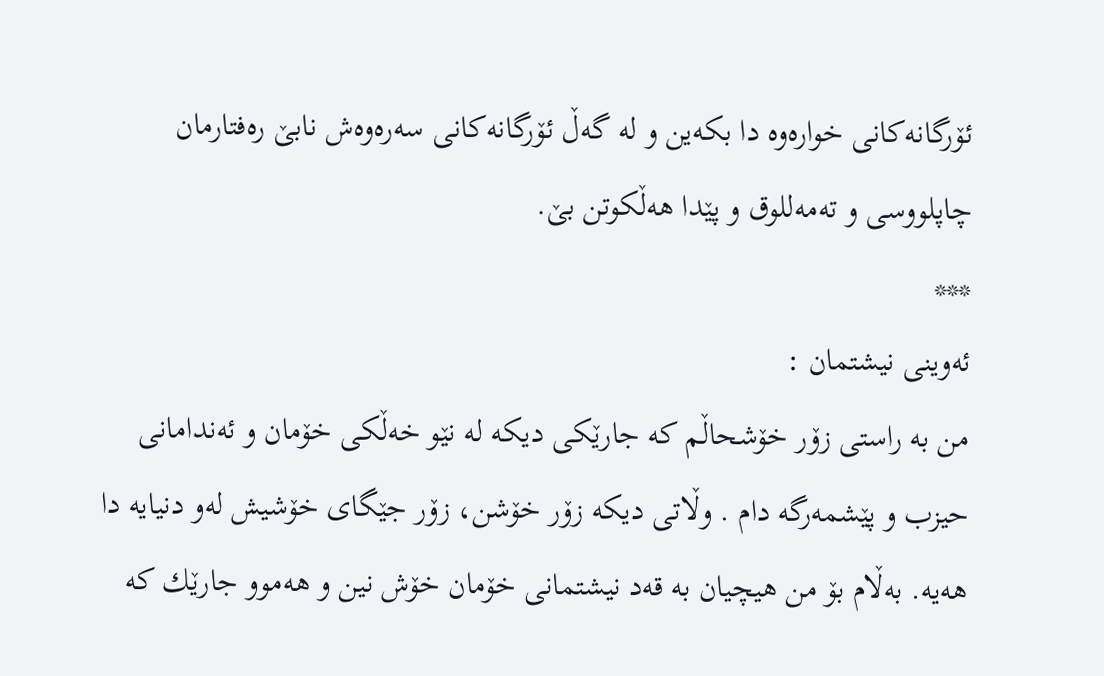ئۆرگانه‌كانی‌ خواره‌وه‌ دا بكه‌ین و له‌ گه‌ڵ‌ ئۆرگانه‌كانی‌ سه‌ره‌وه‌ش نابێ‌ ره‌فتارمان چاپلووسی و ته‌مه‌للوق و پێدا هه‌ڵكوتن بێ‌.
***
ئه‌وینی‌ نیشتمان :
من به‌ راستی‌ زۆر خۆشحاڵم كه‌ جارێكی‌ دیكه‌ له‌ نێو خه‌ڵكی‌ خۆمان و ئه‌ندامانی‌ حیزب و پێشمه‌رگه‌ دام . وڵاتی‌ دیكه‌ زۆر خۆشن، زۆر جێگای‌ خۆشیش له‌و دنیایه‌ دا هه‌یه‌. به‌ڵام بۆ من هیچیان به‌ قه‌د نیشتمانی خۆمان خۆش نین و هه‌موو جارێك كه‌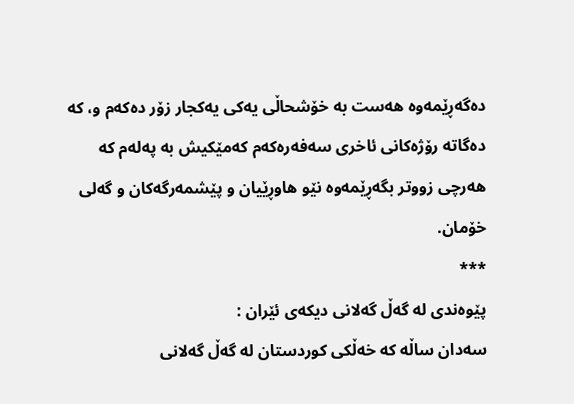ده‌گه‌ڕێمه‌وه‌ هه‌ست به‌ خۆشحاڵی یه‌كی‌ یه‌كجار زۆر ده‌كه‌م و، كه‌ ده‌گاته‌ رۆژه‌كانی‌ ئاخری سه‌فه‌ره‌كه‌م كه‌مێكیش به‌ په‌له‌م كه‌ هه‌رچی زووتر بگه‌ڕێمه‌وه‌ نێو هاوڕێیان و پێشمه‌رگه‌كان و گه‌لی‌ خۆمان.
***
پێوه‌ندی‌ له‌ گه‌ڵ‌ گه‌لانی‌ دیكه‌ی‌ ئێران :
سه‌دان ساڵه‌ كه‌ خه‌ڵكی‌ كوردستان له‌ گه‌ڵ‌ گه‌لانی‌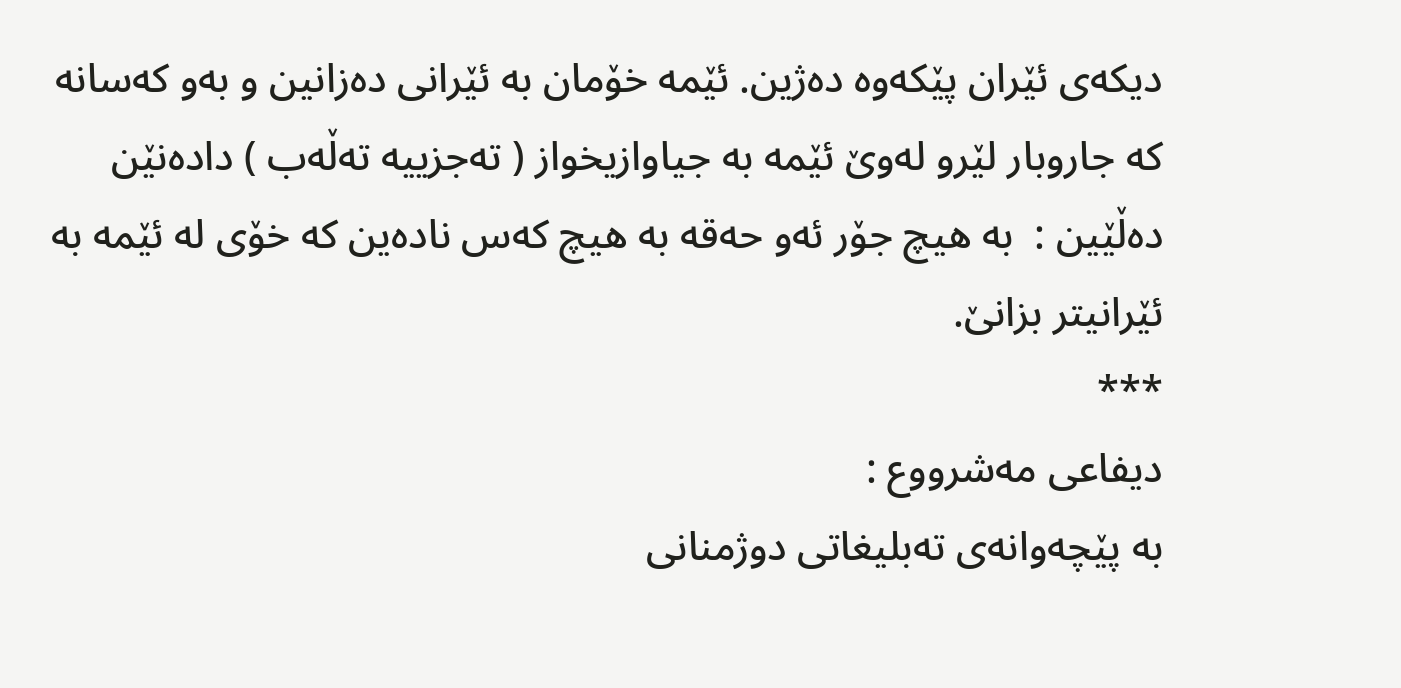دیكه‌ی‌ ئێران پێكه‌وه‌ ده‌ژین. ئێمه‌ خۆمان به‌ ئێرانی‌ ده‌زانین و به‌و كه‌سانه‌ كه‌ جاروبار لێرو له‌وێ‌ ئێمه‌ به‌ جیاوازیخواز ( ته‌جزییه‌ ته‌ڵه‌ب ) داده‌نێن ده‌ڵێین :  به‌ هیچ جۆر ئه‌و حه‌قه‌ به‌ هیچ كه‌س ناده‌ین كه‌ خۆی له‌ ئێمه‌ به‌ ئێرانیتر بزانێ‌.
***
دیفاعی مه‌شرووع :
به‌ پێچه‌وانه‌ی‌ ته‌بلیغاتی‌ دوژمنانی‌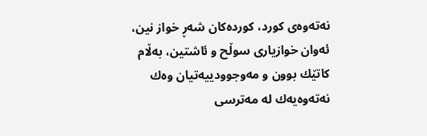نه‌ته‌وه‌ی‌ كورد، كورده‌كان شه‌ڕ خواز نین، ئه‌وان خوازیاری‌ سوڵح و ئاشتین، به‌ڵام كاتێك بوون و مه‌وجوودییه‌تیان وه‌ك نه‌ته‌وه‌یه‌ك له‌ مه‌ترسی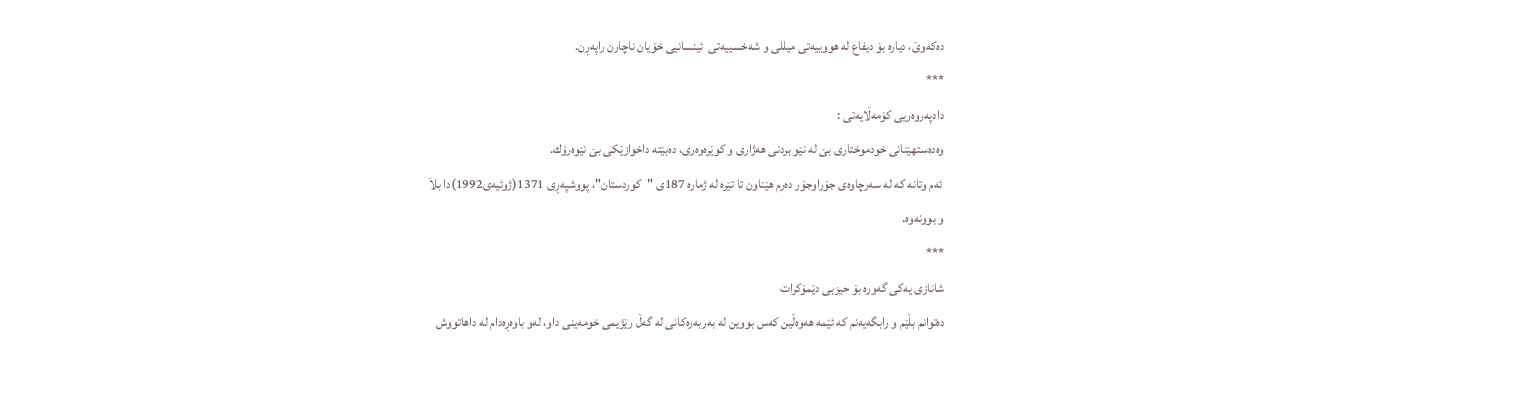ده‌كه‌وێ‌، دیاره‌ بۆ دیفاع له‌ هووییه‌تی‌ میللی و شه‌خسییه‌تی‌  ئینسانیی‌ خۆیان ناچارن راپه‌ڕن.
***
دادپه‌روه‌ریی كۆمه‌ڵایه‌تی‌ :
وه‌ده‌ستهێنانی‌ خودموختاری‌ بێ‌ له‌ نێو بردنی‌ هه‌ژاری‌ و كوێره‌وه‌ری‌، ده‌بێته‌ داخوازێكی‌ بێ‌ نێوه‌رۆك.
 ئه‌م وتانه‌ كه‌ له‌ سه‌رچاوه‌ی‌ جۆراوجۆر ده‌رم هێناون تا تێره‌ له‌ ژماره‌ 187ی‌ "كوردستان"، پووشپه‌ڕی‌ 1371(ژوئیه‌ی‌1992)دا بلاَ
و بوونه‌وه‌.
***
شانازی یه‌كی‌ گه‌وره‌ بۆ حیزبی دێمۆكرات
ده‌توانم بڵێم و رابگه‌یه‌نم كه‌ ئێمه‌ هه‌وه‌ڵین كه‌س بووین له‌ به‌ربه‌ره‌كانی‌ له‌ گه‌ڵ‌ رێژیمی‌ خومه‌ینی‌ داو، له‌و باوه‌ڕه‌دام له‌ داهاتووش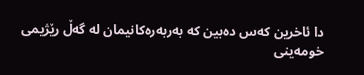دا ئاخرین كه‌س ده‌بین كه‌ به‌ربه‌ره‌كانیمان له‌ گه‌ڵ‌ رێژیمی‌ خومه‌ینی‌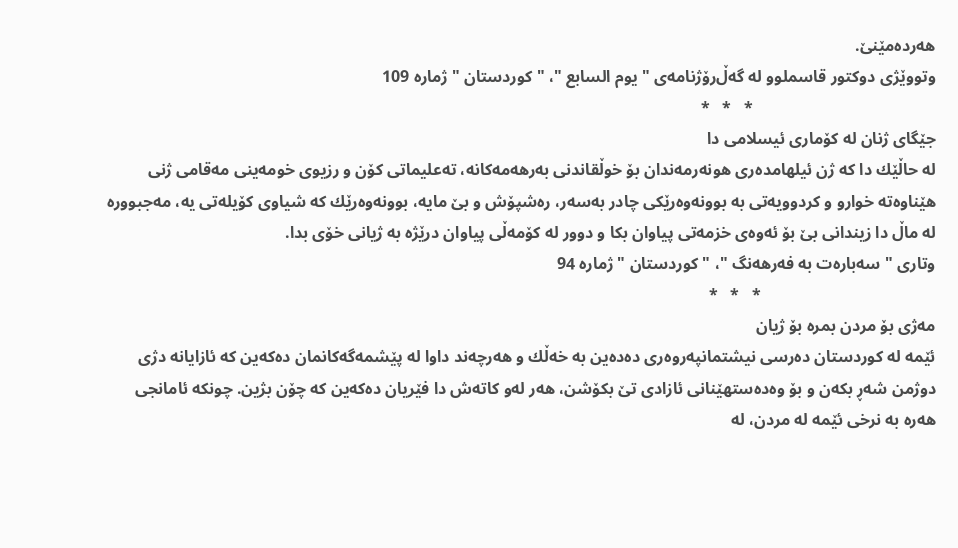هه‌رده‌مێنێ‌.
وتووێژی‌ دوكتور قاسملوو له‌ گه‌ڵ‌رۆژنامه‌ی‌ " یوم السابع "، " كوردستان " ژماره‌ 109
                                            *   *   *
جێگای‌ ژنان له‌ كۆماری‌ ئیسلامی‌ دا
له‌ حاڵێك دا كه‌ ژن ئیلهامده‌ری‌ هونه‌رمه‌ندان بۆ خوڵقاندنی‌ به‌رهه‌مه‌كانه‌، ته‌علیماتی‌ كۆن و رزیوی‌ خومه‌ینی‌ مه‌قامی‌ ژنی‌ هێناوه‌ته‌ خوارو و كردوویه‌تی‌ به‌ بوونه‌وه‌رێكی‌ چادر به‌سه‌ر، ره‌شپۆش و بێ‌ مایه‌، بوونه‌وه‌رێك كه‌ شیاوی‌ كۆیله‌تی یه‌، مه‌جبووره‌ له‌ ماڵ دا زیندانی‌ بێ‌ بۆ ئه‌وه‌ی‌ خزمه‌تی‌ پیاوان بكا و دوور له‌ كۆمه‌ڵی پیاوان درێژه‌ به‌ ژیانی‌ خۆی‌ بدا.
وتاری‌ " سه‌باره‌ت به‌ فه‌رهه‌نگ "، " كوردستان " ژماره‌ 94
                                          *   *   *
مه‌ژی بۆ مردن بمره‌ بۆ ژیان
ئێمه‌ له‌ كوردستان ده‌رسی نیشتمانپه‌روه‌ری‌ ده‌ده‌ین به‌ خه‌ڵك و هه‌رچه‌ند داوا له‌ پێشمه‌گه‌كانمان ده‌كه‌ین كه‌ ئازایانه‌ دژی دوژمن شه‌ڕ بكه‌ن و بۆ وه‌ده‌ستهێنانی‌ ئازادی‌ تێ بكۆشن، هه‌ر له‌و كاته‌ش دا فێریان ده‌كه‌ین كه‌ چۆن بژین. چونكه‌ ئامانجی‌ هه‌ره‌ به‌ نرخی‌ ئێمه‌ له‌ مردن، له‌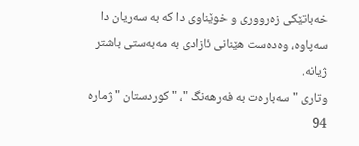خه‌باتێكی‌ زه‌رووری‌ و خوێناوی‌ دا كه‌ به‌ سه‌ریان دا سه‌پاوه‌، وه‌ده‌ست هێنانی‌ ئازادی به‌ مه‌به‌ستی‌ باشتر ژیانه‌.
وتاری‌ " سه‌باره‌ت به‌ فه‌رهه‌نگ "، " كوردستان " ژماره‌ 94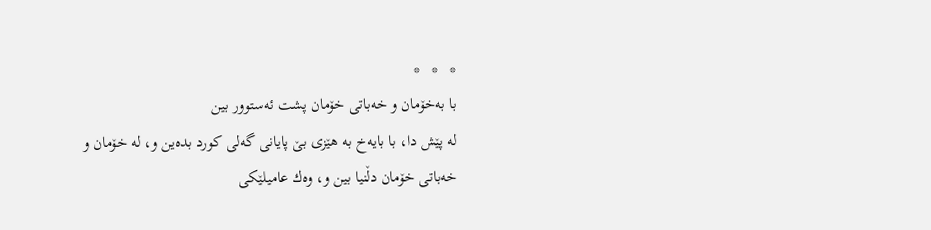*   *   *
با به‌خۆمان و خه‌باتی‌ خۆمان پشت ئه‌ستوور بین
له‌ پێش دا، با بایه‌خ به‌ هێزی‌ بێ‌ پایانی‌ گه‌لی‌ كورد بده‌ین و، له‌ خۆمان و خه‌باتی‌ خۆمان دڵنیا بین و، وه‌ك عامیلێكی‌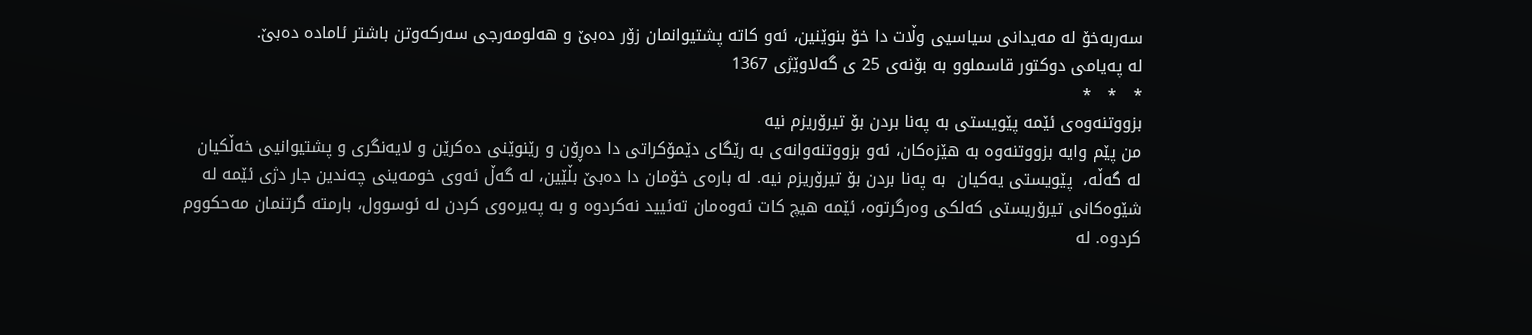سه‌ربه‌خۆ له‌ مه‌یدانی‌ سیاسیی وڵات دا خۆ بنوێنین، ئه‌و كاته‌ پشتیوانمان زۆر ده‌بێ‌ و هه‌لومه‌رجی‌ سه‌ركه‌وتن باشتر ئاماده‌ ده‌بێ‌.
له‌ په‌یامی‌ دوكتور قاسملوو به‌ بۆنه‌ی‌ 25 ی گه‌لاوێژی‌ 1367
*   *   *
بزووتنه‌وه‌ی‌ ئێمه‌ پێویستی‌ به‌ په‌نا بردن بۆ تیرۆریزم نیه‌
من پێم وایه‌ بزووتنه‌وه‌ به‌ هێزه‌كان، ئه‌و بزووتنه‌وانه‌ی‌ به‌ رێگای‌ دێمۆكراتی دا ده‌ڕۆن و رێنوێنی‌ ده‌كرێن و لایه‌نگری‌ و پشتیوانیی‌ خه‌ڵكیان له‌ گه‌ڵه‌،  پێویستی یه‌كیان  به‌ په‌نا بردن بۆ تیرۆریزم نیه‌. له‌ باره‌ی‌ خۆمان دا ده‌بێ‌ بڵێین، له‌ گه‌ڵ‌ ئه‌وی خومه‌ینی‌ چه‌ندین جار دژی ئێمه‌ له‌ شێوه‌كانی‌ تیرۆریستی‌ كه‌لكی‌ وه‌رگرتوه‌، ئێمه‌ هیچ كات ئه‌وه‌مان ته‌ئیید نه‌كردوه‌ و به‌ په‌یره‌وی‌ كردن له‌ ئوسوول، بارمته‌ گرتنمان مه‌حكووم كردوه‌. له‌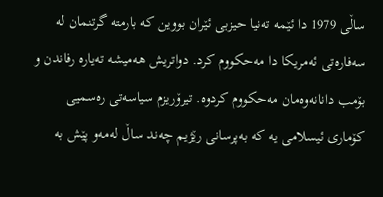ساڵی 1979 دا ئێمه‌ ته‌نیا حیزبی ئێران بووین كه‌ بارمته‌ گرتنمان له‌ سه‌فاره‌تی‌ ئه‌مریكا دا مه‌حكووم كرد. دواتریش هه‌میشه‌ ته‌یاره‌ رفاندن و بۆمب دانانه‌وه‌مان مه‌حكووم كردوه‌. تیرۆریزم سیاسه‌تی‌ ره‌سمیی‌ كۆماری‌ ئیسلامی‌ یه‌ كه‌ به‌پرسانی‌ رێژیم چه‌ند ساڵ‌ له‌مه‌و پێش به‌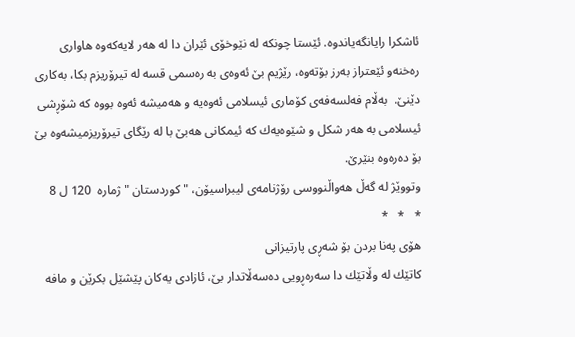ئاشكرا رایانگه‌یاندوه‌. ئێستا چونكه‌ له‌ نێوخۆی ئێران دا له‌ هه‌ر لایه‌كه‌وه‌ هاواری‌ ره‌خنه‌و ئێعتراز به‌رز بۆته‌وه‌، رێژیم بێ‌ ئه‌وه‌ی‌ به‌ ره‌سمی‌ قسه‌ له‌ تیرۆریزم بكا، به‌كاری‌ دێنێ‌.  به‌ڵام فه‌لسه‌فه‌ی‌ كۆماری‌ ئیسلامی‌ ئه‌وه‌یه‌ و هه‌میشه‌ ئه‌وه‌ بووه‌ كه‌ شۆڕشی ئیسلامی‌ به‌ هه‌ر شكل و شێوه‌یه‌ك كه‌ ئیمكانی‌ هه‌بێ‌ با له‌ رێگای‌ تیرۆریزمیشه‌وه‌ بێ‌ بۆ ده‌ره‌وه‌ بنێرێ‌.
وتووێژ له‌ گه‌ڵ‌ هه‌واڵنووسی رۆژنامه‌ی‌ لیبراسیۆن، " كوردستان " ژماره‌  120 ل 8
*   *   *
هۆی په‌نا بردن بۆ شه‌ڕی پارتیزانی‌
كاتێك له‌ وڵاتێك دا سه‌ره‌ڕویی ده‌سه‌ڵاتدار بێ‌، ئازادی یه‌كان پێشێل بكرێن و مافه‌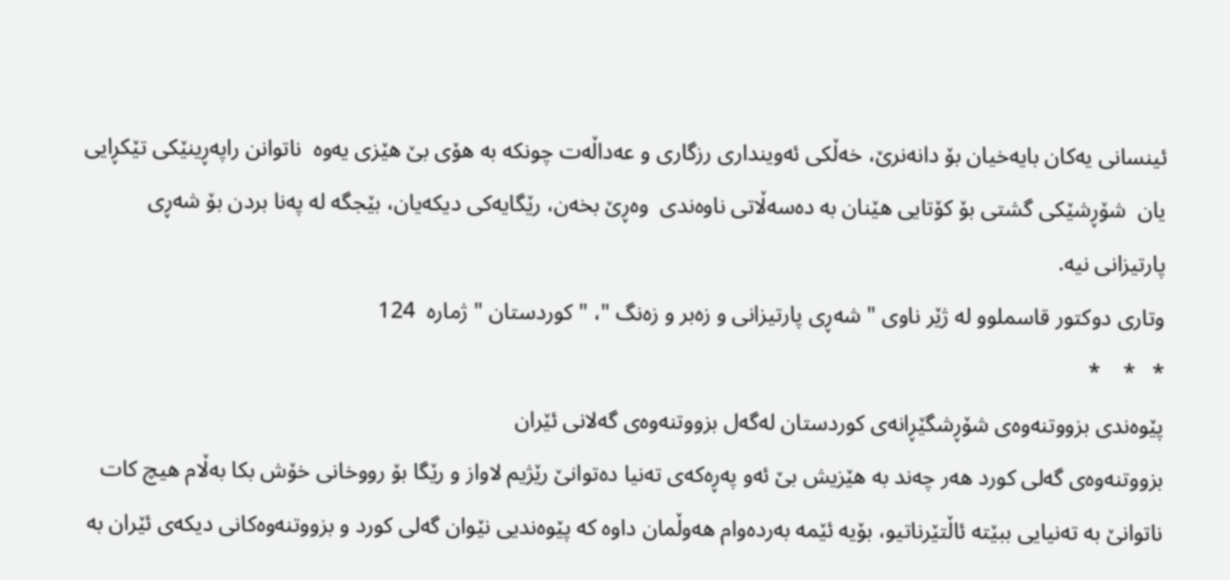ئینسانی یه‌كان بایه‌خیان بۆ دانه‌نرێ‌، خه‌ڵكی‌ ئه‌وینداری‌ رزگاری‌ و عه‌داڵه‌ت چونكه‌ به‌ هۆی‌ بێ‌ هێزی‌ یه‌وه‌  ناتوانن راپه‌ڕینێكی‌ تێكڕایی  یان  شۆڕشێكی‌ گشتی‌ بۆ كۆتایی هێنان به‌ ده‌سه‌ڵاتی‌ ناوه‌ندی‌  وه‌ڕێ‌ بخه‌ن، رێگایه‌كی‌ دیكه‌یان، بێجگه‌ له‌ په‌نا بردن بۆ شه‌ڕی پارتیزانی‌ نیه‌.
وتاری‌ دوكتور قاسملوو له‌ ژێر ناوی‌ " شه‌ڕی پارتیزانی‌ و زه‌بر و زه‌نگ "، " كوردستان " ژماره‌  124
*   *    *
پێوه‌ندی‌ بزووتنه‌وه‌ی‌ شۆڕشگێڕانه‌ی‌ كوردستان له‌گه‌ل بزووتنه‌وه‌ی‌ گه‌لانی‌ ئێران
بزووتنه‌وه‌ی‌ گه‌لی‌ كورد هه‌ر چه‌ند به‌ هێزیش بێ‌ ئه‌و په‌ڕه‌كه‌ی‌ ته‌نیا ده‌توانێ‌ رێژیم لاواز و رێگا بۆ رووخانی‌ خۆش بكا به‌ڵام هیچ كات ناتوانێ‌ به‌ ته‌نیایی ببێته‌ ئاڵتێرناتیو، بۆیه‌ ئێمه‌ به‌رده‌وام هه‌وڵمان داوه‌ كه‌ پێوه‌ندیی‌ نێوان گه‌لی‌ كورد و بزووتنه‌وه‌كانی‌ دیكه‌ی‌ ئێران به‌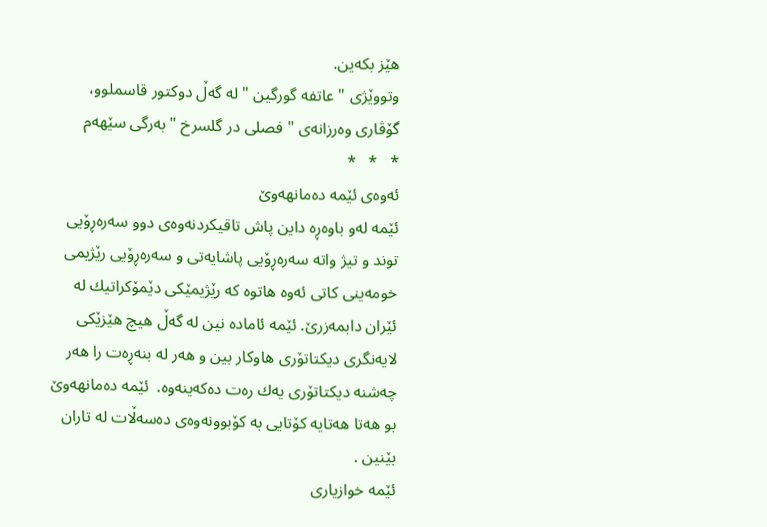هێز بكه‌ین.
وتووێژی‌ " عاتفه‌ گورگین " له‌ گه‌ڵ‌ دوكتور قاسملوو، گۆڤاری‌ وه‌رزانه‌ی‌ " فصلی‌ در گلسرخ " به‌رگی‌ سێهه‌م
*   *   *
ئه‌وه‌ی‌ ئێمه‌ ده‌مانهه‌وێ‌
ئێمه‌ له‌و باوه‌ڕه‌ داین پاش تاقیكردنه‌وه‌ی‌ دوو سه‌ره‌ڕۆیی توند و تیژ واته‌ سه‌ره‌ڕۆیی پاشایه‌تی‌ و سه‌ره‌ڕۆیی رێژیمی‌ خومه‌ینی‌ كاتی ئه‌وه‌ هاتوه‌ كه‌ رێژیمێكی‌ دێمۆكراتیك له‌ ئێران دابمه‌زرێ‌. ئێمه‌ ئاماده‌ نین له‌ گه‌ڵ‌ هیچ هێزێكی‌ لایه‌نگری‌ دیكتاتۆری‌ هاوكار بین و هه‌ر له‌ بنه‌ڕه‌ت را هه‌ر چه‌شنه‌ دیكتاتۆری یه‌ك ره‌ت ده‌كه‌ینه‌وه‌.  ئێمه‌ ده‌مانهه‌وێ‌ بو هه‌تا هه‌تایه‌ كۆتایی به‌ كۆبوونه‌وه‌ی‌ ده‌سه‌ڵات له‌ تاران بێنین .
ئێمه‌ خوازیاری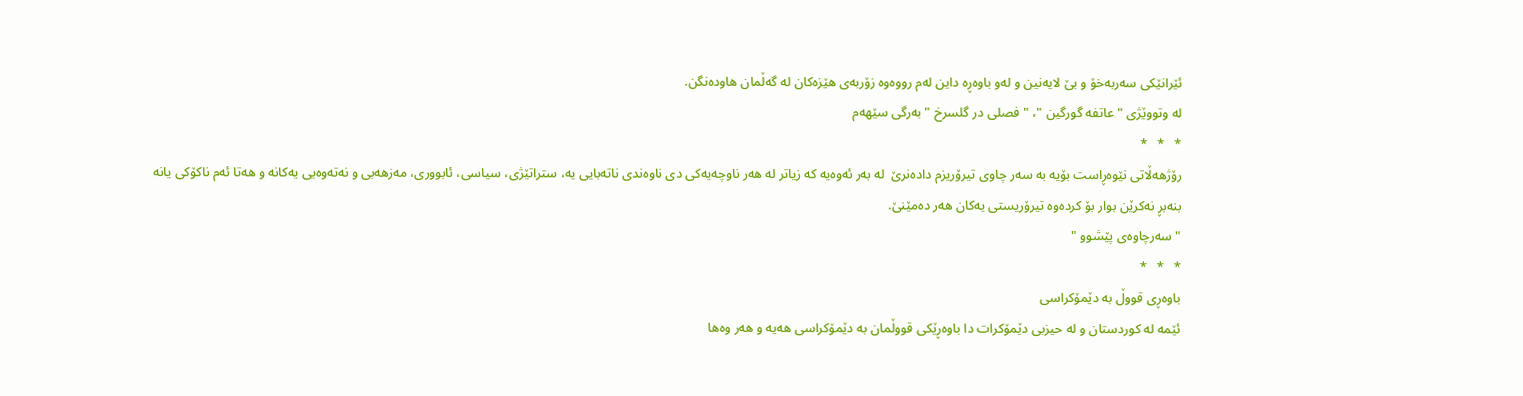ئێرانێكی‌ سه‌ربه‌خۆ و بێ‌ لایه‌نین و له‌و باوه‌ڕه‌ داین له‌م رووه‌وه‌ زۆربه‌ی‌ هێزه‌كان له‌ گه‌ڵمان هاوده‌نگن.
له‌ وتووێژی‌ " عاتفه‌ گورگین "، " فصلی در گلسرخ "به‌رگی‌ سێهه‌م
*   *   *
رۆژهه‌ڵاتی‌ نێوه‌ڕاست بۆیه‌ به‌ سه‌ر چاوی‌ تیرۆریزم داده‌نرێ‌  له‌ به‌ر ئه‌وه‌یه‌ كه‌ زیاتر له‌ هه‌ر ناوچه‌یه‌كی دی ناوه‌ندی‌ ناته‌بایی یه‌، ستراتێژی‌، سیاسی، ئابووری‌، مه‌زهه‌بی‌ و نه‌ته‌وه‌یی یه‌كانه‌ و هه‌تا ئه‌م ناكۆكی‌ یانه‌ بنه‌بڕ نه‌كرێن بوار بۆ كرده‌وه‌ تیرۆریستی‌ یه‌كان هه‌ر ده‌مێنێ‌.
" سه‌رچاوه‌ی‌ پێشوو "
*   *   *
باوه‌ڕی قووڵ به‌ دێمۆكراسی
ئێمه‌ له‌ كوردستان و له‌ حیزبی‌ دێمۆكرات دا باوه‌ڕێكی‌ قووڵمان به‌ دێمۆكراسی هه‌یه‌ و هه‌ر وه‌ها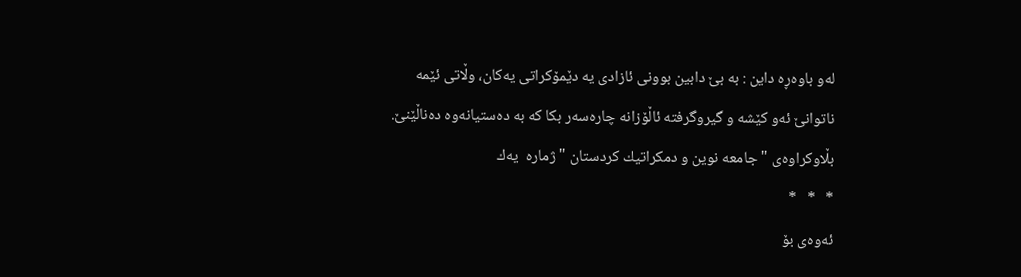له‌و باوه‌ڕه‌ داین : به‌ بێ‌ دابین بوونی‌ ئازادی‌ یه‌ دێمۆكراتی یه‌كان، وڵاتی‌ ئێمه‌ ناتوانێ‌ ئه‌و كێشه‌ و گیروگرفته‌ ئاڵۆزانه‌ چاره‌سه‌ر بكا كه‌ به‌ ده‌ستیانه‌وه‌ ده‌ناڵێنێ‌.
بڵاوكراوه‌ی‌ " جامعه‌ نوین و دمكراتیك كردستان " ژماره‌  یه‌ك
*   *   *
ئه‌وه‌ی‌ بۆ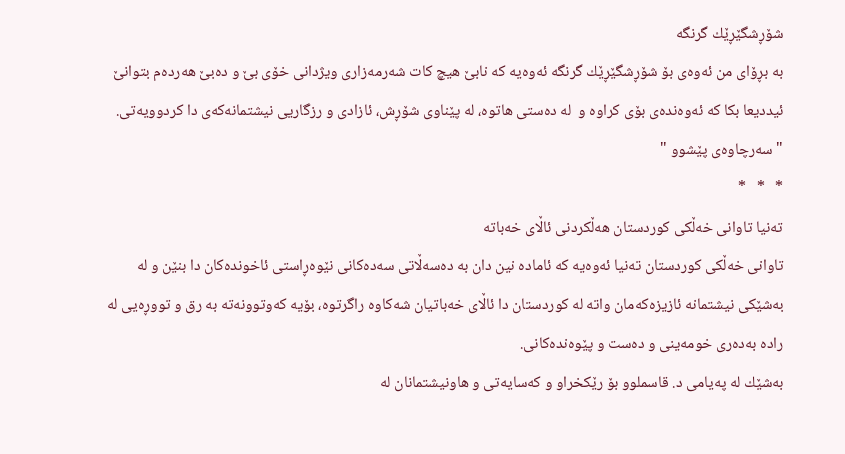شۆڕشگێڕێك گرنگه‌
به‌ بڕۆای‌ من ئه‌وه‌ی‌ بۆ شۆڕشگێڕێك گرنگه‌ ئه‌وه‌یه‌ كه‌ نابێ‌ هیچ كات شه‌رمه‌زاری‌ ویژدانی‌ خۆی‌ بێ‌ و ده‌بێ‌ هه‌رده‌م بتوانێ‌ ئیددیعا بكا كه‌ ئه‌وه‌نده‌ی‌ بۆی‌ كراوه‌ و  له‌ ده‌ستی‌ هاتوه‌، له‌ پێناوی‌ شۆڕش، ئازادی‌ و رزگاریی‌ نیشتمانه‌كه‌ی‌ دا كردوویه‌تی‌.
" سه‌رچاوه‌ی‌ پێشوو "
*   *   *
ته‌نیا تاوانی‌ خه‌ڵكی‌ كوردستان هه‌ڵكردنی‌ ئاڵای‌ خه‌باته‌
تاوانی‌ خه‌ڵكی‌ كوردستان ته‌نیا ئه‌وه‌یه‌ كه‌ ئاماده‌ نین دان به‌ ده‌سه‌ڵاتی‌ سه‌ده‌كانی‌ نێوه‌ڕاستی‌ ئاخونده‌كان دا بنێن و له‌ به‌شێكی‌ نیشتمانه‌ ئازیزه‌كه‌مان واته‌ له‌ كوردستان دا ئاڵای‌ خه‌باتیان شه‌كاوه‌ راگرتوه‌، بۆیه‌ كه‌وتوونه‌ته‌ به‌ رق و تووڕه‌یی له‌ راده‌ به‌ده‌ری‌ خومه‌ینی‌ و ده‌ست و پێوه‌نده‌كانی‌.
به‌شێك له‌ په‌یامی‌ د. قاسملوو بۆ رێكخراو و كه‌سایه‌تی‌ و هاونیشتمانان له‌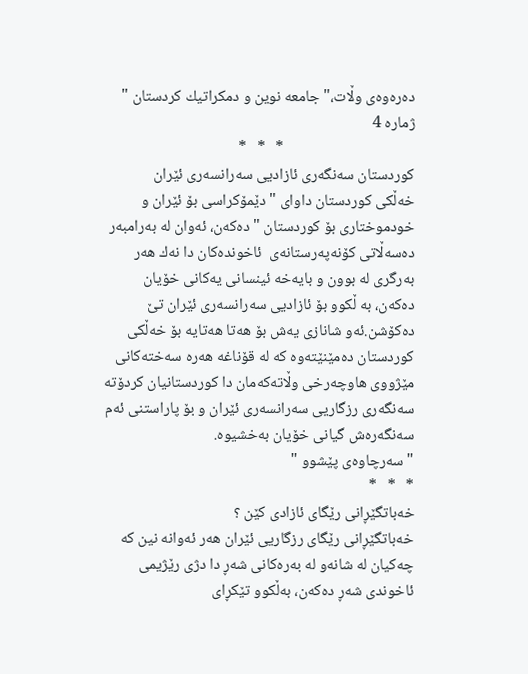ده‌ره‌وه‌ی‌ وڵات،" جامعه‌ نوین و دمكراتیك كردستان " ژماره‌ 4
                                     *   *   *
كوردستان سه‌نگه‌ری‌ ئازادیی سه‌رانسه‌ری‌ ئێران
خه‌ڵكی‌ كوردستان داوای‌ " دێمۆكراسی بۆ ئێران و خودموختاری‌ بۆ كوردستان " ده‌كه‌ن، ئه‌وان له‌ به‌رامبه‌ر ده‌سه‌ڵاتی‌ كۆنه‌په‌رستانه‌ی‌  ئاخونده‌كان دا نه‌ك هه‌ر به‌رگری‌ له‌ بوون و بایه‌خه‌ ئینسانی یه‌كانی‌ خۆیان ده‌كه‌ن، به‌ ڵكوو بۆ ئازادیی‌ سه‌رانسه‌ری ئێران تێ ده‌كۆشن.ئه‌و شانازی یه‌ش بۆ هه‌تا هه‌تایه‌ بۆ خه‌ڵكی‌ كوردستان ده‌مێنێته‌وه‌ كه‌ له‌ قۆناغه‌ هه‌ره‌ سه‌خته‌كانی‌ مێژووی‌ هاوچه‌رخی‌ وڵاته‌كه‌مان دا كوردستانیان كردۆته‌ سه‌نگه‌ری رزگاریی سه‌رانسه‌ری ئێران و بۆ پاراستنی‌ ئه‌م سه‌نگه‌ره‌ش گیانی‌ خۆیان به‌خشیوه‌.
" سه‌رچاوه‌ی‌ پێشوو "
*   *   *
خه‌باتگێڕانی رێگای‌ ئازادی‌ كێن ؟
خه‌باتگێڕانی‌ رێگای‌ رزگاریی‌ ئێران هه‌ر ئه‌وانه‌ نین كه‌ چه‌كیان له‌ شانه‌و له‌ به‌ره‌كانی‌ شه‌ڕ دا دژی رێژیمی ئاخوندی‌ شه‌ڕ ده‌كه‌ن، به‌ڵكوو تێكڕای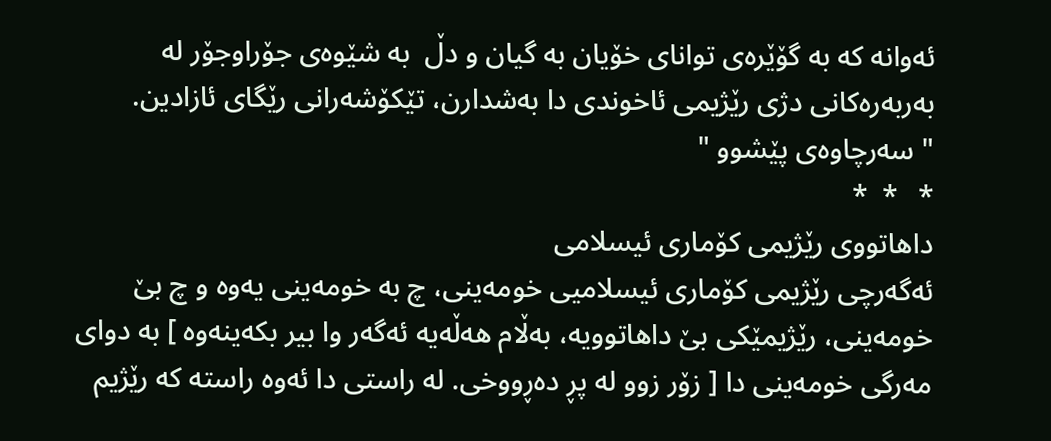ئه‌وانه‌ كه‌ به‌ گۆێره‌ی‌ توانای‌ خۆیان به‌ گیان و دڵ  به‌ شێوه‌ی‌ جۆراوجۆر له‌ به‌ربه‌ره‌كانی‌ دژی رێژیمی‌ ئاخوندی‌ دا به‌شدارن، تێكۆشه‌رانی‌ رێگای‌ ئازادین.
" سه‌رچاوه‌ی‌ پێشوو "
*   *  *
داهاتووی رێژیمی‌ كۆماری‌ ئیسلامی‌
ئه‌گه‌رچی رێژیمی‌ كۆماری‌ ئیسلامیی‌ خومه‌ینی‌، چ به‌ خومه‌ینی‌ یه‌وه‌ و چ بێ‌ خومه‌ینی‌، رێژیمێكی‌ بێ‌ داهاتوویه‌، به‌ڵام هه‌ڵه‌یه‌ ئه‌گه‌ر وا بیر بكه‌ینه‌وه‌ ] به‌ دوای‌ مه‌رگی‌ خومه‌ینی‌ دا [ زۆر زوو له‌ پڕ ده‌ڕووخی‌. له‌ راستی‌ دا ئه‌وه‌ راسته‌ كه‌ رێژیم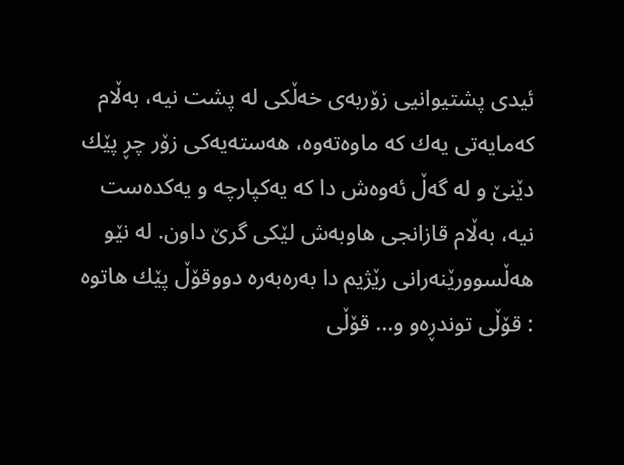ئیدی‌ پشتیوانیی‌ زۆربه‌ی‌ خه‌ڵكی‌ له‌ پشت نیه‌، به‌ڵام كه‌مایه‌تی‌ یه‌ك كه‌ ماوه‌ته‌وه‌، هه‌سته‌یه‌كی‌ زۆر چڕ پێك دێنێ‌ و له‌ گه‌ڵ‌ ئه‌وه‌ش دا كه‌ یه‌كپارچه‌ و یه‌كده‌ست نیه‌، به‌ڵام قازانجی‌ هاوبه‌ش لێكی‌ گرێ‌ داون. له‌ نێو هه‌ڵسوورێنه‌رانی‌ رێژیم دا به‌ره‌به‌ره‌ دووقۆڵ‌ پێك هاتوه‌ : قۆڵی توندڕه‌و و... قۆڵی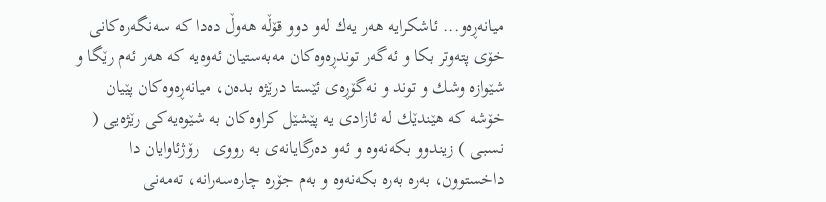میانه‌ڕه‌و... ئاشكرایه‌ هه‌ر یه‌ك له‌و دوو قۆڵه‌ هه‌وڵ‌ ده‌دا كه‌ سه‌نگه‌ره‌كانی‌ خۆی پته‌وتر بكا و ئه‌گه‌ر توندڕه‌وه‌كان مه‌به‌ستیان ئه‌وه‌یه‌ كه‌ هه‌ر ئه‌م رێگا و شێوازه‌ وشك و توند و نه‌گۆڕه‌ی‌ ئێستا درێژه‌ بده‌ن، میانه‌ڕه‌وه‌كان پێیان خۆشه‌ كه‌ هێندێك له‌ ئازادی یه‌ پێشێل كراوه‌كان به‌ شێوه‌یه‌كی‌ رێژه‌یی ( نسبـی‌ ) زیندوو بكه‌نه‌وه‌ و ئه‌و ده‌رگایانه‌ی‌ به‌ رووی‌   رۆژئاوایان دا  داخستوون، به‌ره‌ به‌ره‌ بكه‌نه‌وه‌ و به‌م جۆره‌ چاره‌سه‌رانه‌، ته‌مه‌نی‌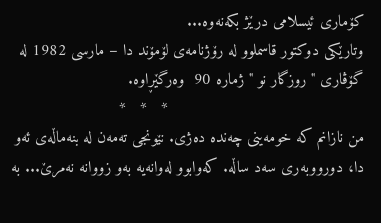كۆماری‌ ئیسلامی‌ درێژ بكه‌نه‌وه‌...
وتارێكی‌ دوكتور قاسملوو له‌ رۆژنامه‌ی‌ لۆمۆند دا – مارسی 1982 له‌ گۆڤاری‌ " روزگار نو " ژماره‌ 90  وه‌رگێڕاوه‌.
                                          *   *   *
من نازانم كه‌ خومه‌ینی‌ چه‌نده‌ ده‌ژی. نێونجی‌ ته‌مه‌ن له‌ بنه‌ماڵه‌ی‌ ئه‌و دا، دورووبه‌ری‌ سه‌د ساڵه‌. كه‌وابوو له‌وانه‌یه‌ به‌و زووانه‌ نه‌مرێ‌... به‌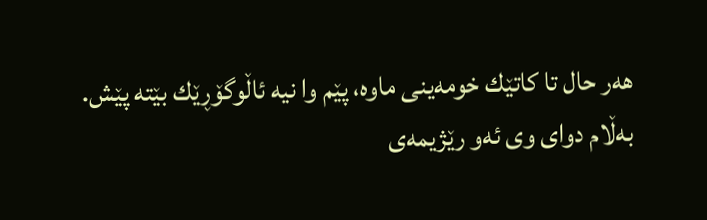هه‌ر حال تا كاتێك خومه‌ینی‌ ماوه‌، پێم وا نیه‌ ئاڵوگۆڕێك بێته‌ پێش. به‌ڵام دوای‌ وی‌ ئه‌و رێژیمه‌ی‌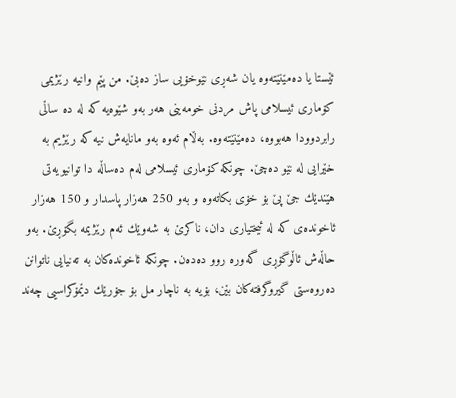ئێستا یا ده‌مێنێته‌وه‌ یان شه‌ڕی نێوخۆیی ساز ده‌بێ‌. من پێم وانیه‌ رێژیمی‌ كۆماری‌ ئیسلامی‌ پاش مردنی‌ خومه‌ینی‌ هه‌ر به‌و شێوه‌یه‌ كه‌ له‌ ده‌ ساڵی‌ رابردوودا هه‌بووه‌، ده‌مێنێته‌وه‌. به‌ڵام ئه‌وه‌ به‌و مانایه‌ش نیه‌ كه‌ رێژیم به‌ خێرایی له‌ نێو ده‌چێ‌. چونكه‌ كۆماری‌ ئیسلامی‌ له‌م ده‌ساڵه‌ دا توانیویه‌تی‌ هێندێك جێ‌ پێ‌ بۆ خۆی‌ بكاته‌وه‌ و به‌و 250 هه‌زار پاسدار و 150 هه‌زار ئاخونده‌ی‌ كه‌ له‌ ئیختیاری‌ دان، ناكرێ‌ به‌ شه‌وێك ئه‌م رێژیمه‌ بگۆڕێ‌. به‌و حاڵه‌ش ئاڵوگۆڕی گه‌وره‌ روو ده‌ده‌ن. چونكه‌ ئاخونده‌كان به‌ ته‌نیایی ناتوانن ده‌روه‌ستی‌ گیروگرفته‌كان بێن، بۆیه‌ به‌ ناچار مل بۆ جۆرێك دێمۆكراسیی چه‌ند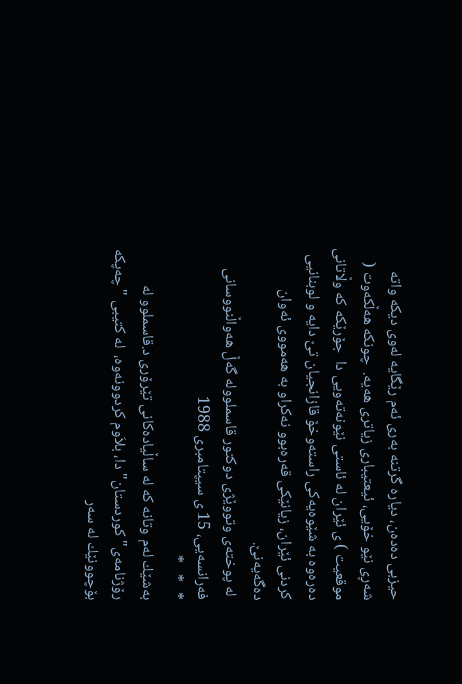حیزبی ده‌ده‌ن، دیاره‌ گرتنه‌ به‌ری‌ ئه‌م رێگایه‌ له‌وی‌ دیكه‌ واته‌ شه‌ڕی‌ نێو خۆیی، ئیعتیباری‌ زیاتری‌ هه‌یه‌.  چونكه‌ هه‌ڵكه‌وت ( موقعیت ) ی ئێران له‌ ئاستی‌ نێونه‌ته‌ویی دا  جۆرێكه‌ كه‌ وڵاتانی‌ ده‌ره‌وه‌ به‌ شێوه‌یه‌كی‌ راسته‌وخۆ قازانجیان تێ‌ دایه‌ و لوبنانیی‌ كردنی‌ ئێران، زیانێكی‌ قه‌ره‌بوو نه‌كراو به‌ هه‌مووی‌ ئه‌وان ده‌گه‌یه‌نێ‌.
 له‌ پوخته‌ی‌ وتووێژی‌ دوكتور قاسملووله‌ گه‌ڵ‌ هه‌واڵنووسانی‌ فه‌رانسه‌یی، 15 ی‌ سیپتامبری‌ 1988
*   *   *
به‌شێك له‌م وتانه‌ كه‌ له‌ ساڵیاده‌كانی‌ تێرۆری‌ د.قاسملوو له‌ رۆژنامه‌ی‌"كوردستان" دا، بلاَوم كردوونه‌وه‌،  له‌ كتیبی‌ "چه‌پكه‌ بۆچوونێك له‌ سه‌ر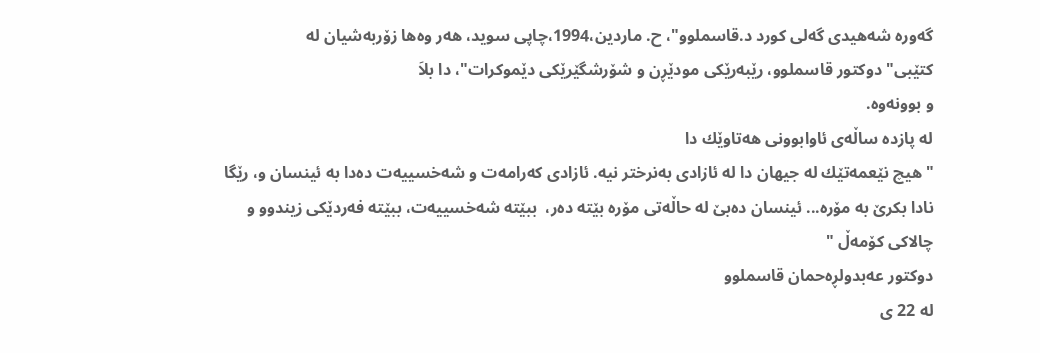گه‌وره‌ شه‌هیدی‌ گه‌لی‌ كورد د.قاسملوو"، ح. ماردین،1994،چاپی‌ سوید، هه‌ر وه‌ها زۆربه‌شیان له‌ كتێبی‌"دوكتور قاسملوو، رێبه‌رێكی‌ مودێڕن و شۆرشگێرێكی‌ دێموكرات"، دا بلاَ
و بوونه‌وه‌.
له‌ پازده‌ ساڵه‌ی‌ ئاوابوونی‌ هه‌تاوێك دا
" هیچ نێعمه‌تێك له‌ جیهان دا له‌ ئازادی به‌نرختر نیه‌. ئازادی‌ كه‌رامه‌ت و شه‌خسییه‌ت ده‌دا به‌ ئینسان و، رێگا نادا بكرێ‌ به‌ مۆره‌... ئینسان ده‌بێ‌ له‌ حاڵه‌تی‌ مۆره‌ بێته‌ ده‌ر،  ببێته‌ شه‌خسییه‌ت، ببێته‌ فه‌ردێكی‌ زیندوو و چالاكی‌ كۆمه‌ڵ‌ "
دوكتور عه‌بدولڕه‌حمان قاسملوو
له‌ 22 ی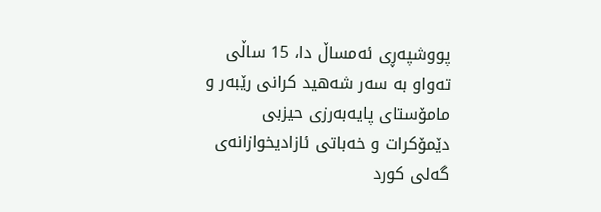پووشپه‌ڕی ئه‌مساڵ‌ دا، 15 ساڵی ته‌واو به‌ سه‌ر شه‌هید كرانی‌ رێبه‌ر و مامۆستای‌ پایه‌به‌رزی حیزبی دێمۆكرات و خه‌باتی‌ ئازادیخوازانه‌ی‌ گه‌لی‌ كورد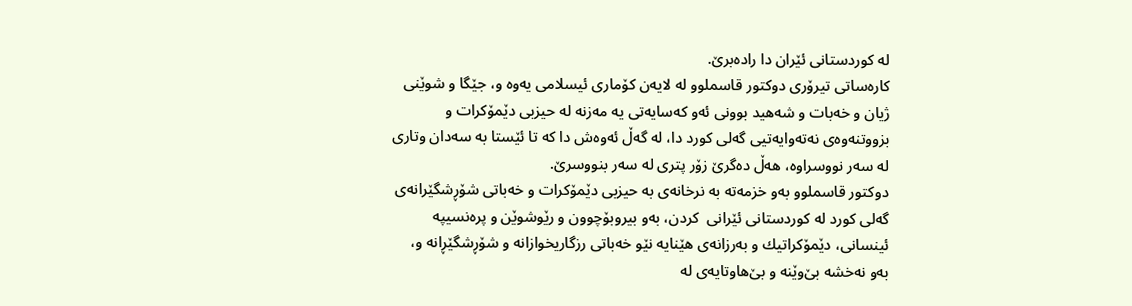له‌ كوردستانی‌ ئێران دا راده‌برێ‌.
كاره‌ساتی‌ تیرۆری دوكتور قاسملوو له‌ لایه‌ن كۆماری‌ ئیسلامی‌ یه‌وه‌ و، جێگا و شوێنی‌ ژیان و خه‌بات و شه‌هید بوونی‌ ئه‌و كه‌سایه‌تی‌ یه‌ مه‌زنه‌ له‌ حیزبی دێمۆكرات و بزووتنه‌وه‌ی‌ نه‌ته‌وایه‌تیی گه‌لی‌ كورد دا، له‌ گه‌ڵ‌ ئه‌وه‌ش دا كه‌ تا ئێستا به‌ سه‌دان وتاری‌ له‌ سه‌ر نووسراوه‌، هه‌ڵ‌ ده‌گرێ‌ زۆر پتری‌ له‌ سه‌ر بنووسرێ‌.
دوكتور قاسملوو به‌و خزمه‌ته‌ به‌ نرخانه‌ی‌ به‌ حیزبی دێمۆكرات و خه‌باتی‌ شۆڕشگێرانه‌ی‌ گه‌لی‌ كورد له‌ كوردستانی‌ ئێرانی  كردن، به‌و بیروبۆچوون و رێوشوێن و پره‌نسیپه‌ ئینسانی‌، دێمۆكراتیك و به‌رزانه‌ی‌ هێنایه‌ نێو خه‌باتی‌ رزگاریخوازانه‌ و شۆڕشگێڕانه‌ و، به‌و نه‌خشه‌ بێ‌وێنه‌ و بێ‌هاوتایه‌ی‌ له‌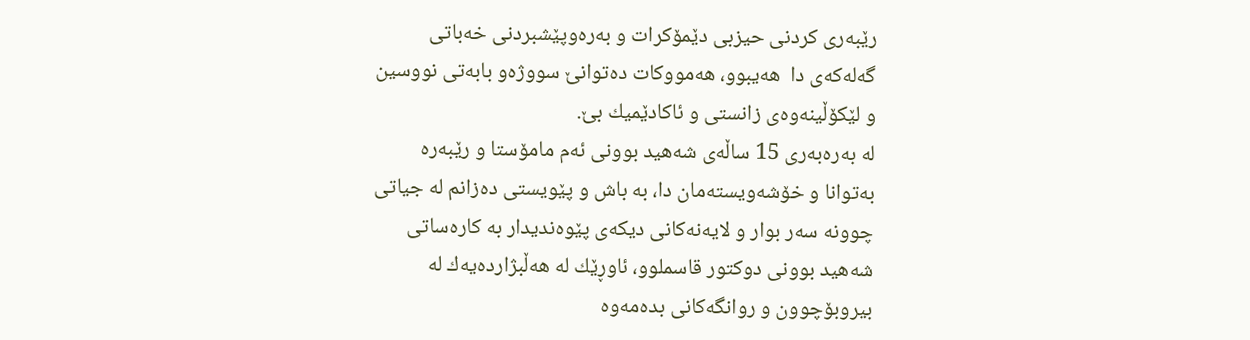رێبه‌ری‌ كردنی‌ حیزبی دێمۆكرات و به‌ره‌وپێشبردنی‌ خه‌باتی‌ گه‌له‌كه‌ی‌ دا  هه‌یبوو، هه‌مووكات ده‌توانێ‌ سووژه‌و بابه‌تی‌ نووسین و لێكۆڵینه‌وه‌ی‌ زانستی‌ و ئاكادێمیك بێ‌.
له‌ به‌ره‌به‌ری‌ 15 ساڵه‌ی‌ شه‌هید بوونی‌ ئه‌م مامۆستا و رێبه‌ره‌  به‌توانا و خۆشه‌ویسته‌مان دا، به‌ باش و پێویستی‌ ده‌زانم له‌ جیاتی‌ چوونه‌ سه‌ر بوار و لایه‌نه‌كانی‌ دیكه‌ی‌ پێوه‌ندیدار به‌ كاره‌ساتی‌ شه‌هید بوونی‌ دوكتور قاسملوو، ئاوڕێك له‌ هه‌ڵبژارده‌یه‌ك له‌ بیروبۆچوون و روانگه‌كانی‌ بده‌مه‌وه‌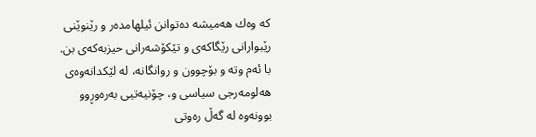كه‌ وه‌ك هه‌میشه‌ ده‌توانن ئیلهامده‌ر و رێنوێنی‌ رێبوارانی‌ رێگاكه‌ی‌ و تێكۆشه‌رانی‌ حیزبه‌كه‌ی‌ بن. با ئه‌م وته‌ و بۆچوون و روانگانه‌، له‌ لێكدانه‌وه‌ی‌ هه‌لومه‌رجی‌ سیاسی و، چۆنیه‌تیی‌ به‌ره‌وڕوو بوونه‌وه‌ له‌ گه‌ڵ‌ ره‌وتی‌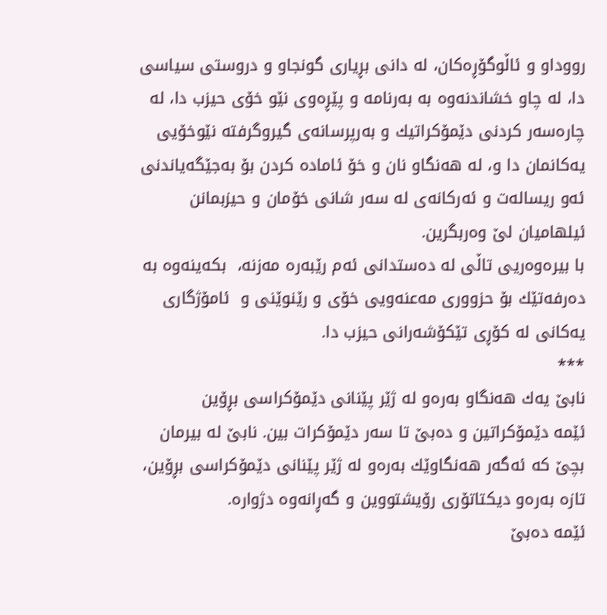رووداو و ئاڵوگۆڕه‌كان، له‌ دانی‌ بڕیاری‌ گونجاو و دروستی‌ سیاسی دا، له‌ چاو خشاندنه‌وه‌ به‌ به‌رنامه‌ و پێڕه‌وی‌ نێو خۆی‌ حیزب دا، له‌ چاره‌سه‌ر كردنی‌ دێمۆكراتیك و به‌رپرسانه‌ی‌ گیروگرفته‌ نێوخۆیی یه‌كانمان دا و، له‌ هه‌نگاو نان و خۆ ئاماده‌ كردن بۆ به‌جێگه‌یاندنی‌ ئه‌و ریساله‌ت و ئه‌ركانه‌ی‌ له‌ سه‌ر شانی‌ خۆمان و حیزبمانن ئیلهامیان لێ‌ وه‌ربگرین.
با بیره‌وه‌ریی‌ تاڵی له‌ ده‌ستدانی‌ ئه‌م رێبه‌ره‌ مه‌زنه‌،  بكه‌ینه‌وه‌ به‌ ده‌رفه‌تێك بۆ حزووری‌ مه‌عنه‌ویی‌ خۆی‌ و رێنوێنی‌ و  ئامۆژگاری یه‌كانی‌ له‌ كۆڕی تێكۆشه‌رانی‌ حیزب دا.
***
نابێ‌ یه‌ك هه‌نگاو به‌ره‌و له‌ ژێر پێنانی‌ دێمۆكراسی بڕۆین
ئێمه‌ دێمۆكراتین و ده‌بێ‌ تا سه‌ر دێمۆكرات بین. نابێ‌ له‌ بیرمان بچێ‌ كه‌ ئه‌گه‌ر هه‌نگاوێك به‌ره‌و له‌ ژێر پێنانی‌ دێمۆكراسی بڕۆین، تازه‌ به‌ره‌و دیكتاتۆری‌ رۆیشتووین و گه‌ڕانه‌وه‌ دژواره‌.
ئێمه‌ ده‌بێ‌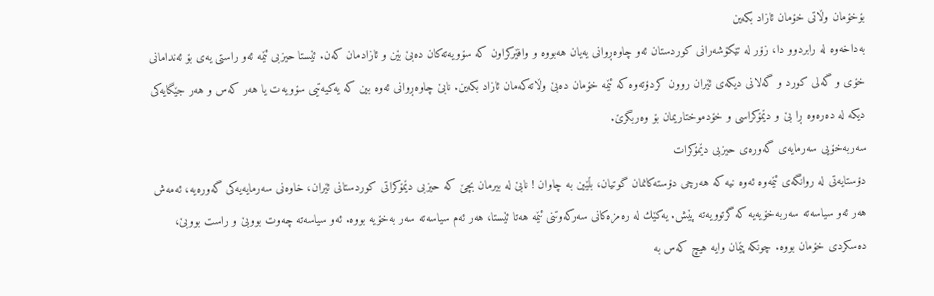بۆخۆمان وڵاتی‌ خۆمان ئازاد بكه‌ین
به‌داخه‌وه‌ له‌ رابردوو دا، زۆر له‌ تێكۆشه‌رانی‌ كوردستان ئه‌و چاوه‌ڕوانی‌ یه‌یان هه‌بووه‌ و وافێركراون كه‌ سۆویه‌ته‌كان ده‌بێ‌ بێن و ئازادمان كه‌ن. ئێستا حیزبی ئێمه‌ ئه‌و راستی‌ یه‌ی‌ بۆ ئه‌ندامانی‌ خۆی‌ و گه‌لی‌ كورد و گه‌لانی‌ دیكه‌ی‌ ئێران روون كردۆته‌وه‌ كه‌ ئێمه‌ خۆمان ده‌بێ‌ وڵاته‌كه‌مان ئازاد بكه‌ین. نابێ‌ چاوه‌ڕوانی‌ ئه‌وه‌ بین كه‌ یه‌كیه‌تیی سۆویه‌ت یا هه‌ر كه‌س و هه‌ر جێگایه‌كی‌ دیكه‌ له‌ ده‌ره‌وه‌ ڕا بێ‌ و دێمۆكراسی و خۆدموختاریمان بۆ وه‌ربگرێ‌.
سه‌ربه‌خۆیی سه‌رمایه‌ی‌ گه‌وره‌ی‌ حیزبی دێمۆكرات
دۆستایه‌تی‌ له‌ روانگه‌ی‌ ئێمه‌وه‌ ئه‌وه‌ نیه‌ كه‌ هه‌رچی دۆسته‌كانمان گوتیان، بڵێین به‌ چاوان ! نابێ‌ له‌ بیرمان بچێ‌ كه‌ حیزبی دێمۆكراتی‌ كوردستانی ئێران، خاوه‌نی‌ سه‌رمایه‌یه‌كی‌ گه‌وره‌یه‌، ئه‌مه‌ش هه‌ر ئه‌و سیاسه‌ته‌ سه‌ربه‌خۆیه‌یه‌ كه‌ گرتوویه‌ته‌ پێش. یه‌كێك له‌ ره‌مزه‌كانی‌ سه‌ركه‌وتنی‌ ئێمه‌ هه‌تا ئێستا، هه‌ر ئه‌م سیاسه‌ته‌ سه‌ر به‌خۆیه‌ بووه‌. ئه‌و سیاسه‌ته‌ چه‌وت بووبێ‌ و راست بووبێ‌، ده‌سكردی‌ خۆمان بووه‌. چونكه‌ پێمان وایه‌ هیچ كه‌س به‌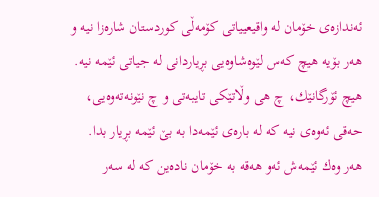ئه‌ندازه‌ی‌ خۆمان له‌ واقیعییاتی‌ كۆمه‌ڵی‌ كوردستان شاره‌زا نیه‌ و هه‌ر بۆیه‌ هیچ كه‌س لێوه‌شاوه‌یی بڕیاردانی‌ له‌ جیاتی‌ ئێمه‌ نیه‌. هیچ ئۆرگانێك، چ هی‌ وڵاتێكی‌ تایبه‌تی‌ و چ نێونه‌ته‌وه‌یی، حه‌قی ئه‌وه‌ی‌ نیه‌ كه‌ له‌ باره‌ی‌ ئێمه‌دا به‌ بێ‌ ئێمه‌ بڕیار بدا. هه‌ر وه‌ك ئێمه‌ش ئه‌و هه‌قه‌ به‌ خۆمان ناده‌ین كه‌ له‌ سه‌ر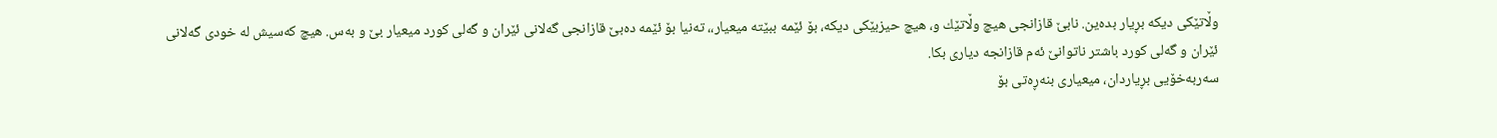وڵاتێكی‌ دیكه‌ بڕیار بده‌ین. نابێ‌ قازانجی‌ هیچ وڵاتێك و، هیچ حیزبێكی‌ دیكه‌، بۆ ئێمه‌ ببێته‌ میعیار،، ته‌نیا بۆ ئێمه‌ ده‌بێ‌ قازانجی‌ گه‌لانی‌ ئێران و گه‌لی‌ كورد میعیار بێ‌ و به‌س. هیچ كه‌سیش له‌ خودی‌ گه‌لانی‌ ئێران و گه‌لی‌ كورد باشتر ناتوانێ‌ ئه‌م قازانجه‌ دیاری‌ بكا.
سه‌ربه‌خۆیی بڕیاردان، میعیاری بنه‌ڕه‌تی‌ بۆ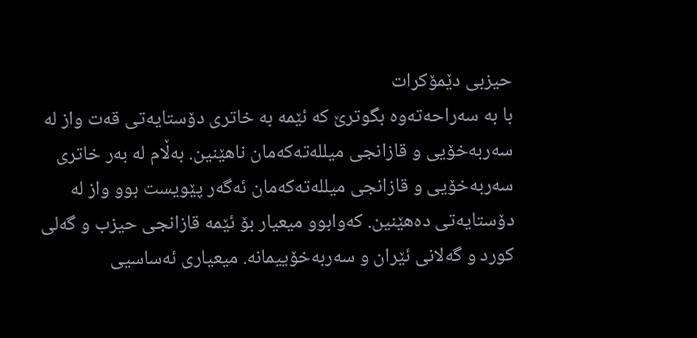حیزبی دێمۆكرات
با به‌ سه‌راحه‌ته‌وه‌ بگوترێ‌ كه‌ ئێمه‌ به‌ خاتری‌ دۆستایه‌تی‌ قه‌ت واز له‌ سه‌ربه‌خۆیی و قازانجی‌ میلله‌ته‌كه‌مان ناهێنین. به‌ڵام له‌ به‌ر خاتری‌ سه‌ربه‌خۆیی و قازانجی‌ میلله‌ته‌كه‌مان ئه‌گه‌ر پێویست بوو واز له‌ دۆستایه‌تی ده‌هێنین. كه‌وابوو میعیار بۆ ئێمه‌ قازانجی‌ حیزب و گه‌لی‌ كورد و گه‌لانی‌ ئێران و سه‌ربه‌خۆییمانه‌. میعیاری‌ ئه‌ساسیی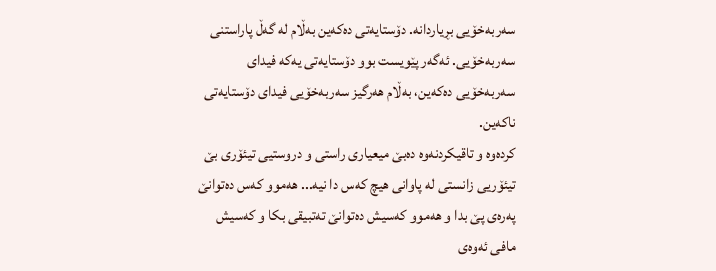سه‌ربه‌خۆیی بڕیاردانه‌. دۆستایه‌تی‌ ده‌كه‌ین به‌ڵام له‌ گه‌ڵ‌ پاراستنی‌ سه‌ربه‌خۆیی. ئه‌گه‌ر پێویست بوو دۆستایه‌تی‌ یه‌كه‌ فیدای‌ سه‌ربه‌خۆیی ده‌كه‌ین، به‌ڵام هه‌رگیز سه‌ربه‌خۆیی فیدای‌ دۆستایه‌تی‌ ناكه‌ین.
كرده‌وه‌ و تاقیكردنه‌وه‌ ده‌بێ‌ میعیاری‌ راستی‌ و دروستیی تیئۆری‌ بێ‌
تیئۆریی‌ زانستی‌ له‌ پاوانی‌ هیچ كه‌س دا نیه‌... هه‌موو كه‌س ده‌توانێ‌ په‌ره‌ی‌ پێ بدا و هه‌موو كه‌سیش ده‌توانێ‌ ته‌تبیقی بكا و كه‌سیش مافی‌ ئه‌وه‌ی‌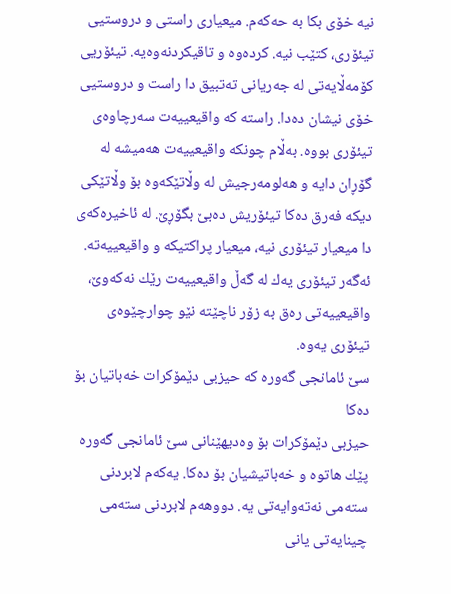نیه‌ خۆی‌ بكا به‌ حه‌كه‌م. میعیاری‌ راستی‌ و دروستیی‌ تیئۆری‌، كتێب نیه‌. كرده‌وه‌ و تاقیكردنه‌وه‌یه‌. تیئۆریی‌ كۆمه‌ڵایه‌تی‌ له‌ جه‌ریانی‌ ته‌تبیق دا راست و دروستیی خۆی‌ نیشان ده‌دا. راسته‌ كه‌ واقیعییه‌ت سه‌رچاوه‌ی‌ تیئۆری‌ بووه‌. به‌ڵام چونكه‌ واقیعییه‌ت هه‌میشه‌ له‌ گۆڕان دایه‌ و هه‌لومه‌رجیش له‌ وڵاتێكه‌وه‌ بۆ وڵاتێكی‌ دیكه‌ فه‌رق ده‌كا تیئۆریش ده‌بێ‌ بگۆڕێ‌. له‌ ئاخیره‌كه‌ی‌ دا میعیار تیئۆری‌ نیه‌، میعیار پراكتیكه‌ و واقیعییه‌ته‌. ئه‌گه‌ر تیئۆری یه‌ك له‌ گه‌ڵ‌ واقیعییه‌ت رێك نه‌كه‌وێ‌، واقیعییه‌تی‌ ره‌ق به‌ زۆر ناچێته‌ نێو چوارچێوه‌ی‌ تیئۆری‌ یه‌وه‌.
سێ‌ ئامانجی‌ گه‌وره‌ كه‌ حیزبی دێمۆكرات خه‌باتیان بۆ ده‌كا
حیزبی دێمۆكرات بۆ وه‌دیهێنانی‌ سێ‌ ئامانجی‌ گه‌وره‌ پێك هاتوه‌ و خه‌باتیشیان بۆ ده‌كا. یه‌كه‌م لابردنی‌ سته‌می‌ نه‌ته‌وایه‌تی‌ یه‌. دووهه‌م لابردنی‌ سته‌می‌ چینایه‌تی‌ یانی‌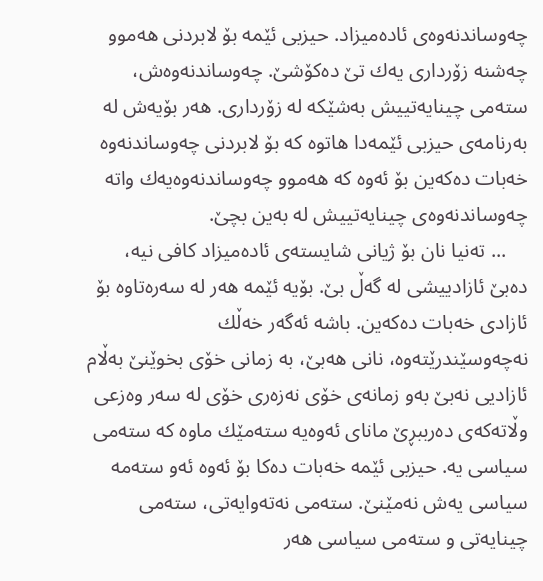چه‌وساندنه‌وه‌ی‌ ئاده‌میزاد. حیزبی ئێمه‌ بۆ لابردنی‌ هه‌موو چه‌شنه‌ زۆرداری یه‌ك تێ ده‌كۆشێ‌. چه‌وساندنه‌وه‌ش، سته‌می‌ چینایه‌تییش به‌شێكه‌ له‌ زۆرداری‌. هه‌ر بۆیه‌ش له‌ به‌رنامه‌ی‌ حیزبی ئێمه‌دا هاتوه‌ كه‌ بۆ لابردنی‌ چه‌وساندنه‌وه‌ خه‌بات ده‌كه‌ین بۆ ئه‌وه‌ كه‌ هه‌موو چه‌وساندنه‌وه‌یه‌ك واته‌ چه‌وساندنه‌وه‌ی‌ چینایه‌تییش له‌ به‌ین بچێ‌.
    ... ته‌نیا نان بۆ ژیانی‌ شایسته‌ی‌ ئاده‌میزاد كافی نیه‌، ده‌بێ‌ ئازادییشی‌ له‌ گه‌ڵ‌ بێ‌. بۆیه‌ ئێمه‌ هه‌ر له‌ سه‌ره‌تاوه‌ بۆ ئازادی‌ خه‌بات ده‌كه‌ین. باشه‌ ئه‌گه‌ر خه‌ڵك نه‌چه‌وسێندرێته‌وه‌، نانی‌ هه‌بێ‌، به‌ زمانی‌ خۆی بخوێنێ‌ به‌ڵام ئازادیی‌ نه‌بێ‌ به‌و زمانه‌ی‌ خۆی‌ نه‌زه‌ری‌ خۆی‌ له‌ سه‌ر وه‌زعی‌ وڵاته‌كه‌ی‌ ده‌رببڕێ‌ مانای‌ ئه‌وه‌یه‌ سته‌مێك ماوه‌ كه‌ سته‌می‌ سیاسی یه‌. حیزبی ئێمه‌ خه‌بات ده‌كا بۆ ئه‌وه‌ ئه‌و سته‌مه‌ سیاسی یه‌ش نه‌مێنێ‌. سته‌می‌ نه‌ته‌وایه‌تی‌، سته‌می‌ چینایه‌تی‌ و سته‌می سیاسی هه‌ر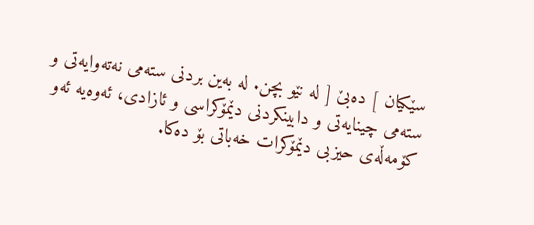سێكیان ] ده‌بێ‌ [ له‌ نێو بچن. له‌ به‌ین بردنی‌ سته‌می‌ نه‌ته‌وایه‌تی‌ و سته‌می‌ چینایه‌تی‌ و دابینكردنی‌ دێمۆكراسی و ئازادی‌، ئه‌وه‌یه‌ ئه‌و كۆمه‌ڵه‌ی‌ حیزبی دێمۆكرات خه‌باتی‌ بۆ ده‌كا.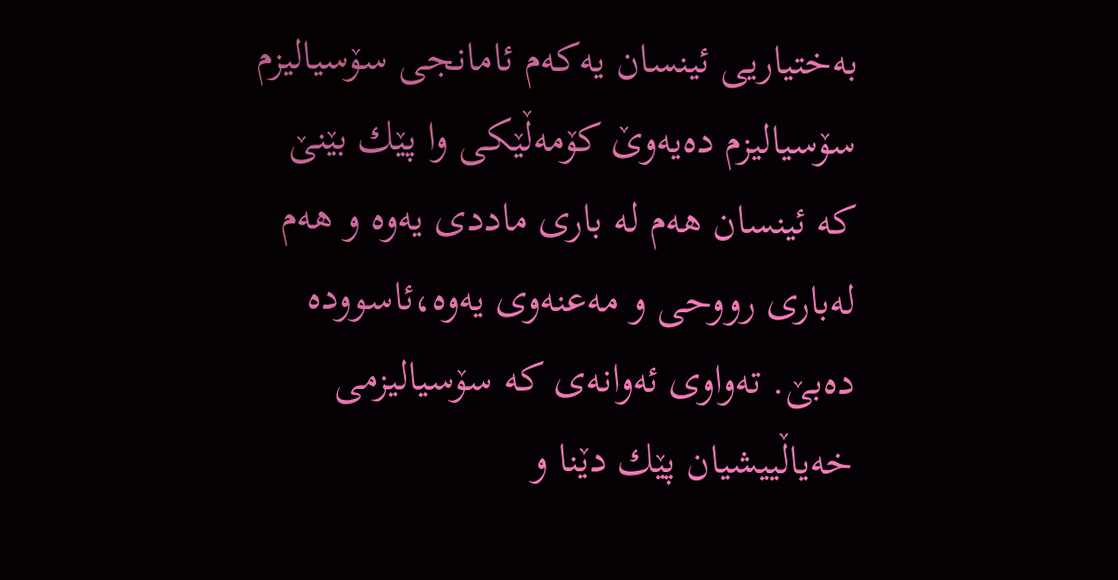به‌ختیاریی‌ ئینسان یه‌كه‌م ئامانجی‌ سۆسیالیزم
سۆسیالیزم ده‌یه‌وێ‌ كۆمه‌ڵێكی‌ وا پێك بێنێ‌ كه‌ ئینسان هه‌م له‌ باری‌ ماددی یه‌وه‌ و هه‌م له‌باری‌ رووحی‌ و مه‌عنه‌وی یه‌وه‌،ئاسووده‌  ده‌بێ‌. ته‌واوی‌ ئه‌وانه‌ی‌ كه‌ سۆسیالیزمی‌ خه‌یاڵییشیان پێك دێنا و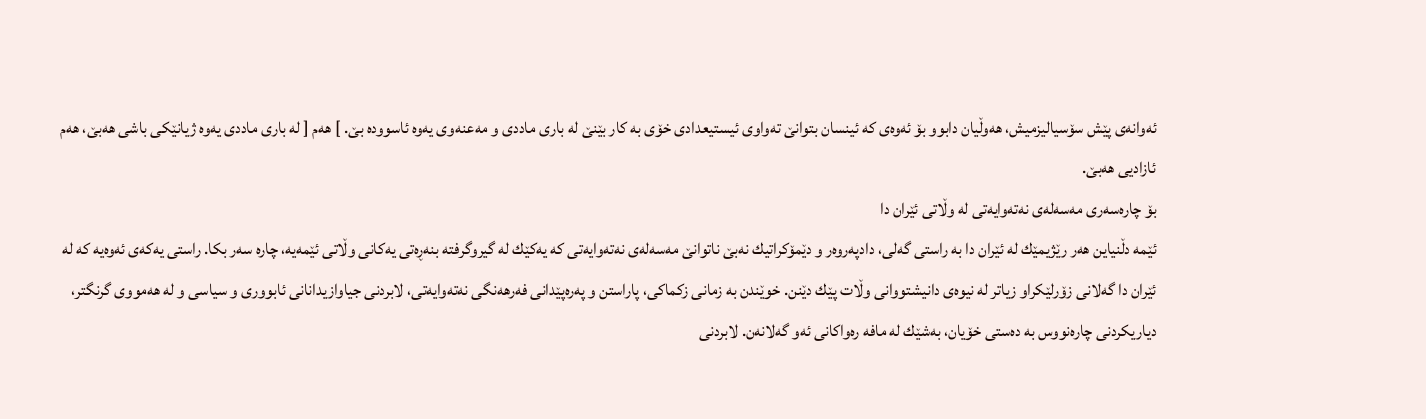ئه‌وانه‌ی‌ پێش سۆسیالیزمیش، هه‌وڵیان دابوو بۆ ئه‌وه‌ی كه‌ ئینسان بتوانێ‌ ته‌واوی‌ ئیستیعدادی‌ خۆی به‌ كار بێنێ‌ له‌ باری‌ ماددی‌ و مه‌عنه‌وی‌ یه‌وه‌ ئاسووده‌ بێ‌. ] هه‌م [ له‌ باری‌ ماددی یه‌وه‌ ژیانێكی‌ باشی هه‌بێ‌، هه‌م ئازادیی‌ هه‌بێ‌.
بۆ چاره‌سه‌ری‌ مه‌سه‌له‌ی‌ نه‌ته‌وایه‌تی‌ له‌ وڵاتی‌ ئێران دا
ئێمه‌ دڵنیاین هه‌ر رێژیمێك له‌ ئێران دا به‌ راستی‌ گه‌لی‌، دادپه‌روه‌ر و دێمۆكراتیك نه‌بێ‌ ناتوانێ‌ مه‌سه‌له‌ی‌ نه‌ته‌وایه‌تی‌ كه‌ یه‌كێك له‌ گیروگرفته‌ بنه‌ڕه‌تی یه‌كانی‌ وڵاتی‌ ئێمه‌یه‌، چاره‌ سه‌ر بكا. راستی یه‌كه‌ی‌ ئه‌وه‌یه‌ كه‌ له‌ ئێران دا گه‌لانی‌ زۆرلێكراو زیاتر له‌ نیوه‌ی‌ دانیشتووانی‌ وڵات پێك دێنن. خوێندن به‌ زمانی‌ زكماكی‌، پاراستن و په‌ره‌پێدانی‌ فه‌رهه‌نگی‌ نه‌ته‌وایه‌تی‌، لابردنی‌ جیاوازیدانانی‌ ئابووری‌ و سیاسی و له‌ هه‌مووی‌ گرنگتر، دیاریكردنی‌ چاره‌نووس به‌ ده‌ستی‌ خۆیان، به‌شێك له‌ مافه‌ ره‌واكانی‌ ئه‌و گه‌لانه‌ن. لابردنی‌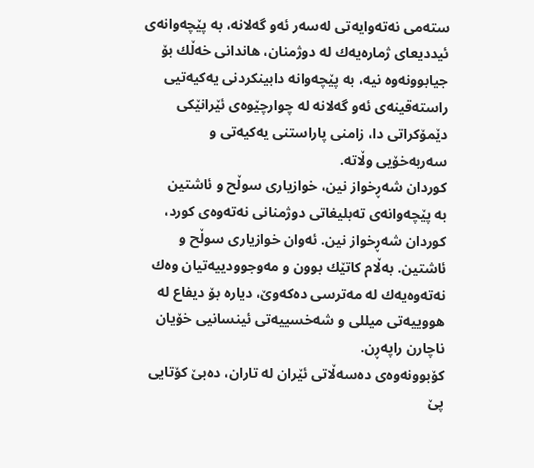سته‌می‌ نه‌ته‌وایه‌تی‌ له‌سه‌ر ئه‌و گه‌لانه‌، به‌ پێچه‌وانه‌ی‌ ئیددیعای‌ ژماره‌یه‌ك له‌ دوژمنان، هاندانی‌ خه‌ڵك بۆ جیابوونه‌وه‌ نیه‌، به‌ پێچه‌وانه‌ دابینكردنی‌ یه‌كیه‌تیی راسته‌قینه‌ی‌ ئه‌و گه‌لانه‌ له‌ چوارچێوه‌ی‌ ئێرانێكی‌ دێمۆكراتی‌ دا، زامنی‌ پاراستنی‌ یه‌كیه‌تی و سه‌ربه‌خۆیی وڵاته‌.
كوردان شه‌ڕخواز نین، خوازیاری‌ سوڵح و ئاشتین
به‌ پێچه‌وانه‌ی‌ ته‌بلیغاتی‌ دوژمنانی‌ نه‌ته‌وه‌ی كورد، كوردان شه‌ڕخواز نین. ئه‌وان خوازیاری‌ سوڵح و ئاشتین. به‌ڵام كاتێك بوون و مه‌وجوودییه‌تیان وه‌ك نه‌ته‌وه‌یه‌ك له‌ مه‌ترسی ده‌كه‌وێ‌، دیاره‌ بۆ دیفاع له‌ هووییه‌تی‌ میللی و شه‌خسییه‌تی‌ ئینسانیی‌ خۆیان ناچارن راپه‌ڕن.
كۆبوونه‌وه‌ی‌ ده‌سه‌ڵاتی‌ ئێران له‌ تاران، ده‌بێ‌ كۆتایی پێ‌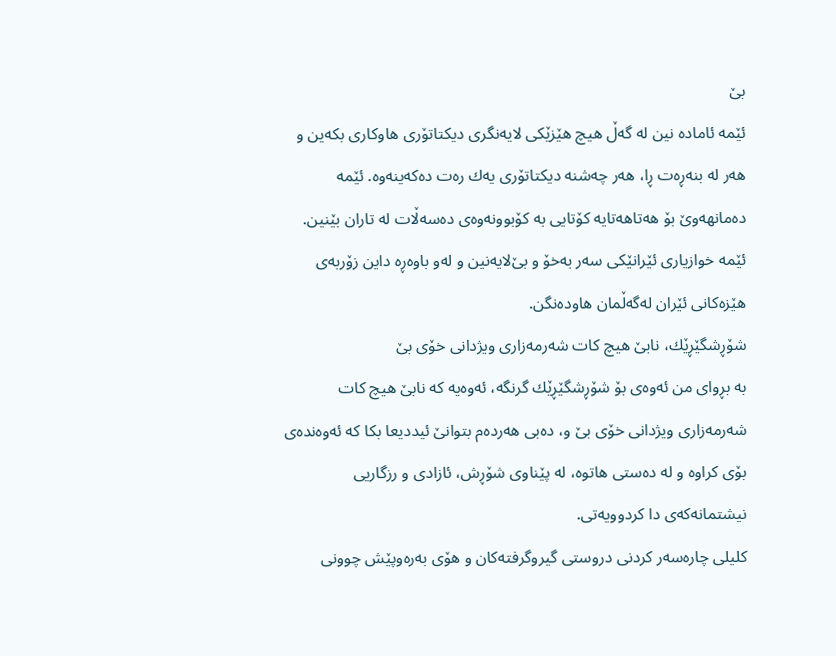بێ‌
ئێمه‌ ئاماده‌ نین له‌ گه‌ڵ‌ هیچ هێزێكی‌ لایه‌نگری‌ دیكتاتۆری‌ هاوكاری‌ بكه‌ین و هه‌ر له‌ بنه‌ڕه‌ت ڕا، هه‌ر چه‌شنه‌ دیكتاتۆری یه‌ك ره‌ت ده‌كه‌ینه‌وه‌. ئێمه‌ ده‌مانهه‌وێ‌ بۆ هه‌تاهه‌تایه‌ كۆتایی به‌ كۆبوونه‌وه‌ی‌ ده‌سه‌ڵات له‌ تاران بێنین. ئێمه‌ خوازیاری‌ ئێرانێكی‌ سه‌ر به‌خۆ و بێ‌لایه‌نین و له‌و باوه‌ڕه‌ داین زۆربه‌ی‌ هێزه‌كانی‌ ئێران له‌گه‌ڵمان هاوده‌نگن.
شۆڕشگێڕێك، نابێ‌ هیچ كات شه‌رمه‌زاری‌ ویژدانی‌ خۆی بێ‌
به‌ بڕوای‌ من ئه‌وه‌ی‌ بۆ شۆڕشگێڕێك گرنگه‌، ئه‌وه‌یه‌ كه‌ نابێ‌ هیچ كات شه‌رمه‌زاری‌ ویژدانی‌ خۆی بێ‌ و، ده‌بی‌ هه‌رده‌م بتوانێ‌ ئیددیعا بكا كه‌ ئه‌وه‌نده‌ی‌ بۆی كراوه‌ و له‌ ده‌ستی‌ هاتوه‌، له‌ پێناوی‌ شۆڕش، ئازادی‌ و رزگاریی‌ نیشتمانه‌كه‌ی دا كردوویه‌تی‌.
كلیلی چاره‌سه‌ر كردنی‌ دروستی‌ گیروگرفته‌كان و هۆی‌ به‌ره‌وپێش چوونی‌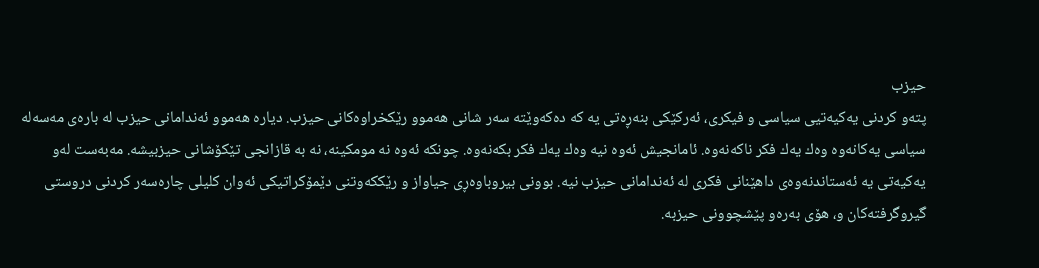حیزب
پته‌و كردنی‌ یه‌كیه‌تیی سیاسی و فیكری‌، ئه‌ركێكی‌ بنه‌ڕه‌تی یه‌ كه‌ ده‌كه‌وێته‌ سه‌ر شانی‌ هه‌موو رێكخراوه‌كانی‌ حیزب. دیاره‌ هه‌موو ئه‌ندامانی‌ حیزب له‌ باره‌ی‌ مه‌سه‌له‌ سیاسی یه‌كانه‌وه‌ وه‌ك یه‌ك فكر ناكه‌نه‌وه‌. ئامانجیش ئه‌وه‌ نیه‌ وه‌ك یه‌ك فكر بكه‌نه‌وه‌. چونكه‌ ئه‌وه‌ نه‌ مومكینه‌، نه‌ به‌ قازانجی‌ تێكۆشانی‌ حیزبیشه‌. مه‌به‌ست له‌و یه‌كیه‌تی یه‌ ئه‌ستاندنه‌وه‌ی‌ داهێنانی‌ فكری له‌ ئه‌ندامانی‌ حیزب نیه‌. بوونی‌ بیروباوه‌ڕی جیاواز و رێككه‌وتنی دێمۆكراتیكی‌ ئه‌وان كلیلی چاره‌سه‌ر كردنی‌ دروستی‌ گیروگرفته‌كان و، هۆی به‌ره‌و پێشچوونی‌ حیزبه‌.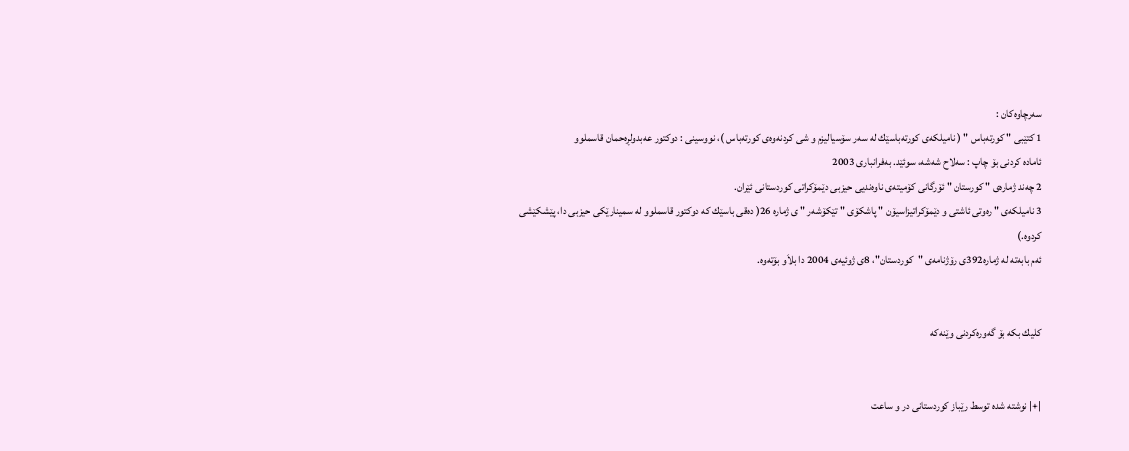سه‌رچاوه‌كان :
1 كتێبی " كورته‌باس " ( نامیلكه‌ی‌ كورته‌باسێك له‌ سه‌ر سۆسیالیزم و شی كردنه‌وه‌ی‌ كورته‌باس )، نووسینی‌ : دوكتور عه‌بدولڕه‌حمان قاسملوو
ئاماده‌ كردنی بۆ چاپ : سه‌لاح شه‌شه‌، سوئێد. به‌فرانباری‌ 2003
2 چه‌ند ژماره‌ی‌ " كورستان " ئۆرگانی‌ كۆمیته‌ی‌ ناوه‌ندیی‌ حیزبی دێمۆكراتی‌ كوردستانی‌ ئێران.
3 نامیلكه‌ی‌ " ره‌وتی‌ ئاشتی‌ و دێمۆكراتیزاسیۆن " پاشكۆی‌ " تێكۆشه‌ر " ی ژماره‌ 26( ده‌قی باسێك كه‌ دوكتور قاسملوو له‌ سمینارێكی‌ حیزبی دا، پێشكێشی كردوه‌.)
ئه‌م بابه‌ته‌ له‌ ژماره‌392ی‌ رۆژنامه‌ی‌ "كوردستان"، 8ی‌ ژوئیه‌ی‌ 2004 دا بلاَو بۆته‌وه‌.


كلیك بكه‌ بۆ گه‌وره‌كردنی وێنه‌كه‌


|+| نوشته شده توسط رێباز کوردستانی در و ساعت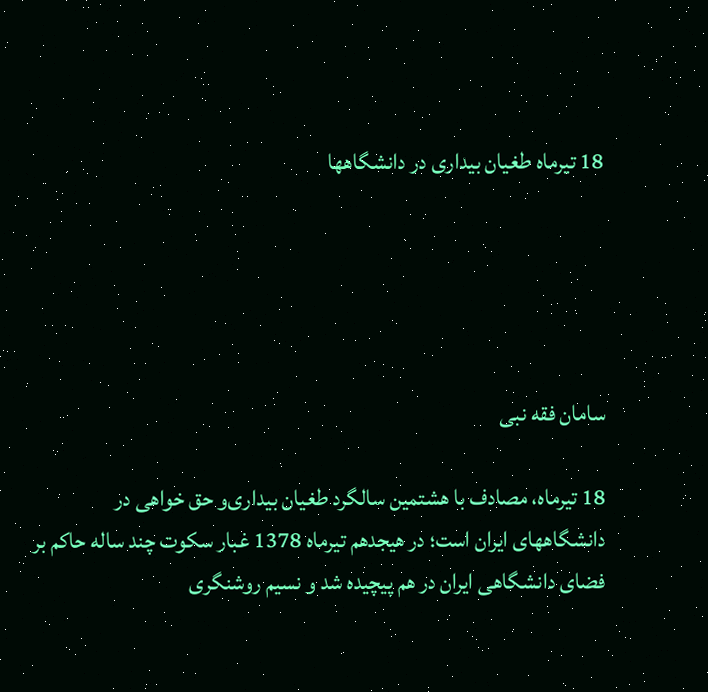18 تیرماه‌ طغیان بیداری‌ در دانشگاهها





سامان فقه‌ نبی‌

18 تیرماه‌، مصادف با هشتمین سالگرد طغیان بیداری‌‌و حق خواهی‌ در دانشگاههای‌ ایران است؛ در هیجدهم تیرماه‌ 1378 غبار سكوت چند ساله‌ حاكم بر فضای‌ دانشگاهی‌ ایران در هم پیچیده‌ شد و نسیم روشنگری‌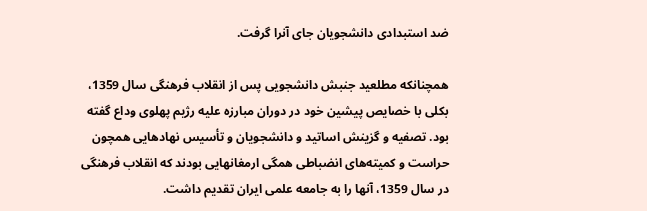ضد استبدادی‌ دانشجویان جای‌ آ‌نرا گرفت.

همچنانكه‌ مطلعید جنبش دانشجویی‌ پس از انقلاب فرهنگی‌ سال 1359، بكلی‌ با خصایص پیشین خود در دوران مبارزه‌ علیه‌ رژیم پهلوی‌ وداع گفته‌ بود. تصفیه‌ و گزینش اساتید و دانشجویان و تأسیس نهادهایی‌ همچون حراست و كمیته‌های‌ انضباطی‌ همگی‌ ارمغانهایی‌ بودند كه‌ انقلاب فرهنگی‌ در سال 1359، آ‌نها را به‌ جامعه‌ علمی‌ ایران تقدیم داشت.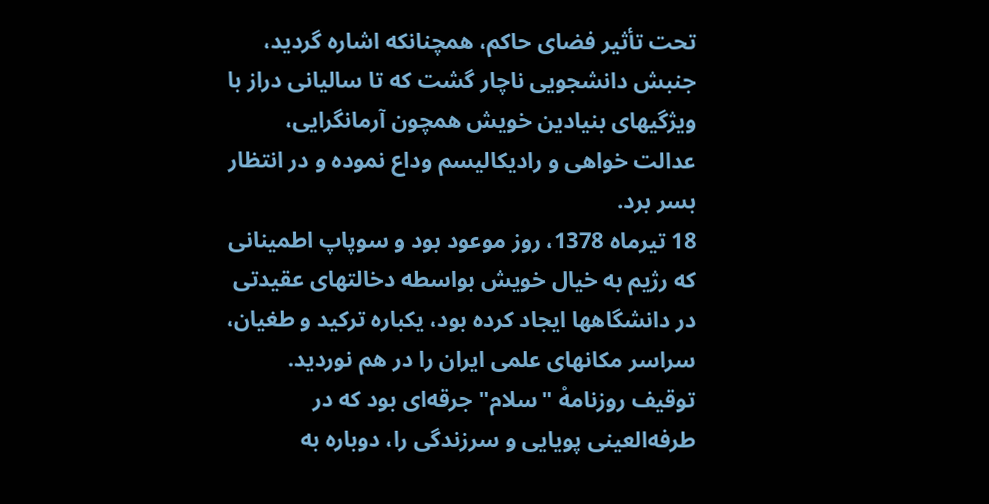تحت تأثیر فضای‌ حاكم، همچنانكه‌ اشاره‌ گردید، جنبش دانشجویی‌ ناچار گشت كه‌ تا سالیانی‌ دراز با ویژگیهای‌ بنیادین خویش همچون آ‌رمانگرایی‌، عدالت خواهی‌ و رادیكالیسم وداع نموده‌ و در انتظار بسر برد.
18 تیرماه‌ 1378، روز موعود بود و سوپاپ اطمینانی‌ كه‌ رژیم به‌ خیال خویش بواسطه دخالتهای‌ عقیدتی‌ در دانشگاهها ایجاد كرده‌ بود، یكباره‌ تركید و طغیان، سراسر مكانهای‌ علمی‌ ایران را در هم نوردید.
توقیف روزنامه‌ْ "سلام" جرقه‌ای‌ بود كه‌ در طرفه‌العینی‌ پویایی‌ و سرزندگی‌ را، دوباره‌ به‌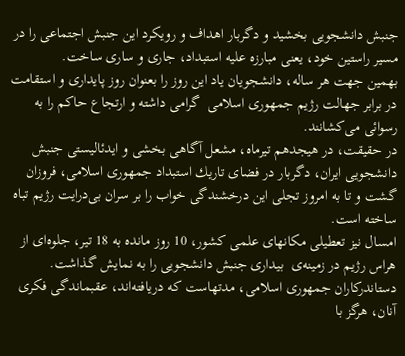جنبش دانشجویی‌ بخشید و دگربار اهداف و رویكرد این جنبش اجتماعی‌ را در مسیر راستین خود، یعنی‌ مبارزه‌ علیه‌ استبداد، جاری‌ و ساری‌ ساخت.
بهمین جهت هر ساله‌، دانشجویان یاد این روز را بعنوان روز پایداری‌ و استقامت در برابر جهالت رژیم جمهوری‌ اسلامی‌  گرامی‌ داشته‌ و ارتجاع حاكم را به‌ رسوائی‌ می‌كشانند.
در حقیقت، در هیجدهم تیرماه‌، مشعل آ‌گاهی‌ بخشی‌ و ایدئالیستی‌ جنبش دانشجویی‌ ایران، دگربار در فضای‌ تاریك استبداد جمهوری‌ اسلامی‌، فروزان گشت و تا به‌ امروز تجلی‌ این درخشندگی‌ خواب را بر سران بی‌درایت رژیم تباه‌ ساخته‌ است.
امسال نیز تعطیلی‌ مكانهای‌ علمی‌ كشور، 10 روز مانده‌ به‌ 18 تیر، جلوه‌ای‌ از هراس رژیم در زمینه‌ى  بیداری‌ جنبش دانشجویی‌ را به‌ نمایش گـذاشت. دستاندركاران جمهوری‌ اسلامی‌، مدتهاست كه‌ دریافته‌اند، عقبماندگی‌ فكری‌ آ‌نان، هرگز با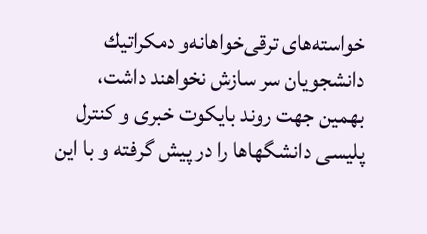خواسته‌های‌ ترقی‌خواهانه‌‌و دمكراتیك دانشجویان سر سازش نخواهند داشت، بهمین جهت روند بایكوت خبری‌ و كنترل پلیسی‌ دانشگهاها را در پیش گرفته‌ و با این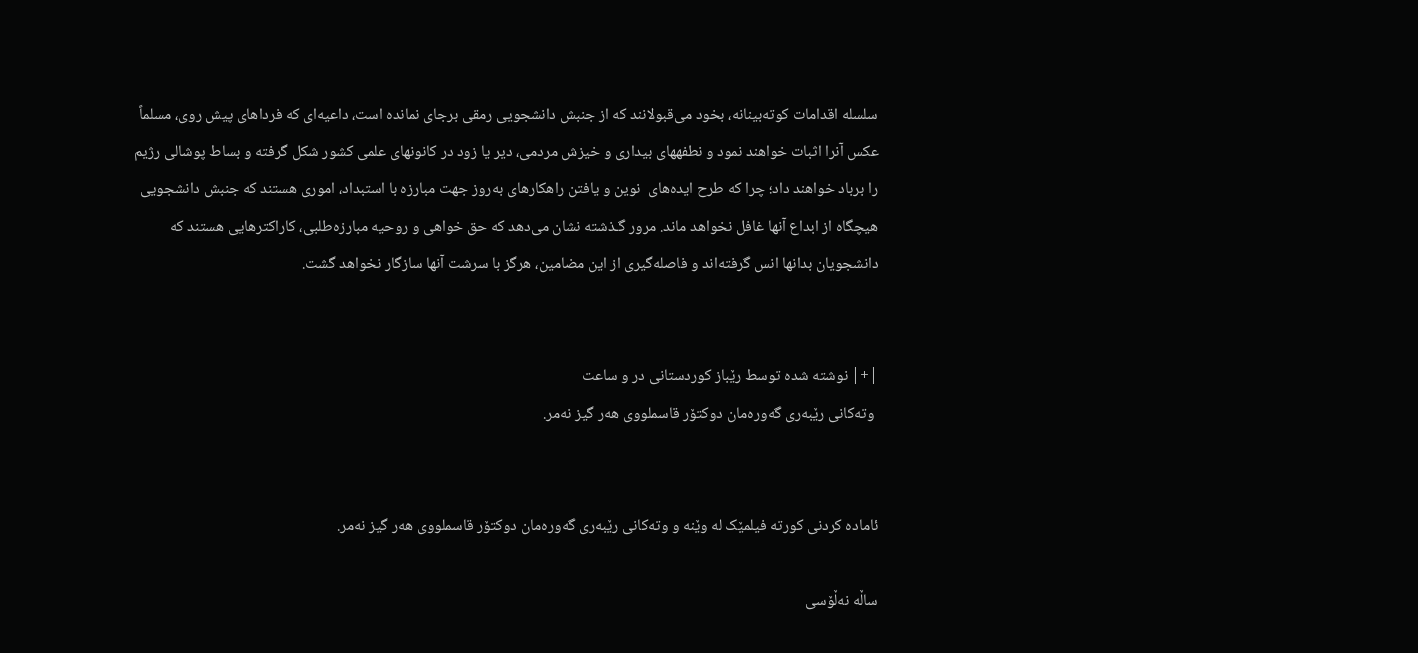سلسله‌ اقدامات كوته‌بینانه‌، بخود می‌قبولانند كه‌ از جنبش دانشجویی‌ رمقی‌ برجای‌ نمانده‌ است، داعیه‌ای‌ كه‌ فرداهای‌ پیش روی‌، مسلماً عكس آ‌نرا اثبات خواهند نمود و نطفههای‌ بیداری‌ و خیزش مردمی‌، دیر یا زود در كانونهای‌ علمی‌ كشور شكل گرفته‌ و بساط پوشالی‌ رژیم را برباد خواهند داد؛ چرا كه‌ طرح ایده‌های‌  نوین و یافتن راهكارهای‌ به‌روز جهت مبارزه‌ با استبداد، اموری‌ هستند كه‌ جنبش دانشجویی‌ هیچگاه‌ از ابداع آ‌نها غافل نخواهد ماند. مرور گـذشته‌ نشان می‌دهد كه‌ حق خواهی‌ و روحیه‌ مبارزه‌طلبی‌، كاراكترهایی‌ هستند كه‌ دانشجویان بدانها انس گرفته‌اند و فاصله‌گیری‌ از این مضامین، هرگز با سرشت آ‌نها سازگار نخواهد گشت.


|+| نوشته شده توسط رێباز کوردستانی در و ساعت
 وته‌کانی رێبه‌ری گه‌وره‌مان دوکتۆر قاسملووی هه‌ر گیز نه‌مر.


ئاماده‌ کردنی کورته‌ فیلمێک له‌ وێنه‌ و وته‌کانی رێبه‌ری گه‌وره‌مان دوکتۆر قاسملووی هه‌ر گیز نه‌مر.

ساڵه‌ نه‌ڵۆسی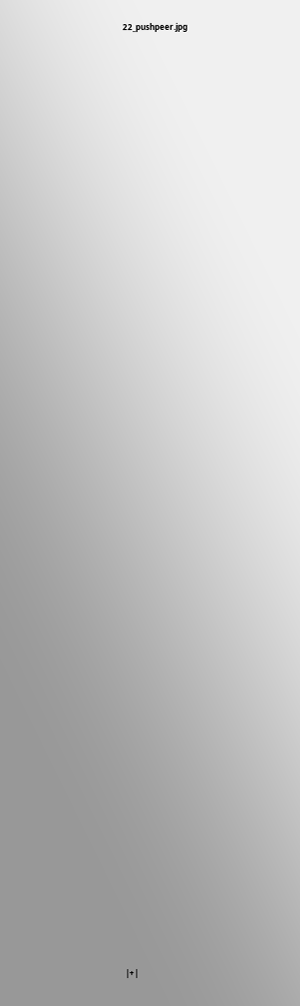22_pushpeer.jpg



















































|+|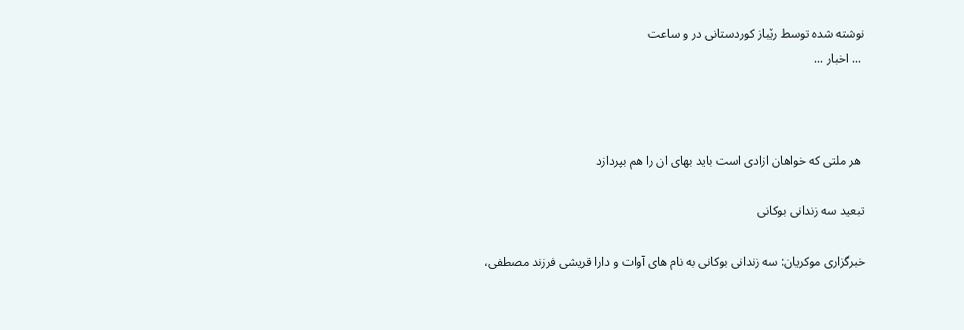نوشته شده توسط رێباز کوردستانی در و ساعت
 ... اخبار ...



 هر ملتی که‌ خواهان ازادی است باید بهای ان را هم بپردازد

تبعید سه زندانی بوکانی

خبرگزاری موکریان: سه زندانی بوکانی به نام های آوات و دارا قریشی فرزند مصطفی،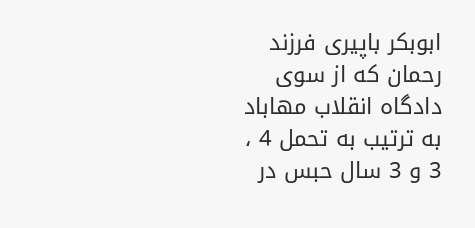ابوبکر باپیری فرزند رحمان که از سوی دادگاه انقلاب مهاباد به ترتیب به تحمل 4 ، 3 و 3 سال حبس در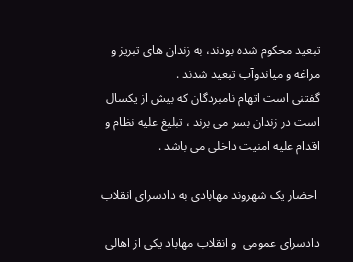تبعید محکوم شده بودند، به زندان های تبریز و مراغه و میاندوآب تبعید شدند .
گفتنی است اتهام نامبردگان که بیش از یکسال است در زندان بسر می برند ، تبلیغ علیه نظام و اقدام علیه امنیت داخلی می باشد .

 احضار یک شهروند مهابادی به دادسرای انقلاب

دادسرای عمومی  و انقلاب مهاباد یکی از اهالی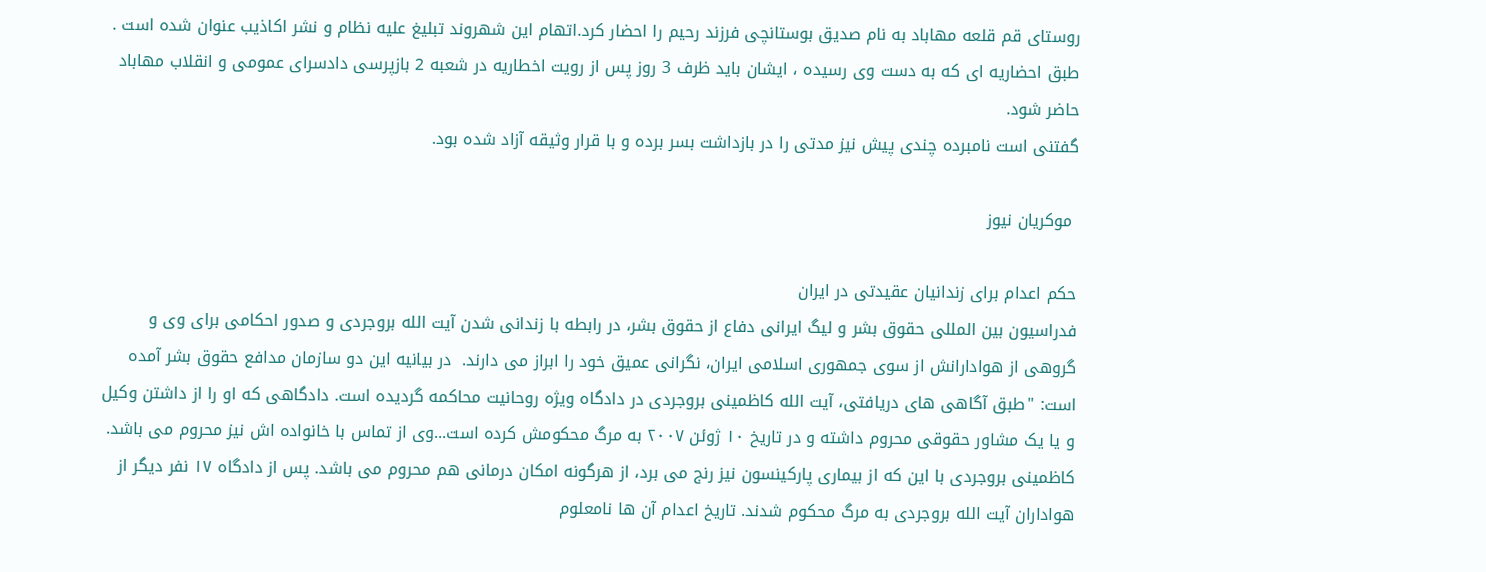روستای قم قلعه مهاباد به نام صدیق بوستانچی فرزند رحیم را احضار کرد.اتهام این شهروند تبلیغ علیه نظام و نشر اکاذیب عنوان شده است .
طبق احضاریه ای که به دست وی رسیده ، ایشان باید ظرف 3 روز پس از رویت اخطاریه در شعبه 2 بازپرسی دادسرای عمومی و انقلاب مهاباد حاضر شود.
گفتنی است نامبرده چندی پیش نیز مدتی را در بازداشت بسر برده و با قرار وثیقه آزاد شده بود.

 موکریان نیوز

حکم اعدام برای زندانيان عقيدتی در ايران
فدراسيون بين المللی حقوق بشر و ليگ ايرانی دفاع از حقوق بشر، در رابطه با زندانی شدن آيت الله بروجردی و صدور احکامی برای وی و گروهی از هوادارانش از سوی جمهوری اسلامی ايران، نگرانی عميق خود را ابراز می دارند.  در بيانيه اين دو سازمان مدافع حقوق بشر آمده است: "طبق آگاهی های دريافتی، آيت الله کاظمينی بروجردی در دادگاه ويژه روحانيت محاکمه گرديده است. دادگاهی که او را از داشتن وکيل و يا يک مشاور حقوقی محروم داشته و در تاريخ ۱۰ ژوئن ۲۰۰۷ به مرگ محکومش کرده است...وی از تماس با خانواده اش نيز محروم می باشد. کاظمينی بروجردی با اين که از بيماری پارکينسون نيز رنج می برد، از هرگونه امکان درمانی هم محروم می باشد. پس از دادگاه ۱۷ نفر ديگر از هواداران آيت الله بروجردی به مرگ محکوم شدند. تاريخ اعدام آن ها نامعلوم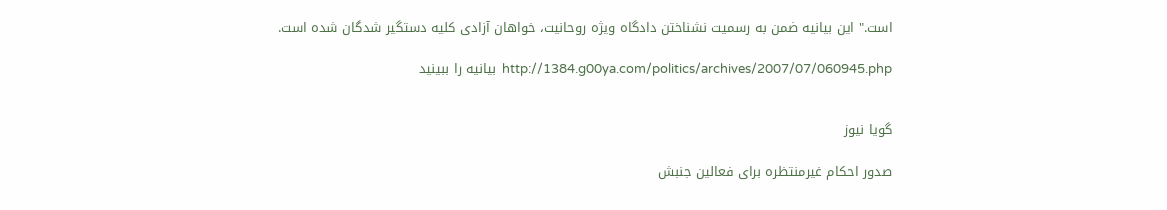است." اين بيانيه ضمن به رسميت نشناختن دادگاه ويژه روحانيت، خواهان آزادی کليه دستگير شدگان شده است.

http://1384.g00ya.com/politics/archives/2007/07/060945.php  بیانیه‌ را ببینید


گویا نیوز

صدور احکام غیرمنتظره برای فعالین جنبش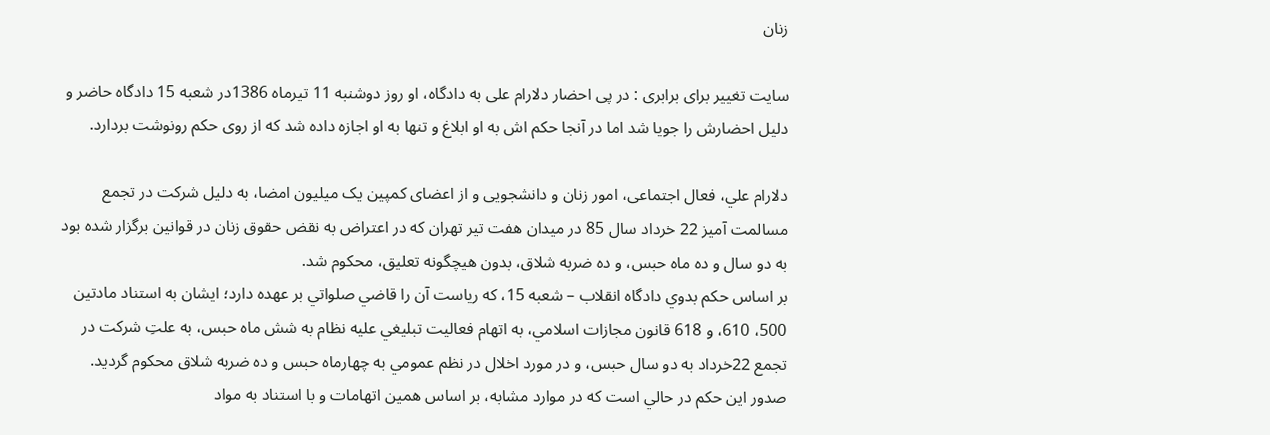زنان

سایت تغییر برای برابری : در پی احضار دلارام علی به دادگاه، او روز دوشنبه 11 تیرماه 1386در شعبه 15 دادگاه حاضر و دلیل احضارش را جویا شد اما در آنجا حکم اش به او ابلاغ و تنها به او اجازه داده شد که از روی حکم رونوشت بردارد.

دلارام علي، فعال اجتماعی، امور زنان و دانشجویی و از اعضای کمپین یک میلیون امضا، به دليل شرکت در تجمع مسالمت آميز 22 خرداد سال 85 در ميدان هفت تير تهران که در اعتراض به نقض حقوق زنان در قوانین برگزار شده بود به دو سال و ده ماه حبس، و ده ضربه شلاق، بدون هيچگونه تعليق، محکوم شد.
بر اساس حکم بدوي دادگاه انقلاب – شعبه 15، که رياست آن را قاضي صلواتي بر عهده دارد؛ ايشان به استناد مادتين 500، 610، و 618 قانون مجازات اسلامي، به اتهام فعاليت تبليغي عليه نظام به شش ماه حبس، به علتِ شرکت در تجمع 22خرداد به دو سال حبس، و در مورد اخلال در نظم عمومي به چهارماه حبس و ده ضربه شلاق محکوم گرديد. صدور اين حکم در حالي است که در موارد مشابه، بر اساس همين اتهامات و با استناد به مواد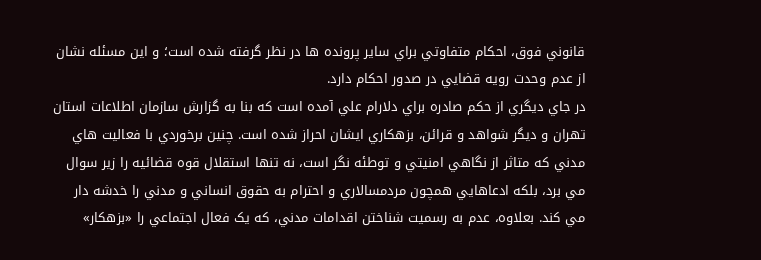قانوني فوق، احکام متفاوتي براي ساير پرونده ها در نظر گرفته شده است؛ و اين مسئله نشان از عدم وحدت رويه قضايي در صدور احکام دارد.
در جاي ديگري از حکم صادره براي دلارام علي آمده است که بنا به گزارش سازمان اطلاعات استان تهران و ديگر شواهد و قرائن، بزهکاري ايشان احراز شده است. چنين برخوردي با فعاليت هاي مدني که متاثر از نگاهي امنيتي و توطئه نگر است، نه تنها استقلال قوه قضائيه را زير سوال مي برد، بلکه ادعاهايي همچون مردمسالاري و احترام به حقوق انساني و مدني را خدشه دار مي کند. بعلاوه، عدم به رسميت شناختن اقدامات مدني، که يک فعال اجتماعي را «بزهکار»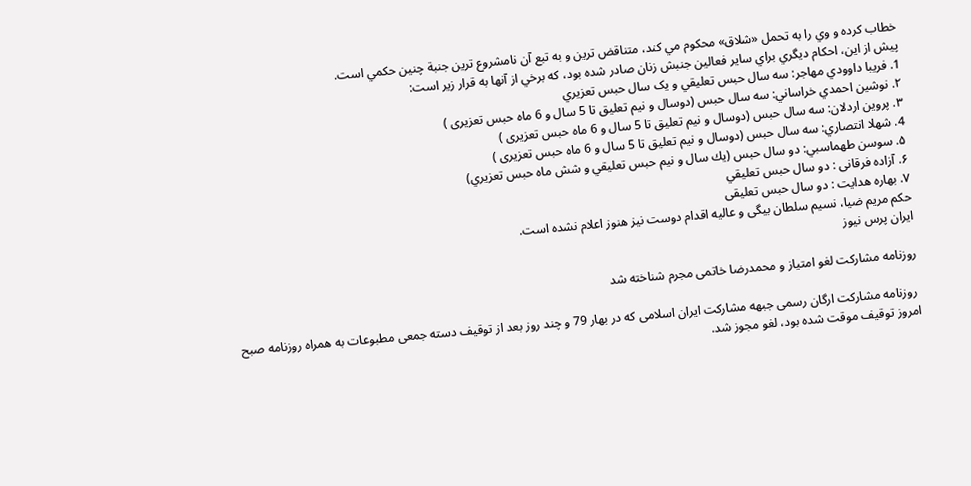خطاب کرده و وي را به تحمل «شلاق» محکوم مي کند، متناقض ترين و به تبع آن نامشروع ترين جنبة چنين حکمي است.
پيش از اين، احکام ديگري براي ساير فعالين جنبش زنان صادر شده بود، که برخي از آنها به قرار زير است:
1. فريبا داوودي مهاجر: سه سال حبس تعليقي و يک سال حبس تعزيري
۲. نوشين احمدي خراساني: سه سال حبس (دوسال و نیم تعلیق تا 5 سال و 6 ماه حبس تعزیری )
۳. پروين اردلان: سه سال حبس (دوسال و نیم تعلیق تا 5 سال و 6 ماه حبس تعزیری )
4. شهلا انتصاري: سه سال حبس (دوسال و نیم تعلیق تا 5 سال و 6 ماه حبس تعزیری )
۵. سوسن طهماسبي: دو سال حبس (يك سال و نيم حبس تعليقي و شش ماه حبس تعزيري)
۶. آزاده فرقانی : دو سال حبس تعليقي
۷. بهاره هدایت : دو سال حبس تعلیقی
حکم مريم ضيا، نسیم سلطان بیگی و عالیه اقدام دوست نیز هنوز اعلام نشده است.
ایران پرس نیوز

روزنامه مشارکت لغو امتیاز و محمدرضا خاتمی مجرم شناخته شد

 روزنامه مشارکت ارگان رسمی جبهه مشارکت ایران اسلامی که در بهار 79 و چند روز بعد از توقیف دسته جمعی مطبوعات به همراه روزنامه صبح امروز توقیف موقت شده بود، لغو مجوز شد.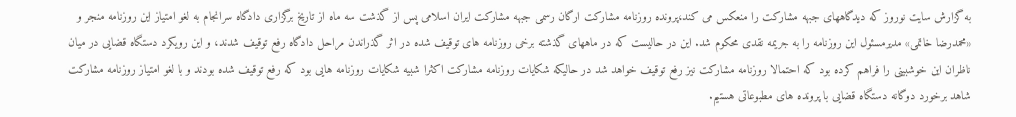به گزارش سایت نوروز که دیدگاههای جبهه مشارکت را منعکس می کند،پرونده روزنامه مشارکت ارگان رسمی جبهه مشارکت ایران اسلامی پس از گذشت سه ماه از تاریخ برگزاری دادگاه سرانجام به لغو امتیاز این روزنامه منجر و «محمدرضا خاتمی» مدیرمسئول این روزنامه را به جریمه نقدی محکوم شد. این در حالیست که در ماههای گذشته برخی روزنامه های توقیف شده در اثر گذراندن مراحل دادگاه رفع توقیف شدند، و این رویکرد دستگاه قضایی در میان ناظران این خوشبینی را فراهم کرده بود که احتمالا روزنامه مشارکت نیز رفع توقیف خواهد شد در حالیکه شکایات روزنامه مشارکت اکثرا شبیه شکایات روزنامه هایی بود که رفع توقیف شده بودند و با لغو امتیاز روزنامه مشارکت شاهد برخورد دوگانه دستگاه قضایی با پرونده های مطبوعاتی هستیم.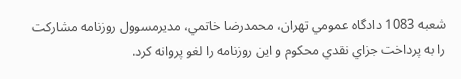شعبه 1083 دادگاه عمومي تهران، محمدرضا خاتمي، مديرمسوول روزنامه مشاركت را به پرداخت جزاي نقدي محكوم و اين روزنامه را لغو پروانه كرد.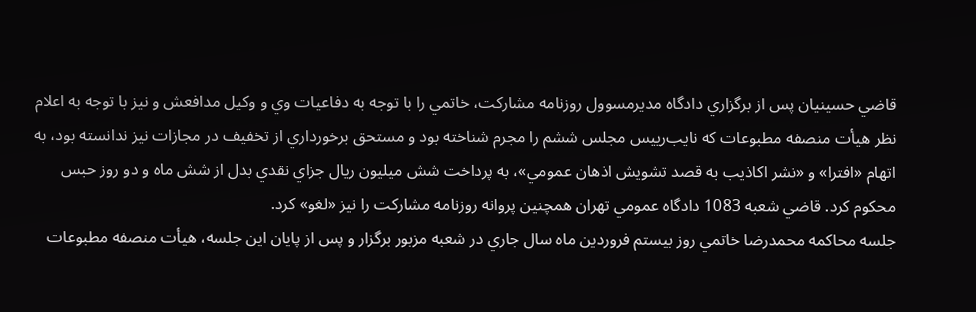قاضي حسينيان پس از برگزاري دادگاه مديرمسوول روزنامه مشاركت، خاتمي را با توجه به دفاعيات وي و وكيل مدافعش و نيز با توجه به اعلام نظر هيأت منصفه مطبوعات كه نايب‌رييس مجلس ششم را مجرم شناخته بود و مستحق برخورداري از تخفيف در مجازات نيز ندانسته بود، به اتهام «افترا» و «نشر اكاذيب به قصد تشويش اذهان عمومي»، به پرداخت شش ميليون ريال جزاي نقدي بدل از شش ماه و دو روز حبس محكوم كرد. قاضي شعبه 1083 دادگاه عمومي تهران همچنين پروانه روزنامه مشاركت را نيز «لغو» كرد.
جلسه محاكمه محمدرضا خاتمي روز بيستم فروردين ماه سال جاري در شعبه مزبور برگزار و پس از پايان اين جلسه، هيأت منصفه مطبوعات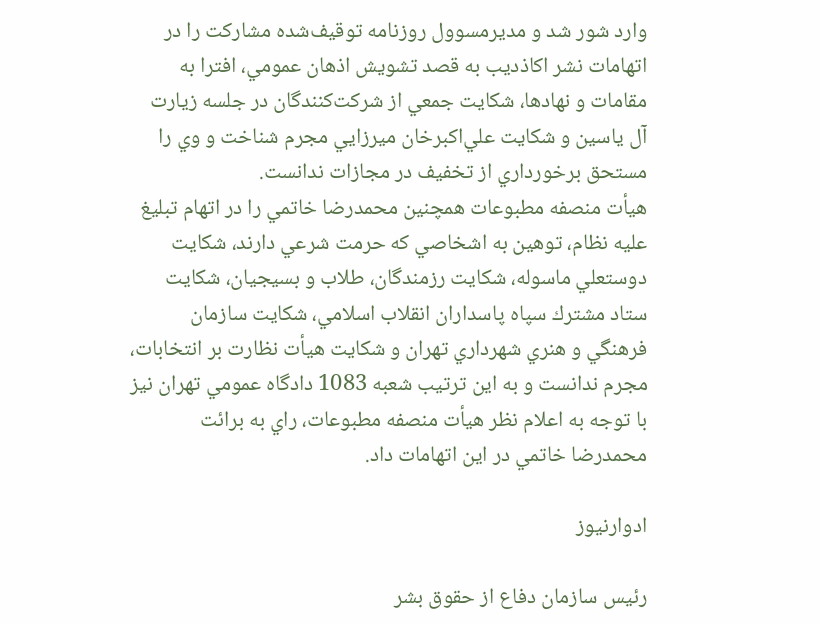وارد شور شد و مديرمسوول روزنامه توقيف‌شده مشاركت را در اتهامات نشر اكاذديب به قصد تشويش اذهان عمومي، افترا به مقامات و نهادها، شكايت جمعي از شركت‌كنندگان در جلسه زيارت آل‌ ياسين و شكايت علي‌اكبرخان ميرزايي مجرم شناخت و وي را مستحق برخورداري از تخفيف در مجازات ندانست.
هيأت منصفه مطبوعات همچنين محمدرضا خاتمي را در اتهام تبليغ عليه نظام، توهين به اشخاصي كه حرمت شرعي دارند، شكايت دوستعلي ماسوله، شكايت رزمندگان، طلاب و بسيجيان، شكايت ستاد مشترك سپاه پاسداران انقلاب اسلامي، شكايت سازمان فرهنگي و هنري شهرداري تهران و شكايت هيأت نظارت بر انتخابات، مجرم ندانست و به اين ترتيب شعبه 1083 دادگاه عمومي تهران نيز با توجه به اعلام نظر هيأت منصفه مطبوعات، راي به برائت محمدرضا خاتمي در اين اتهامات داد.

ادوارنیوز

رئیس سازمان دفاع از حقوق بشر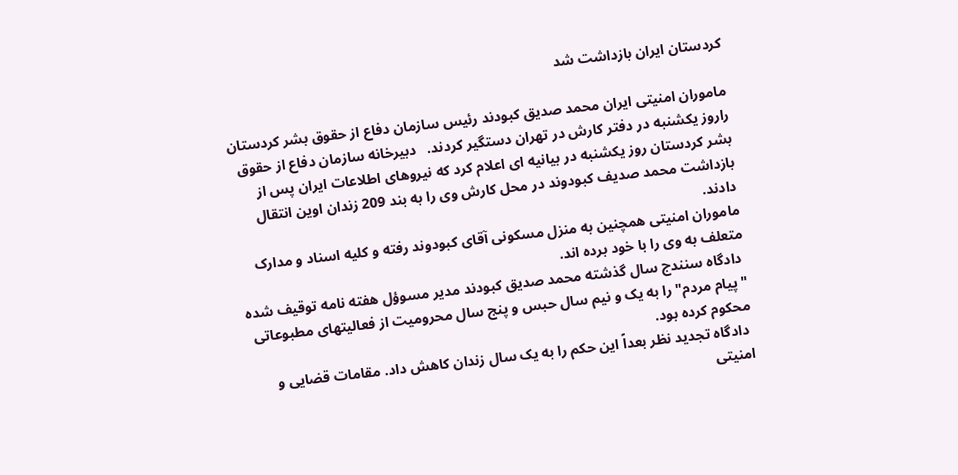کردستان ایران بازداشت شد

ماموران امنیتی ایران محمد صدیق کبودند رئیس سازمان دفاع از حقوق بشر کردستان راروز یکشنبه در دفتر کارش در تهران دستگیر کردند.   دبیرخانه سازمان دفاع از حقوق بشر کردستان روز یکشنبه در بیانیه ای اعلام کرد که نیروهای اطلاعات ایران پس از بازداشت محمد صدیف کبودوند در محل کارش وی را به بند 209 زندان اوین انتقال دادند.
ماموران امنیتی همچنین به منزل مسکونی آقای کبودوند رفته و کلیه اسناد و مدارک متعلف به وی را با خود برده اند.
 دادگاه سنندج سال گذشته محمد صدیق کبودند مدیر مسوؤل هفته نامه توقیف شده "پیام مردم" را به یک و نیم سال حبس و پنج سال محرومیت از فعالیتهای مطبوعاتی محکوم کرده بود.
 دادگاه تجدید نظر بعداً این حکم را به یک سال زندان کاهش داد. مقامات قضایی و امنیتی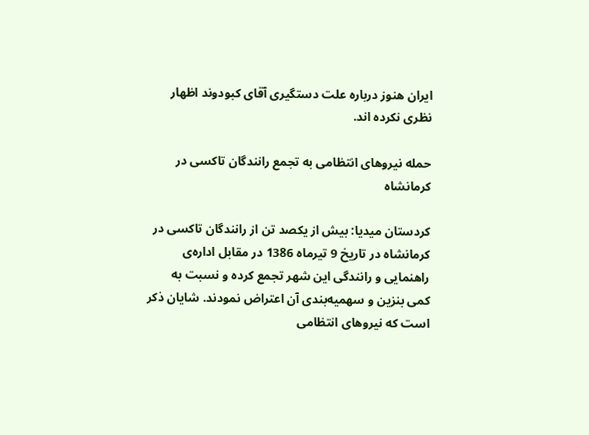ایران هنوز درباره علت دستگیری آقای کبودوند اظهار نظری نکرده اند.

حمله نیروهای انتظامی به تجمع رانندگان تاکسی در کرمانشاه

کردستان میدیا: بیش از یکصد تن از رانندگان تاکسی در کرمانشاه در تاریخ 9 تیرماه 1386 در مقابل اداره‌ی راهنمایی و رانندگی این شهر تجمع کرده و نسبت به کمی بنزین و سهمیه‌بندی آن اعتراض نمودند. شایان ذکر است که نیروهای انتظامی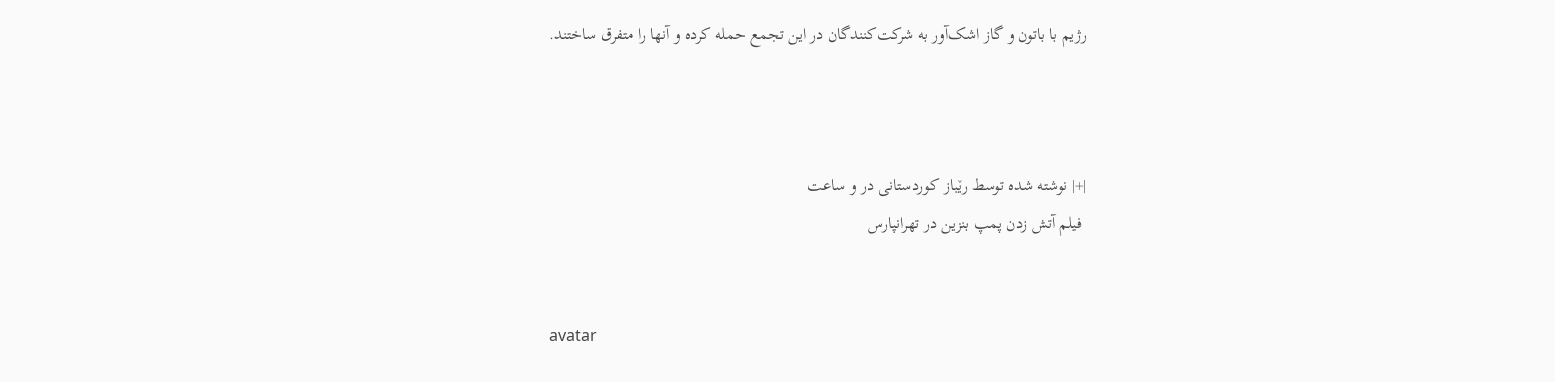رژیم با باتون و گاز اشک‌آور به شرکت‌کنندگان در این تجمع حمله کرده و آنها را متفرق ساختند.



|+| نوشته شده توسط رێباز کوردستانی در و ساعت
 فیلم آتش زدن پمپ بنزین در تهرانپارس


avatar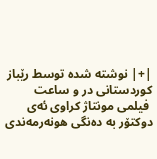|+| نوشته شده توسط رێباز کوردستانی در و ساعت
 فیلمی مونتاژ کراوی ئه‌ی دوکتۆر به‌ ده‌نگی هونه‌رمه‌ندی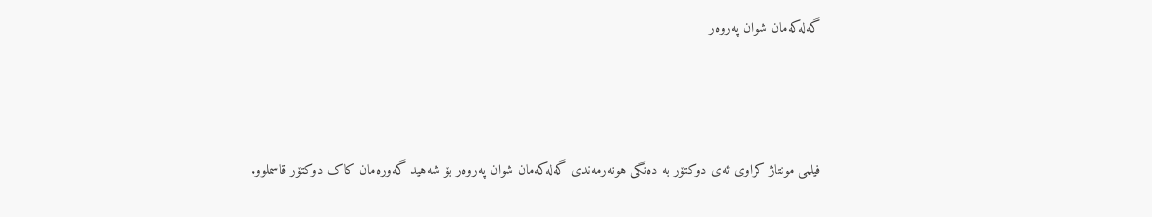گه‌له‌که‌مان شوان په‌روه‌ر



فیلمی مونتاژ کراوی ئه‌ی دوکتۆر به‌ ده‌نگی هونه‌رمه‌ندی گه‌له‌که‌مان شوان په‌روه‌ر بۆ شه‌هید گه‌وره‌مان کاک دوکتۆر قاسملوو.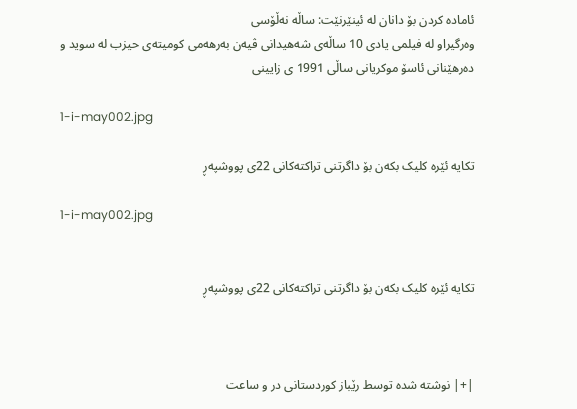ئاماده‌ کردن بۆ دانان له‌ ئینێرنێت: ساڵه‌ نه‌ڵۆسی
وه‌رگیراو له‌ فیلمی یادی 10 ساڵه‌ی شه‌هیدانی ڤیه‌ن به‌رهه‌می کومیته‌ی حیزب له‌ سوید و ده‌رهێنانی ئاسۆ موکریانی ساڵی 1991 ی زایینی

1-i-may002.jpg

تکایه‌ ئێره‌ کلیک بکه‌ن بۆ داگرتنی تراکته‌کانی 22ی پووشپه‌ڕ

1-i-may002.jpg


تکایه‌ ئێره‌ کلیک بکه‌ن بۆ داگرتنی تراکته‌کانی 22ی پووشپه‌ڕ



|+| نوشته شده توسط رێباز کوردستانی در و ساعت